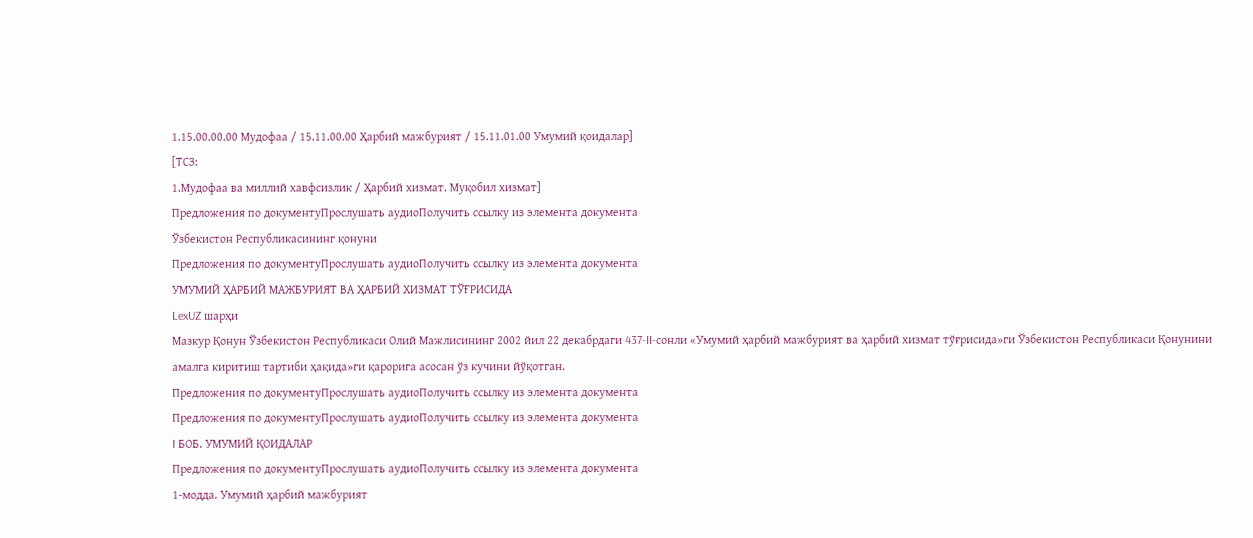1.15.00.00.00 Мудофаа / 15.11.00.00 Ҳарбий мажбурият / 15.11.01.00 Умумий қоидалар]
[ТСЗ:
1.Мудофаа ва миллий хавфсизлик / Ҳарбий хизмат. Муқобил хизмат]
Предложения по документуПрослушать аудиоПолучить ссылку из элемента документа
Ўзбекистон Республикасининг қонуни
Предложения по документуПрослушать аудиоПолучить ссылку из элемента документа
УМУМИЙ ҲАРБИЙ МАЖБУРИЯТ ВА ҲАРБИЙ ХИЗМАТ ТЎҒРИСИДА
LexUZ шарҳи
Мазкур Қонун Ўзбекистон Республикаси Олий Мажлисининг 2002 йил 22 декабрдаги 437-II-сонли «Умумий ҳарбий мажбурият ва ҳарбий хизмат тўғрисида»ги Ўзбекистон Республикаси Қонунини амалга киритиш тартиби ҳақида»ги қарорига асосан ўз кучини йўқотган.
Предложения по документуПрослушать аудиоПолучить ссылку из элемента документа
Предложения по документуПрослушать аудиоПолучить ссылку из элемента документа
I БОБ. УМУМИЙ ҚОИДАЛАР
Предложения по документуПрослушать аудиоПолучить ссылку из элемента документа
1-модда. Умумий ҳарбий мажбурият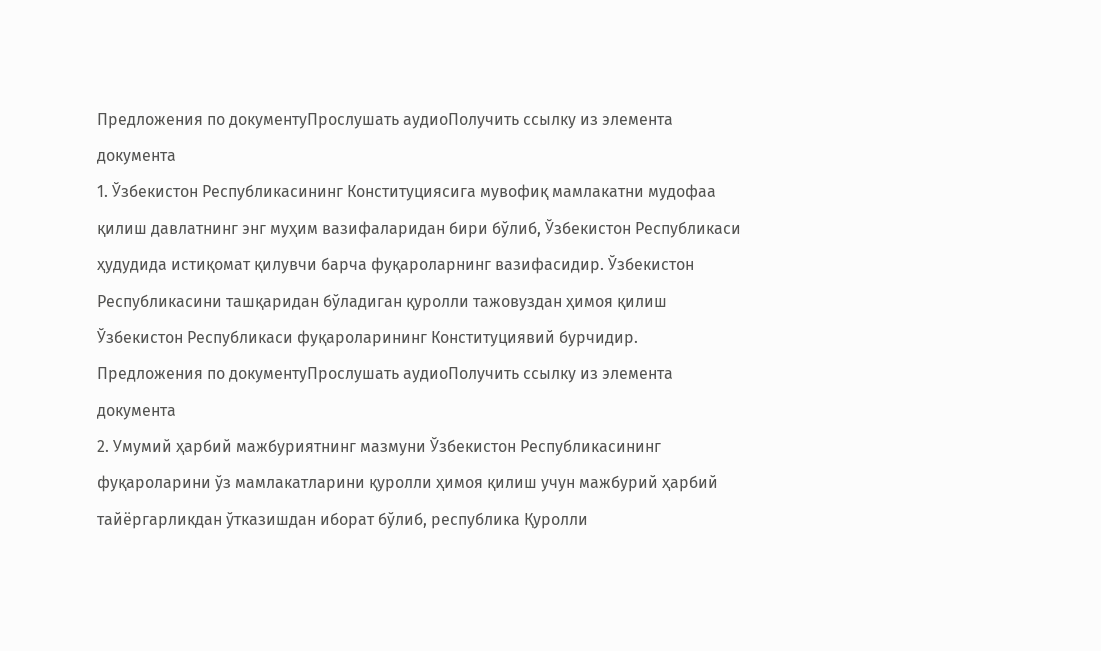Предложения по документуПрослушать аудиоПолучить ссылку из элемента документа
1. Ўзбекистон Республикасининг Конституциясига мувофиқ мамлакатни мудофаа қилиш давлатнинг энг муҳим вазифаларидан бири бўлиб, Ўзбекистон Республикаси ҳудудида истиқомат қилувчи барча фуқароларнинг вазифасидир. Ўзбекистон Республикасини ташқаридан бўладиган қуролли тажовуздан ҳимоя қилиш Ўзбекистон Республикаси фуқароларининг Конституциявий бурчидир.
Предложения по документуПрослушать аудиоПолучить ссылку из элемента документа
2. Умумий ҳарбий мажбуриятнинг мазмуни Ўзбекистон Республикасининг фуқароларини ўз мамлакатларини қуролли ҳимоя қилиш учун мажбурий ҳарбий тайёргарликдан ўтказишдан иборат бўлиб, республика Қуролли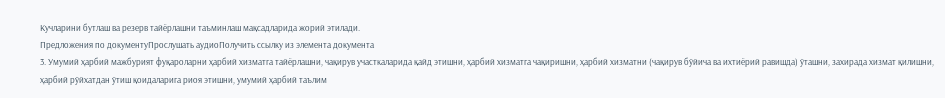Кучларини бутлаш ва резерв тайёрлашни таъминлаш мақсадларида жорий этилади.
Предложения по документуПрослушать аудиоПолучить ссылку из элемента документа
3. Умумий ҳарбий мажбурият фуқароларни ҳарбий хизматга тайёрлашни, чақирув участкаларида қайд этишни, ҳарбий хизматга чақиришни, ҳарбий хизматни (чақирув бўйича ва ихтиёрий равишда) ўташни, захирада хизмат қилишни, ҳарбий рўйхатдан ўтиш қоидаларига риоя этишни, умумий ҳарбий таълим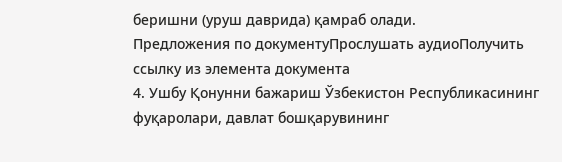беришни (уруш даврида) қамраб олади.
Предложения по документуПрослушать аудиоПолучить ссылку из элемента документа
4. Ушбу Қонунни бажариш Ўзбекистон Республикасининг фуқаролари, давлат бошқарувининг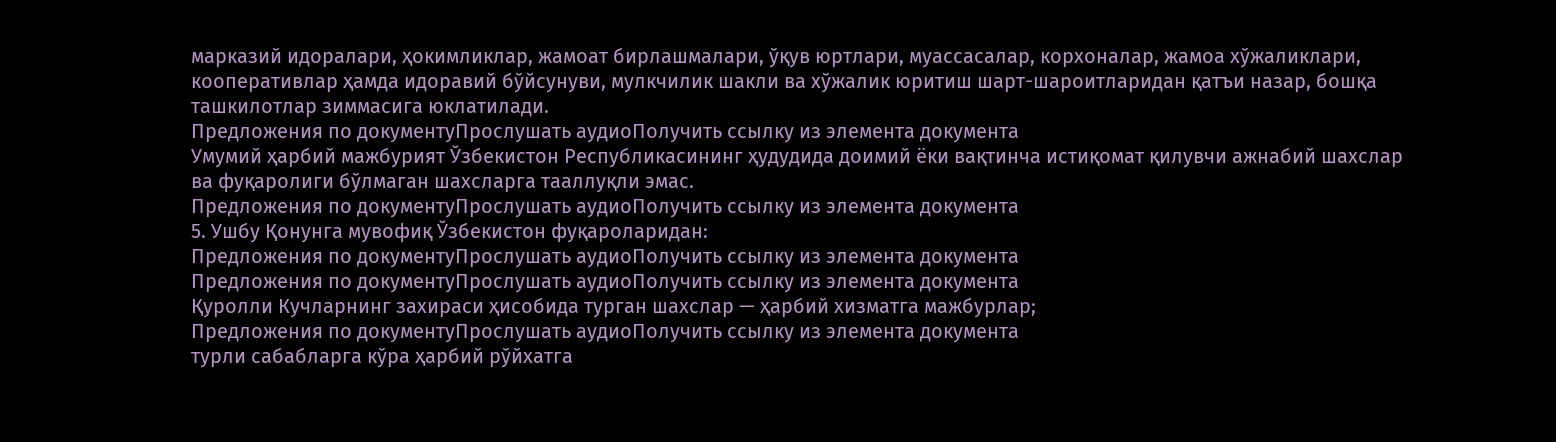марказий идоралари, ҳокимликлар, жамоат бирлашмалари, ўқув юртлари, муассасалар, корхоналар, жамоа хўжаликлари, кооперативлар ҳамда идоравий бўйсунуви, мулкчилик шакли ва хўжалик юритиш шарт-шароитларидан қатъи назар, бошқа ташкилотлар зиммасига юклатилади.
Предложения по документуПрослушать аудиоПолучить ссылку из элемента документа
Умумий ҳарбий мажбурият Ўзбекистон Республикасининг ҳудудида доимий ёки вақтинча истиқомат қилувчи ажнабий шахслар ва фуқаролиги бўлмаган шахсларга тааллуқли эмас.
Предложения по документуПрослушать аудиоПолучить ссылку из элемента документа
5. Ушбу Қонунга мувофиқ Ўзбекистон фуқароларидан:
Предложения по документуПрослушать аудиоПолучить ссылку из элемента документа
Предложения по документуПрослушать аудиоПолучить ссылку из элемента документа
Қуролли Кучларнинг захираси ҳисобида турган шахслар — ҳарбий хизматга мажбурлар;
Предложения по документуПрослушать аудиоПолучить ссылку из элемента документа
турли сабабларга кўра ҳарбий рўйхатга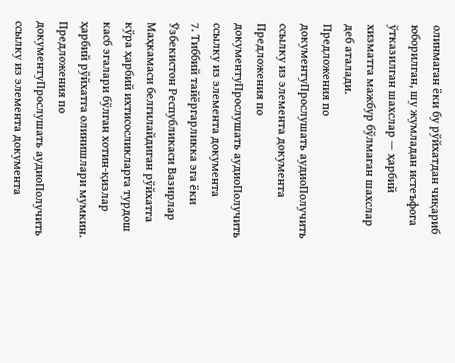олинмаган ёки бу рўйхатдан чиқариб юборилган, шу жумладан истеъфога ўтказилган шахслар — ҳарбий хизматга мажбур бўлмаган шахслар деб аталади.
Предложения по документуПрослушать аудиоПолучить ссылку из элемента документа
Предложения по документуПрослушать аудиоПолучить ссылку из элемента документа
7. Тиббий тайёргарликка эга ёки Ўзбекистон Республикаси Вазирлар Маҳкамаси белгилайдиган рўйхатга кўра ҳарбий ихтисосликларга турдош касб эгалари бўлган хотин-қизлар ҳарбий рўйхатга олинишлари мумкин.
Предложения по документуПрослушать аудиоПолучить ссылку из элемента документа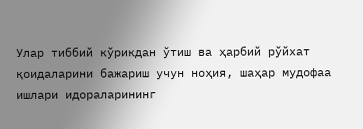Улар тиббий кўрикдан ўтиш ва ҳарбий рўйхат қоидаларини бажариш учун ноҳия, шаҳар мудофаа ишлари идораларининг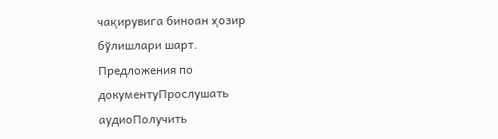чақирувига биноан ҳозир бўлишлари шарт.
Предложения по документуПрослушать аудиоПолучить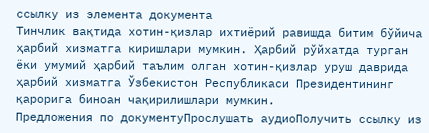ссылку из элемента документа
Тинчлик вақтида хотин-қизлар ихтиёрий равишда битим бўйича ҳарбий хизматга киришлари мумкин. Ҳарбий рўйхатда турган ёки умумий ҳарбий таълим олган хотин-қизлар уруш даврида ҳарбий хизматга Ўзбекистон Республикаси Президентининг қарорига биноан чақирилишлари мумкин.
Предложения по документуПрослушать аудиоПолучить ссылку из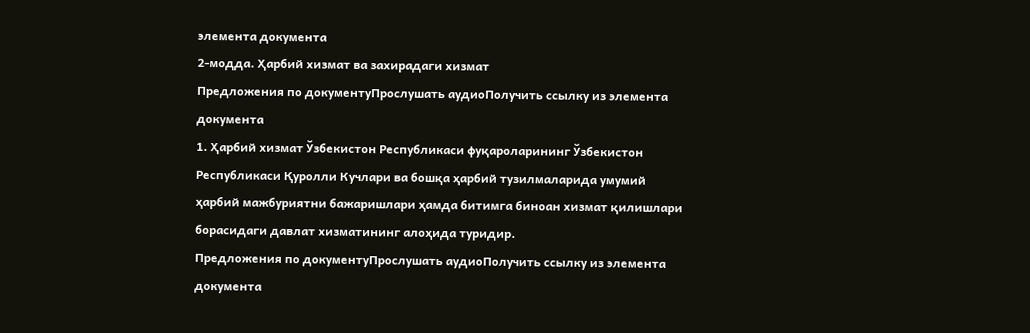элемента документа
2-модда. Ҳарбий хизмат ва захирадаги хизмат
Предложения по документуПрослушать аудиоПолучить ссылку из элемента документа
1. Ҳарбий хизмат Ўзбекистон Республикаси фуқароларининг Ўзбекистон Республикаси Қуролли Кучлари ва бошқа ҳарбий тузилмаларида умумий ҳарбий мажбуриятни бажаришлари ҳамда битимга биноан хизмат қилишлари борасидаги давлат хизматининг алоҳида туридир.
Предложения по документуПрослушать аудиоПолучить ссылку из элемента документа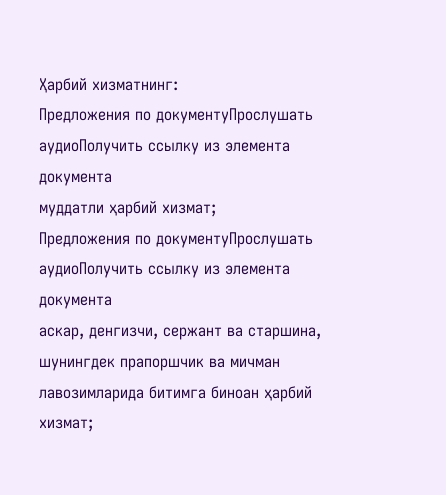Ҳарбий хизматнинг:
Предложения по документуПрослушать аудиоПолучить ссылку из элемента документа
муддатли ҳарбий хизмат;
Предложения по документуПрослушать аудиоПолучить ссылку из элемента документа
аскар, денгизчи, сержант ва старшина, шунингдек прапоршчик ва мичман лавозимларида битимга биноан ҳарбий хизмат;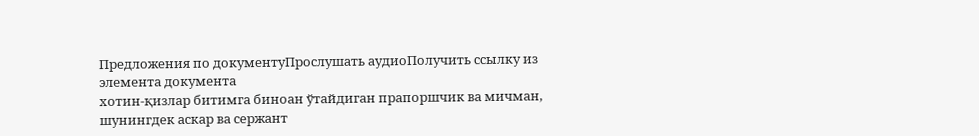Предложения по документуПрослушать аудиоПолучить ссылку из элемента документа
хотин-қизлар битимга биноан ўтайдиган прапоршчик ва мичман, шунингдек аскар ва сержант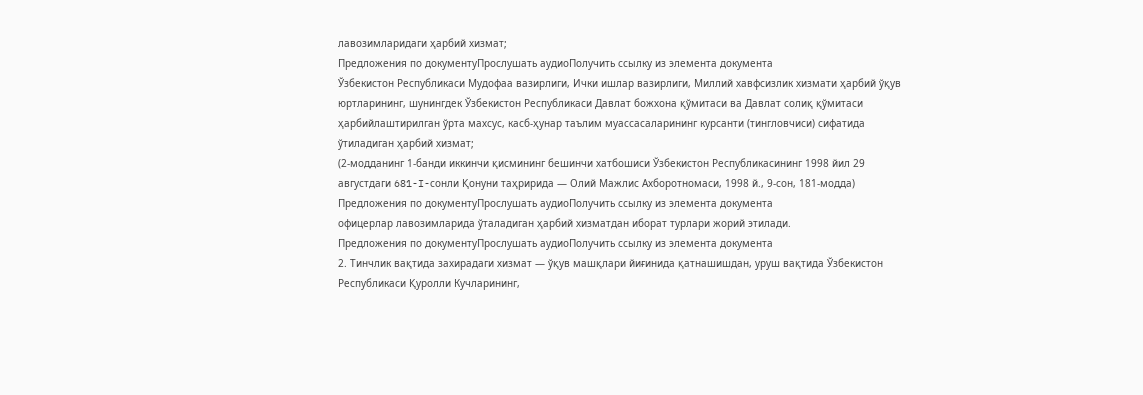лавозимларидаги ҳарбий хизмат;
Предложения по документуПрослушать аудиоПолучить ссылку из элемента документа
Ўзбекистон Республикаси Мудофаа вазирлиги, Ички ишлар вазирлиги, Миллий хавфсизлик хизмати ҳарбий ўқув юртларининг, шунингдек Ўзбекистон Республикаси Давлат божхона қўмитаси ва Давлат солиқ қўмитаси ҳарбийлаштирилган ўрта махсус, касб-ҳунар таълим муассасаларининг курсанти (тингловчиси) сифатида ўтиладиган ҳарбий хизмат;
(2-модданинг 1-банди иккинчи қисмининг бешинчи хатбошиси Ўзбекистон Республикасининг 1998 йил 29 августдаги 681-I-сонли Қонуни таҳририда — Олий Мажлис Ахборотномаси, 1998 й., 9-сон, 181-модда)
Предложения по документуПрослушать аудиоПолучить ссылку из элемента документа
офицерлар лавозимларида ўталадиган ҳарбий хизматдан иборат турлари жорий этилади.
Предложения по документуПрослушать аудиоПолучить ссылку из элемента документа
2. Тинчлик вақтида захирадаги хизмат — ўқув машқлари йиғинида қатнашишдан, уруш вақтида Ўзбекистон Республикаси Қуролли Кучларининг,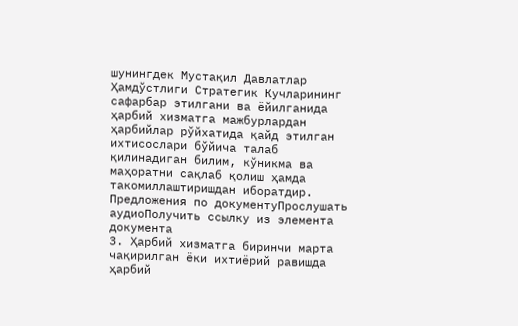шунингдек Мустақил Давлатлар Ҳамдўстлиги Стратегик Кучларининг сафарбар этилгани ва ёйилганида ҳарбий хизматга мажбурлардан ҳарбийлар рўйхатида қайд этилган ихтисослари бўйича талаб қилинадиган билим, кўникма ва маҳоратни сақлаб қолиш ҳамда такомиллаштиришдан иборатдир.
Предложения по документуПрослушать аудиоПолучить ссылку из элемента документа
3. Ҳарбий хизматга биринчи марта чақирилган ёки ихтиёрий равишда ҳарбий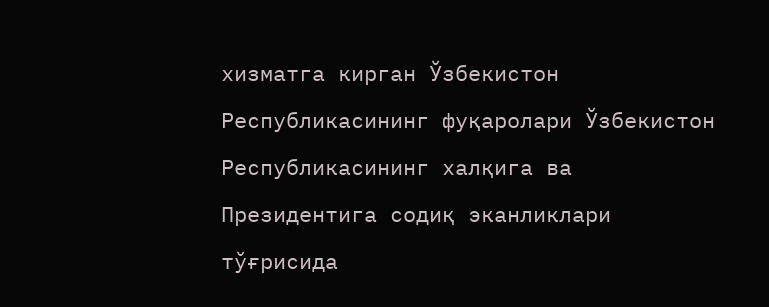хизматга кирган Ўзбекистон Республикасининг фуқаролари Ўзбекистон Республикасининг халқига ва Президентига содиқ эканликлари тўғрисида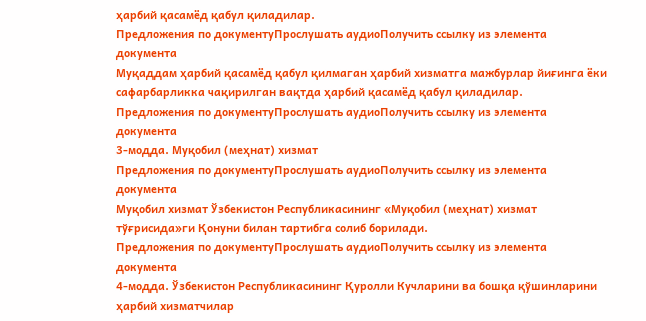ҳарбий қасамёд қабул қиладилар.
Предложения по документуПрослушать аудиоПолучить ссылку из элемента документа
Муқаддам ҳарбий қасамёд қабул қилмаган ҳарбий хизматга мажбурлар йиғинга ёки сафарбарликка чақирилган вақтда ҳарбий қасамёд қабул қиладилар.
Предложения по документуПрослушать аудиоПолучить ссылку из элемента документа
3-модда. Муқобил (меҳнат) хизмат
Предложения по документуПрослушать аудиоПолучить ссылку из элемента документа
Муқобил хизмат Ўзбекистон Республикасининг «Муқобил (меҳнат) хизмат тўғрисида»ги Қонуни билан тартибга солиб борилади.
Предложения по документуПрослушать аудиоПолучить ссылку из элемента документа
4-модда. Ўзбекистон Республикасининг Қуролли Кучларини ва бошқа қўшинларини ҳарбий хизматчилар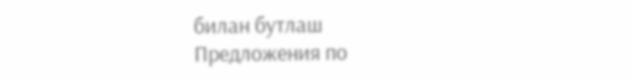билан бутлаш
Предложения по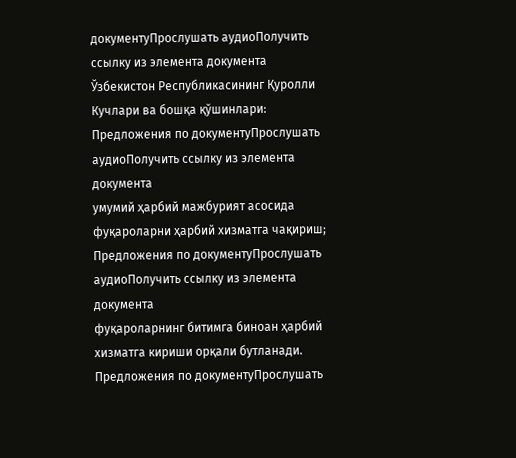документуПрослушать аудиоПолучить ссылку из элемента документа
Ўзбекистон Республикасининг Қуролли Кучлари ва бошқа қўшинлари:
Предложения по документуПрослушать аудиоПолучить ссылку из элемента документа
умумий ҳарбий мажбурият асосида фуқароларни ҳарбий хизматга чақириш;
Предложения по документуПрослушать аудиоПолучить ссылку из элемента документа
фуқароларнинг битимга биноан ҳарбий хизматга кириши орқали бутланади.
Предложения по документуПрослушать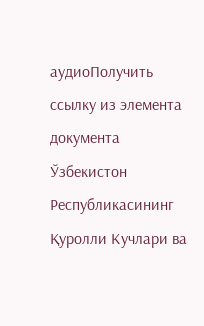аудиоПолучить ссылку из элемента документа
Ўзбекистон Республикасининг Қуролли Кучлари ва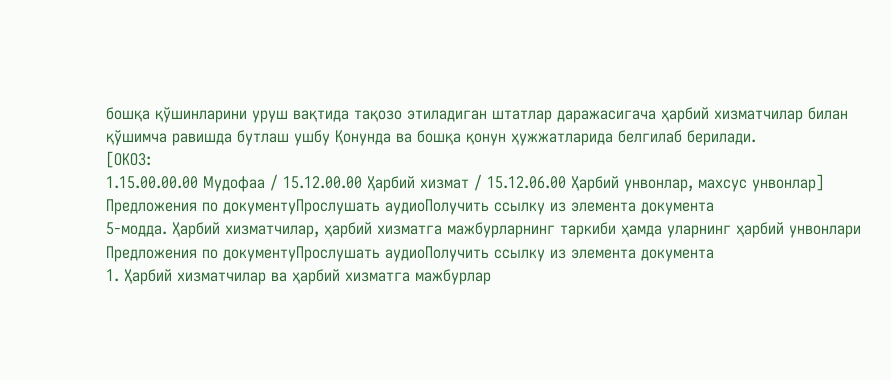бошқа қўшинларини уруш вақтида тақозо этиладиган штатлар даражасигача ҳарбий хизматчилар билан қўшимча равишда бутлаш ушбу Қонунда ва бошқа қонун ҳужжатларида белгилаб берилади.
[ОКОЗ:
1.15.00.00.00 Мудофаа / 15.12.00.00 Ҳарбий хизмат / 15.12.06.00 Ҳарбий унвонлар, махсус унвонлар]
Предложения по документуПрослушать аудиоПолучить ссылку из элемента документа
5-модда. Ҳарбий хизматчилар, ҳарбий хизматга мажбурларнинг таркиби ҳамда уларнинг ҳарбий унвонлари
Предложения по документуПрослушать аудиоПолучить ссылку из элемента документа
1. Ҳарбий хизматчилар ва ҳарбий хизматга мажбурлар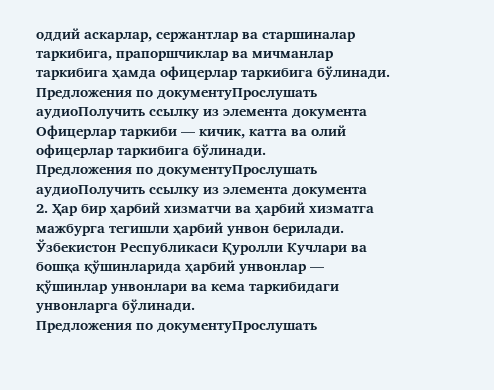оддий аскарлар, сержантлар ва старшиналар таркибига, прапоршчиклар ва мичманлар таркибига ҳамда офицерлар таркибига бўлинади.
Предложения по документуПрослушать аудиоПолучить ссылку из элемента документа
Офицерлар таркиби — кичик, катта ва олий офицерлар таркибига бўлинади.
Предложения по документуПрослушать аудиоПолучить ссылку из элемента документа
2. Ҳар бир ҳарбий хизматчи ва ҳарбий хизматга мажбурга тегишли ҳарбий унвон берилади. Ўзбекистон Республикаси Қуролли Кучлари ва бошқа қўшинларида ҳарбий унвонлар — қўшинлар унвонлари ва кема таркибидаги унвонларга бўлинади.
Предложения по документуПрослушать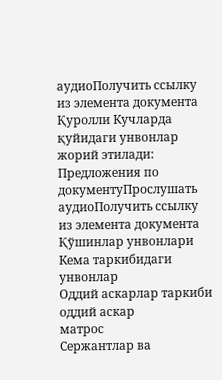аудиоПолучить ссылку из элемента документа
Қуролли Кучларда қуйидаги унвонлар жорий этилади:
Предложения по документуПрослушать аудиоПолучить ссылку из элемента документа
Қўшинлар унвонлари
Кема таркибидаги унвонлар
Оддий аскарлар таркиби
оддий аскар
матрос
Сержантлар ва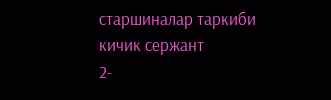старшиналар таркиби
кичик сержант
2-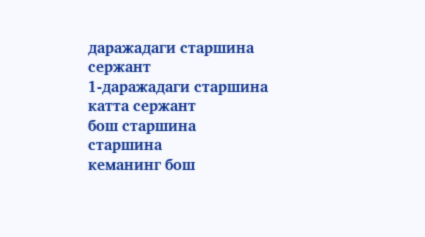даражадаги старшина
сержант
1-даражадаги старшина
катта сержант
бош старшина
старшина
кеманинг бош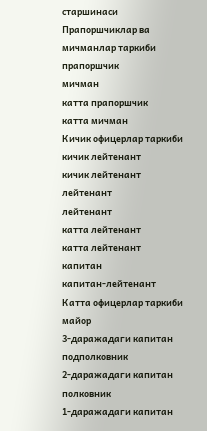старшинаси
Прапоршчиклар ва мичманлар таркиби
прапоршчик
мичман
катта прапоршчик
катта мичман
Кичик офицерлар таркиби
кичик лейтенант
кичик лейтенант
лейтенант
лейтенант
катта лейтенант
катта лейтенант
капитан
капитан-лейтенант
Катта офицерлар таркиби
майор
3-даражадаги капитан
подполковник
2-даражадаги капитан
полковник
1-даражадаги капитан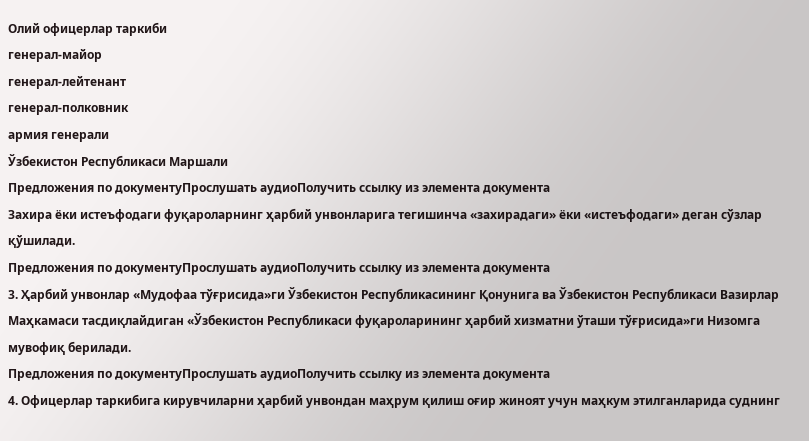Олий офицерлар таркиби
генерал-майор
генерал-лейтенант
генерал-полковник
армия генерали
Ўзбекистон Республикаси Маршали
Предложения по документуПрослушать аудиоПолучить ссылку из элемента документа
Захира ёки истеъфодаги фуқароларнинг ҳарбий унвонларига тегишинча «захирадаги» ёки «истеъфодаги» деган сўзлар қўшилади.
Предложения по документуПрослушать аудиоПолучить ссылку из элемента документа
3. Ҳарбий унвонлар «Мудофаа тўғрисида»ги Ўзбекистон Республикасининг Қонунига ва Ўзбекистон Республикаси Вазирлар Маҳкамаси тасдиқлайдиган «Ўзбекистон Республикаси фуқароларининг ҳарбий хизматни ўташи тўғрисида»ги Низомга мувофиқ берилади.
Предложения по документуПрослушать аудиоПолучить ссылку из элемента документа
4. Офицерлар таркибига кирувчиларни ҳарбий унвондан маҳрум қилиш оғир жиноят учун маҳкум этилганларида суднинг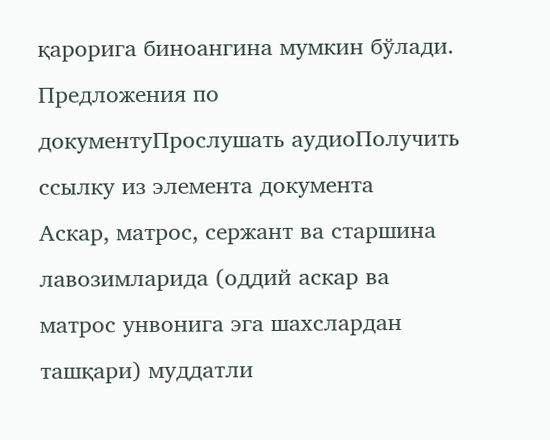қарорига биноангина мумкин бўлади.
Предложения по документуПрослушать аудиоПолучить ссылку из элемента документа
Аскар, матрос, сержант ва старшина лавозимларида (оддий аскар ва матрос унвонига эга шахслардан ташқари) муддатли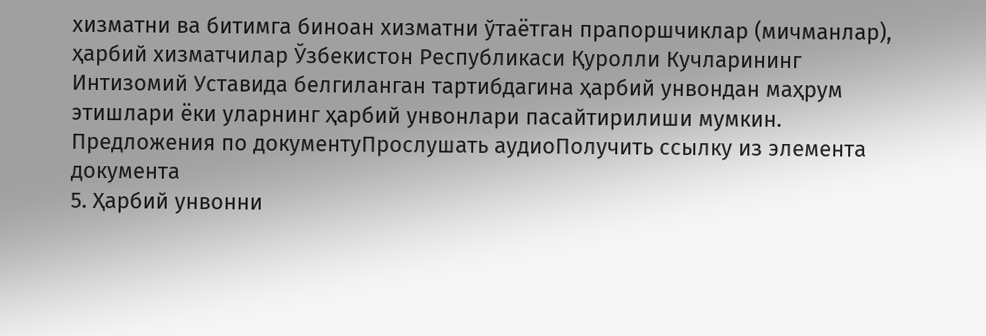хизматни ва битимга биноан хизматни ўтаётган прапоршчиклар (мичманлар), ҳарбий хизматчилар Ўзбекистон Республикаси Қуролли Кучларининг Интизомий Уставида белгиланган тартибдагина ҳарбий унвондан маҳрум этишлари ёки уларнинг ҳарбий унвонлари пасайтирилиши мумкин.
Предложения по документуПрослушать аудиоПолучить ссылку из элемента документа
5. Ҳарбий унвонни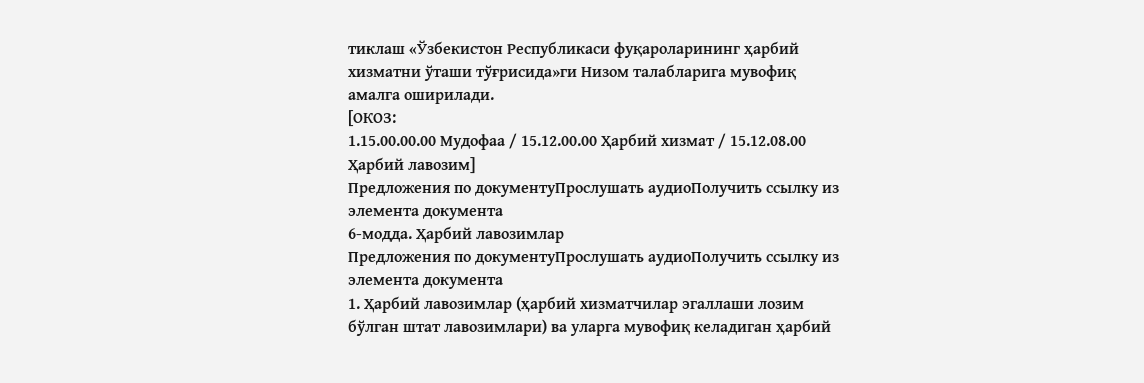тиклаш «Ўзбекистон Республикаси фуқароларининг ҳарбий хизматни ўташи тўғрисида»ги Низом талабларига мувофиқ амалга оширилади.
[ОКОЗ:
1.15.00.00.00 Мудофаа / 15.12.00.00 Ҳарбий хизмат / 15.12.08.00 Ҳарбий лавозим]
Предложения по документуПрослушать аудиоПолучить ссылку из элемента документа
6-модда. Ҳарбий лавозимлар
Предложения по документуПрослушать аудиоПолучить ссылку из элемента документа
1. Ҳарбий лавозимлар (ҳарбий хизматчилар эгаллаши лозим бўлган штат лавозимлари) ва уларга мувофиқ келадиган ҳарбий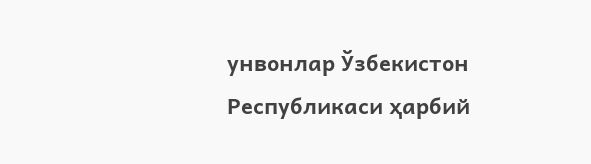унвонлар Ўзбекистон Республикаси ҳарбий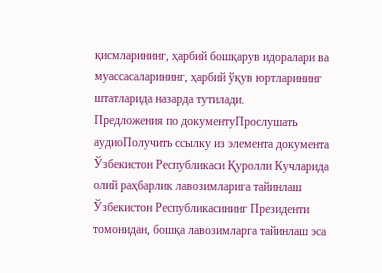қисмларининг, ҳарбий бошқарув идоралари ва муассасаларининг, ҳарбий ўқув юртларининг штатларида назарда тутилади.
Предложения по документуПрослушать аудиоПолучить ссылку из элемента документа
Ўзбекистон Республикаси Қуролли Кучларида олий раҳбарлик лавозимларига тайинлаш Ўзбекистон Республикасининг Президенти томонидан, бошқа лавозимларга тайинлаш эса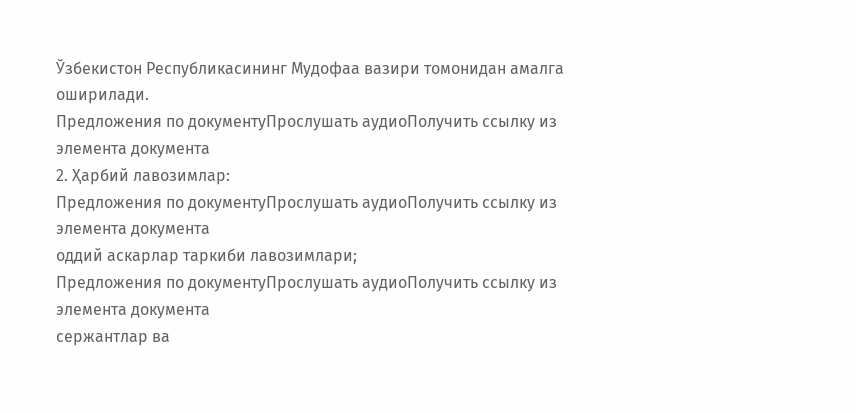Ўзбекистон Республикасининг Мудофаа вазири томонидан амалга оширилади.
Предложения по документуПрослушать аудиоПолучить ссылку из элемента документа
2. Ҳарбий лавозимлар:
Предложения по документуПрослушать аудиоПолучить ссылку из элемента документа
оддий аскарлар таркиби лавозимлари;
Предложения по документуПрослушать аудиоПолучить ссылку из элемента документа
сержантлар ва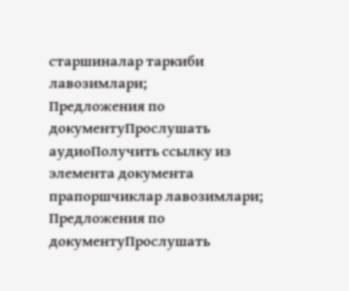старшиналар таркиби лавозимлари;
Предложения по документуПрослушать аудиоПолучить ссылку из элемента документа
прапоршчиклар лавозимлари;
Предложения по документуПрослушать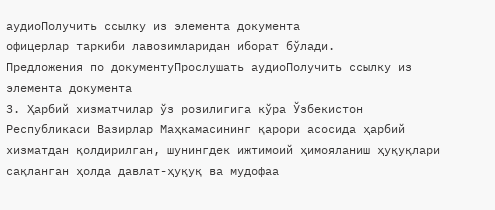аудиоПолучить ссылку из элемента документа
офицерлар таркиби лавозимларидан иборат бўлади.
Предложения по документуПрослушать аудиоПолучить ссылку из элемента документа
3. Ҳарбий хизматчилар ўз розилигига кўра Ўзбекистон Республикаси Вазирлар Маҳкамасининг қарори асосида ҳарбий хизматдан қолдирилган, шунингдек ижтимоий ҳимояланиш ҳуқуқлари сақланган ҳолда давлат-ҳуқуқ ва мудофаа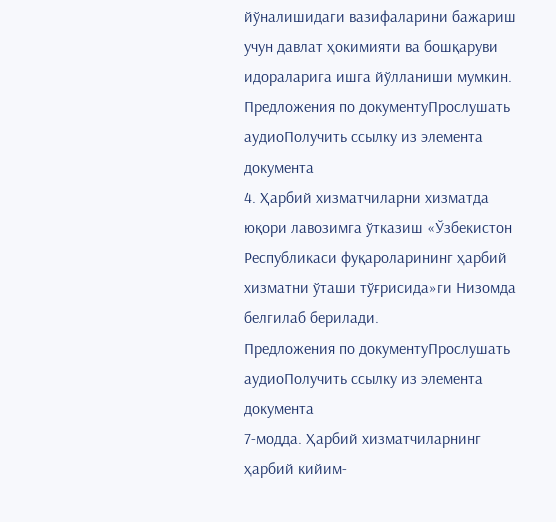йўналишидаги вазифаларини бажариш учун давлат ҳокимияти ва бошқаруви идораларига ишга йўлланиши мумкин.
Предложения по документуПрослушать аудиоПолучить ссылку из элемента документа
4. Ҳарбий хизматчиларни хизматда юқори лавозимга ўтказиш «Ўзбекистон Республикаси фуқароларининг ҳарбий хизматни ўташи тўғрисида»ги Низомда белгилаб берилади.
Предложения по документуПрослушать аудиоПолучить ссылку из элемента документа
7-модда. Ҳарбий хизматчиларнинг ҳарбий кийим-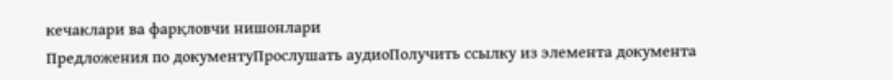кечаклари ва фарқловчи нишонлари
Предложения по документуПрослушать аудиоПолучить ссылку из элемента документа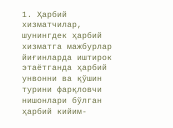1. Ҳарбий хизматчилар, шунингдек ҳарбий хизматга мажбурлар йиғинларда иштирок этаётганда ҳарбий унвонни ва қўшин турини фарқловчи нишонлари бўлган ҳарбий кийим-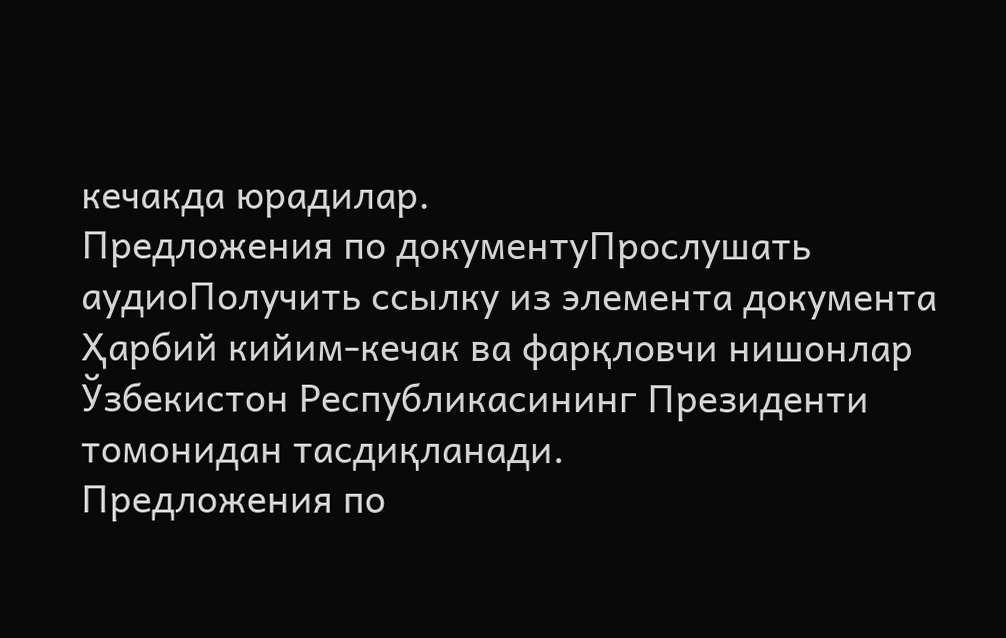кечакда юрадилар.
Предложения по документуПрослушать аудиоПолучить ссылку из элемента документа
Ҳарбий кийим-кечак ва фарқловчи нишонлар Ўзбекистон Республикасининг Президенти томонидан тасдиқланади.
Предложения по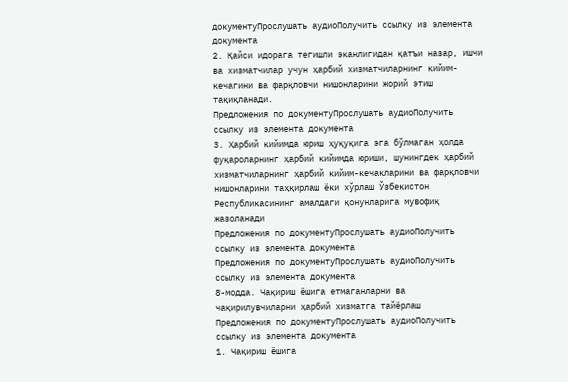документуПрослушать аудиоПолучить ссылку из элемента документа
2. Қайси идорага тегишли эканлигидан қатъи назар, ишчи ва хизматчилар учун ҳарбий хизматчиларнинг кийим-кечагини ва фарқловчи нишонларини жорий этиш тақиқланади.
Предложения по документуПрослушать аудиоПолучить ссылку из элемента документа
3. Ҳарбий кийимда юриш ҳуқуқига эга бўлмаган ҳолда фуқароларнинг ҳарбий кийимда юриши, шунингдек ҳарбий хизматчиларнинг ҳарбий кийим-кечакларини ва фарқловчи нишонларини таҳқирлаш ёки хўрлаш Ўзбекистон Республикасининг амалдаги қонунларига мувофиқ жазоланади
Предложения по документуПрослушать аудиоПолучить ссылку из элемента документа
Предложения по документуПрослушать аудиоПолучить ссылку из элемента документа
8-модда. Чақириш ёшига етмаганларни ва чақирилувчиларни ҳарбий хизматга тайёрлаш
Предложения по документуПрослушать аудиоПолучить ссылку из элемента документа
1. Чақириш ёшига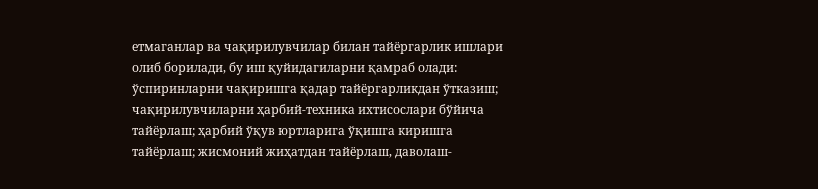етмаганлар ва чақирилувчилар билан тайёргарлик ишлари олиб борилади, бу иш қуйидагиларни қамраб олади: ўспиринларни чақиришга қадар тайёргарликдан ўтказиш; чақирилувчиларни ҳарбий-техника ихтисослари бўйича тайёрлаш; ҳарбий ўқув юртларига ўқишга киришга тайёрлаш; жисмоний жиҳатдан тайёрлаш, даволаш-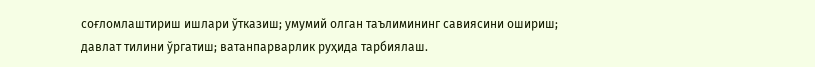соғломлаштириш ишлари ўтказиш; умумий олган таълимининг савиясини ошириш; давлат тилини ўргатиш; ватанпарварлик руҳида тарбиялаш.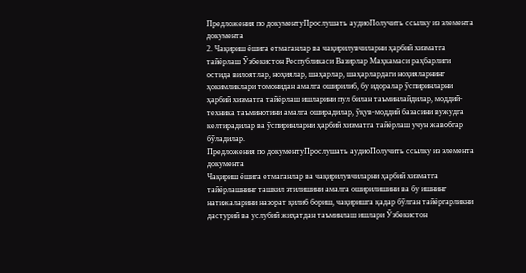Предложения по документуПрослушать аудиоПолучить ссылку из элемента документа
2. Чақириш ёшига етмаганлар ва чақирилувчиларни ҳарбий хизматга тайёрлаш Ўзбекистон Республикаси Вазирлар Маҳкамаси раҳбарлиги остида вилоятлар, ноҳиялар, шаҳарлар, шаҳарлардаги ноҳияларнинг ҳокимликлари томонидан амалга оширилиб, бу идоралар ўспиринларни ҳарбий хизматга тайёрлаш ишларини пул билан таъминлайдилар, моддий-техника таъминотини амалга оширадилар, ўқув-моддий базасини вужудга келтирадилар ва ўспиринларни ҳарбий хизматга тайёрлаш учун жавобгар бўладилар.
Предложения по документуПрослушать аудиоПолучить ссылку из элемента документа
Чақириш ёшига етмаганлар ва чақирилувчиларни ҳарбий хизматга тайёрлашнинг ташкил этилишини амалга оширилишини ва бу ишнинг натижаларини назорат қилиб бориш, чақиришга қадар бўлган тайёргарликни дастурий ва услубий жиҳатдан таъминлаш ишлари Ўзбекистон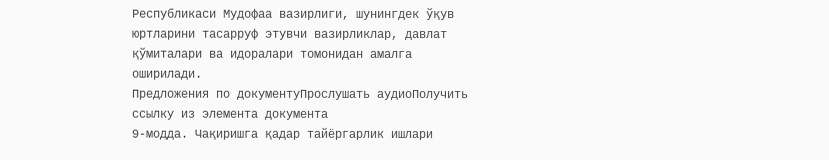Республикаси Мудофаа вазирлиги, шунингдек ўқув юртларини тасарруф этувчи вазирликлар, давлат қўмиталари ва идоралари томонидан амалга оширилади.
Предложения по документуПрослушать аудиоПолучить ссылку из элемента документа
9-модда. Чақиришга қадар тайёргарлик ишлари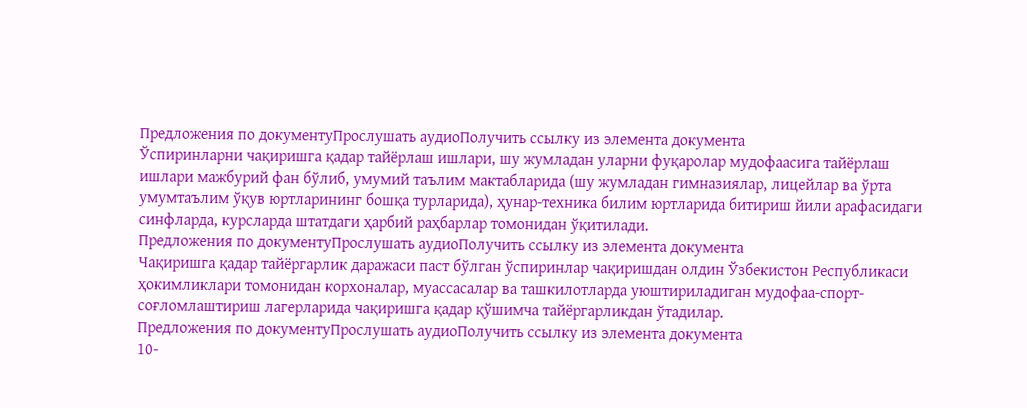Предложения по документуПрослушать аудиоПолучить ссылку из элемента документа
Ўспиринларни чақиришга қадар тайёрлаш ишлари, шу жумладан уларни фуқаролар мудофаасига тайёрлаш ишлари мажбурий фан бўлиб, умумий таълим мактабларида (шу жумладан гимназиялар, лицейлар ва ўрта умумтаълим ўқув юртларининг бошқа турларида), ҳунар-техника билим юртларида битириш йили арафасидаги синфларда, курсларда штатдаги ҳарбий раҳбарлар томонидан ўқитилади.
Предложения по документуПрослушать аудиоПолучить ссылку из элемента документа
Чақиришга қадар тайёргарлик даражаси паст бўлган ўспиринлар чақиришдан олдин Ўзбекистон Республикаси ҳокимликлари томонидан корхоналар, муассасалар ва ташкилотларда уюштириладиган мудофаа-спорт-соғломлаштириш лагерларида чақиришга қадар қўшимча тайёргарликдан ўтадилар.
Предложения по документуПрослушать аудиоПолучить ссылку из элемента документа
10-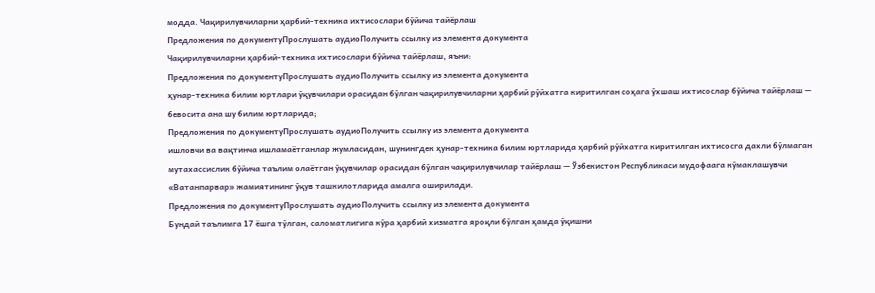модда. Чақирилувчиларни ҳарбий-техника ихтисослари бўйича тайёрлаш
Предложения по документуПрослушать аудиоПолучить ссылку из элемента документа
Чақирилувчиларни ҳарбий-техника ихтисослари бўйича тайёрлаш, яъни:
Предложения по документуПрослушать аудиоПолучить ссылку из элемента документа
ҳунар-техника билим юртлари ўқувчилари орасидан бўлган чақирилувчиларни ҳарбий рўйхатга киритилган соҳага ўхшаш ихтисослар бўйича тайёрлаш — бевосита ана шу билим юртларида;
Предложения по документуПрослушать аудиоПолучить ссылку из элемента документа
ишловчи ва вақтинча ишламаётганлар жумласидан, шунингдек ҳунар-техника билим юртларида ҳарбий рўйхатга киритилган ихтисосга дахли бўлмаган мутахассислик бўйича таълим олаётган ўқувчилар орасидан бўлган чақирилувчилар тайёрлаш — Ўзбекистон Республикаси мудофаага кўмаклашувчи «Ватанпарвар» жамиятининг ўқув ташкилотларида амалга оширилади.
Предложения по документуПрослушать аудиоПолучить ссылку из элемента документа
Бундай таълимга 17 ёшга тўлган, саломатлигига кўра ҳарбий хизматга яроқли бўлган ҳамда ўқишни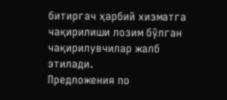битиргач ҳарбий хизматга чақирилиши лозим бўлган чақирилувчилар жалб этилади.
Предложения по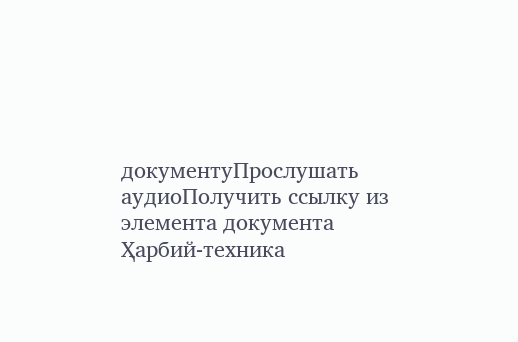документуПрослушать аудиоПолучить ссылку из элемента документа
Ҳарбий-техника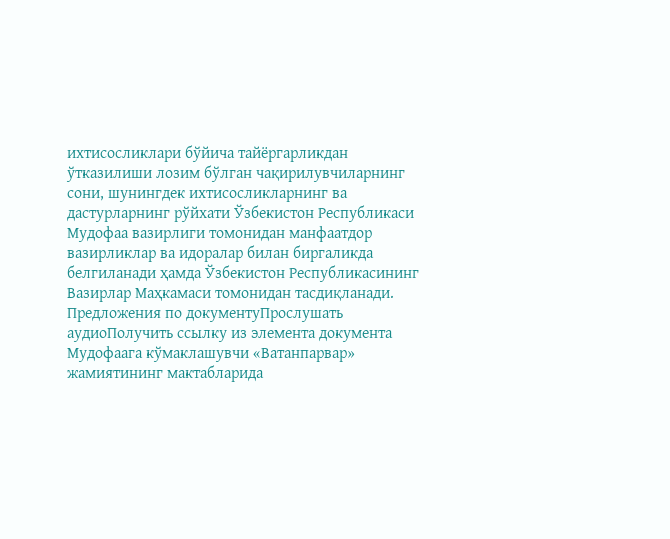ихтисосликлари бўйича тайёргарликдан ўтказилиши лозим бўлган чақирилувчиларнинг сони, шунингдек ихтисосликларнинг ва дастурларнинг рўйхати Ўзбекистон Республикаси Мудофаа вазирлиги томонидан манфаатдор вазирликлар ва идоралар билан биргаликда белгиланади ҳамда Ўзбекистон Республикасининг Вазирлар Маҳкамаси томонидан тасдиқланади.
Предложения по документуПрослушать аудиоПолучить ссылку из элемента документа
Мудофаага кўмаклашувчи «Ватанпарвар» жамиятининг мактабларида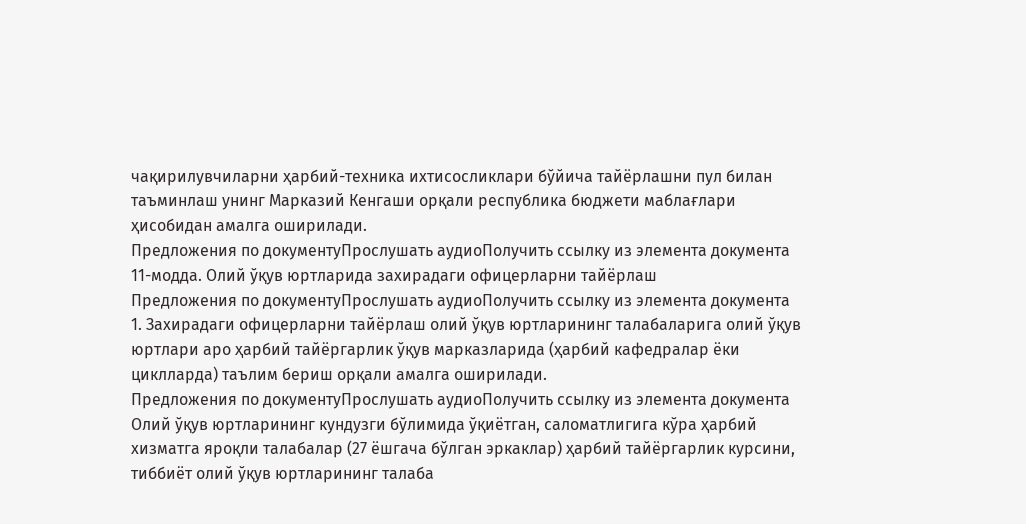чақирилувчиларни ҳарбий-техника ихтисосликлари бўйича тайёрлашни пул билан таъминлаш унинг Марказий Кенгаши орқали республика бюджети маблағлари ҳисобидан амалга оширилади.
Предложения по документуПрослушать аудиоПолучить ссылку из элемента документа
11-модда. Олий ўқув юртларида захирадаги офицерларни тайёрлаш
Предложения по документуПрослушать аудиоПолучить ссылку из элемента документа
1. Захирадаги офицерларни тайёрлаш олий ўқув юртларининг талабаларига олий ўқув юртлари аро ҳарбий тайёргарлик ўқув марказларида (ҳарбий кафедралар ёки циклларда) таълим бериш орқали амалга оширилади.
Предложения по документуПрослушать аудиоПолучить ссылку из элемента документа
Олий ўқув юртларининг кундузги бўлимида ўқиётган, саломатлигига кўра ҳарбий хизматга яроқли талабалар (27 ёшгача бўлган эркаклар) ҳарбий тайёргарлик курсини, тиббиёт олий ўқув юртларининг талаба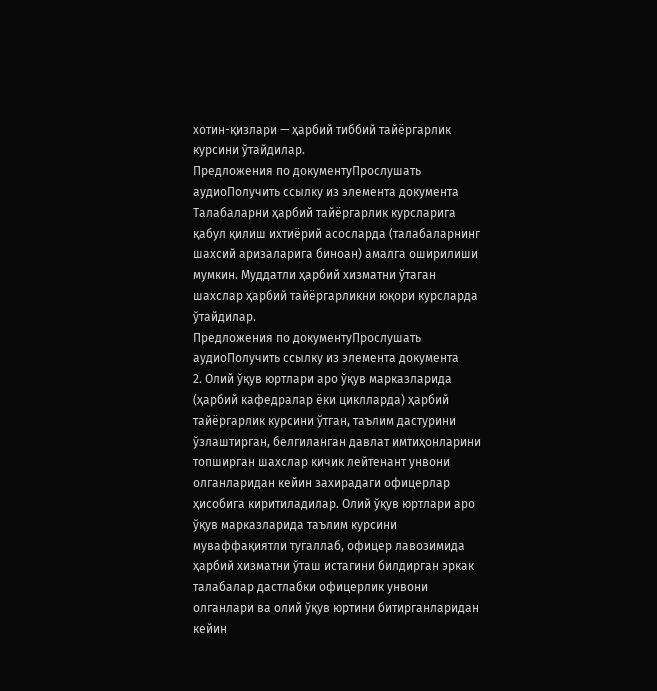хотин-қизлари — ҳарбий тиббий тайёргарлик курсини ўтайдилар.
Предложения по документуПрослушать аудиоПолучить ссылку из элемента документа
Талабаларни ҳарбий тайёргарлик курсларига қабул қилиш ихтиёрий асосларда (талабаларнинг шахсий аризаларига биноан) амалга оширилиши мумкин. Муддатли ҳарбий хизматни ўтаган шахслар ҳарбий тайёргарликни юқори курсларда ўтайдилар.
Предложения по документуПрослушать аудиоПолучить ссылку из элемента документа
2. Олий ўқув юртлари аро ўқув марказларида (ҳарбий кафедралар ёки циклларда) ҳарбий тайёргарлик курсини ўтган, таълим дастурини ўзлаштирган, белгиланган давлат имтиҳонларини топширган шахслар кичик лейтенант унвони олганларидан кейин захирадаги офицерлар ҳисобига киритиладилар. Олий ўқув юртлари аро ўқув марказларида таълим курсини муваффақиятли тугаллаб, офицер лавозимида ҳарбий хизматни ўташ истагини билдирган эркак талабалар дастлабки офицерлик унвони олганлари ва олий ўқув юртини битирганларидан кейин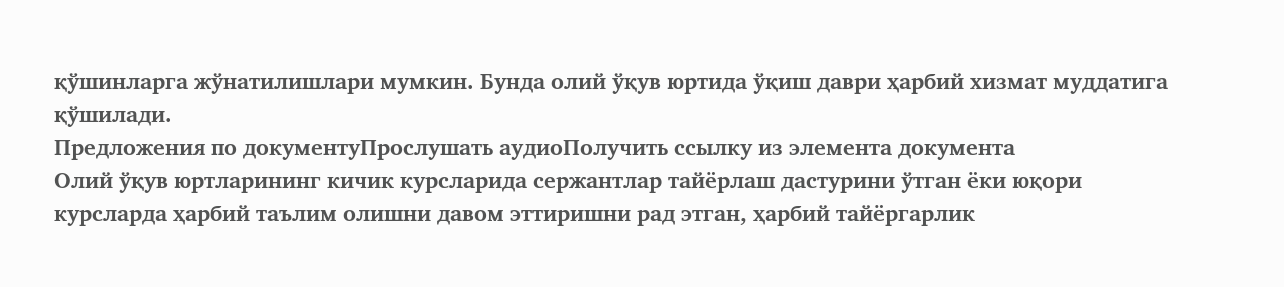қўшинларга жўнатилишлари мумкин. Бунда олий ўқув юртида ўқиш даври ҳарбий хизмат муддатига қўшилади.
Предложения по документуПрослушать аудиоПолучить ссылку из элемента документа
Олий ўқув юртларининг кичик курсларида сержантлар тайёрлаш дастурини ўтган ёки юқори курсларда ҳарбий таълим олишни давом эттиришни рад этган, ҳарбий тайёргарлик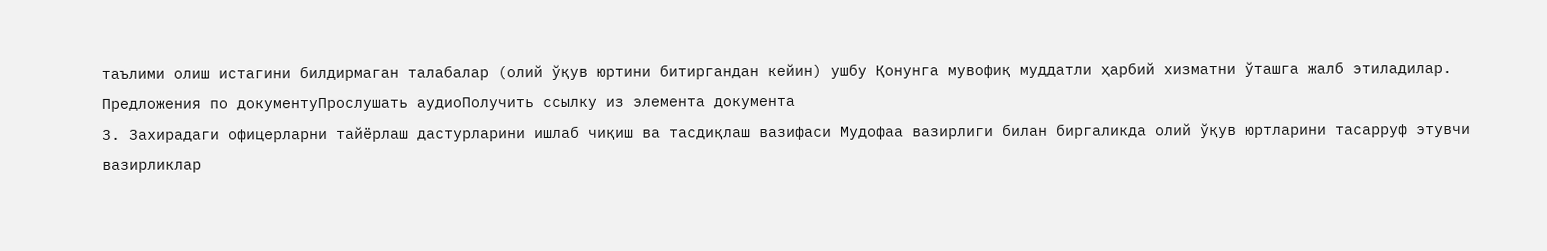таълими олиш истагини билдирмаган талабалар (олий ўқув юртини битиргандан кейин) ушбу Қонунга мувофиқ муддатли ҳарбий хизматни ўташга жалб этиладилар.
Предложения по документуПрослушать аудиоПолучить ссылку из элемента документа
3. Захирадаги офицерларни тайёрлаш дастурларини ишлаб чиқиш ва тасдиқлаш вазифаси Мудофаа вазирлиги билан биргаликда олий ўқув юртларини тасарруф этувчи вазирликлар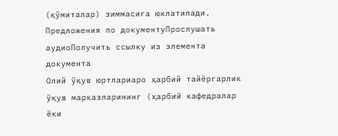(қўмиталар) зиммасига юклатилади.
Предложения по документуПрослушать аудиоПолучить ссылку из элемента документа
Олий ўқув юртлариаро ҳарбий тайёргарлик ўқув марказларининг (ҳарбий кафедралар ёки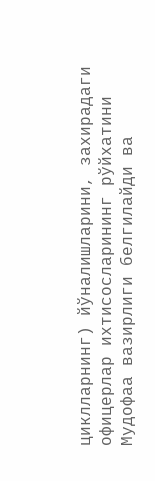циклларнинг) йўналишларини, захирадаги офицерлар ихтисосларининг рўйхатини Мудофаа вазирлиги белгилайди ва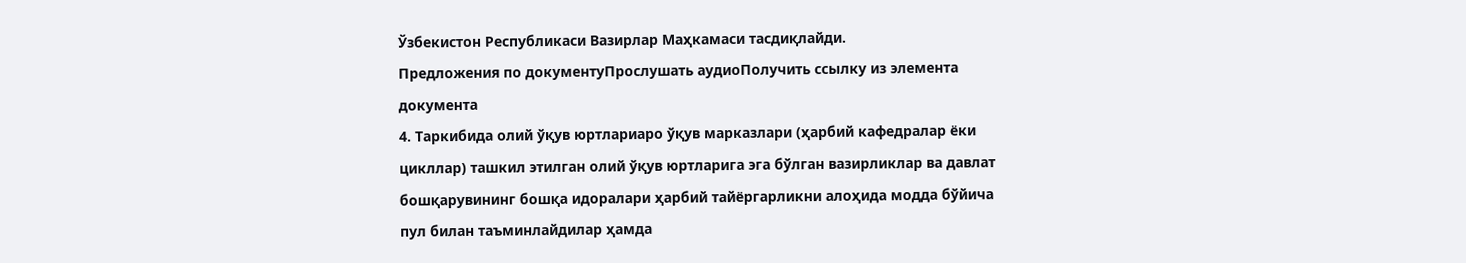Ўзбекистон Республикаси Вазирлар Маҳкамаси тасдиқлайди.
Предложения по документуПрослушать аудиоПолучить ссылку из элемента документа
4. Таркибида олий ўқув юртлариаро ўқув марказлари (ҳарбий кафедралар ёки цикллар) ташкил этилган олий ўқув юртларига эга бўлган вазирликлар ва давлат бошқарувининг бошқа идоралари ҳарбий тайёргарликни алоҳида модда бўйича пул билан таъминлайдилар ҳамда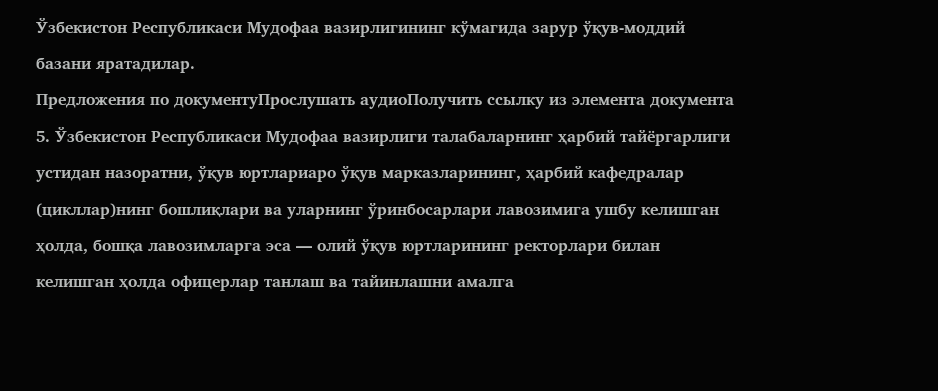Ўзбекистон Республикаси Мудофаа вазирлигининг кўмагида зарур ўқув-моддий базани яратадилар.
Предложения по документуПрослушать аудиоПолучить ссылку из элемента документа
5. Ўзбекистон Республикаси Мудофаа вазирлиги талабаларнинг ҳарбий тайёргарлиги устидан назоратни, ўқув юртлариаро ўқув марказларининг, ҳарбий кафедралар (цикллар)нинг бошлиқлари ва уларнинг ўринбосарлари лавозимига ушбу келишган ҳолда, бошқа лавозимларга эса — олий ўқув юртларининг ректорлари билан келишган ҳолда офицерлар танлаш ва тайинлашни амалга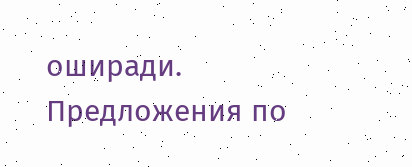оширади.
Предложения по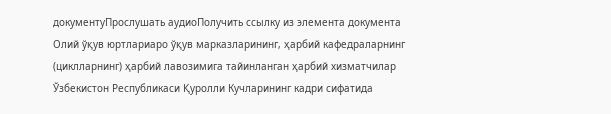документуПрослушать аудиоПолучить ссылку из элемента документа
Олий ўқув юртлариаро ўқув марказларининг, ҳарбий кафедраларнинг (циклларнинг) ҳарбий лавозимига тайинланган ҳарбий хизматчилар Ўзбекистон Республикаси Қуролли Кучларининг кадри сифатида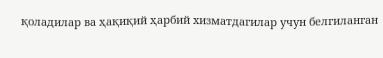қоладилар ва ҳақиқий ҳарбий хизматдагилар учун белгиланган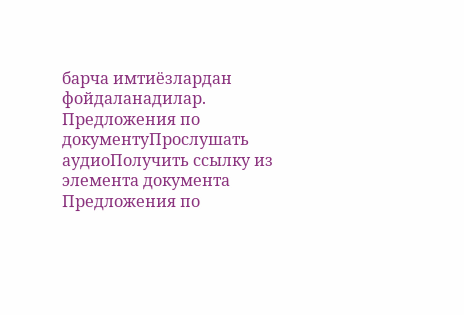барча имтиёзлардан фойдаланадилар.
Предложения по документуПрослушать аудиоПолучить ссылку из элемента документа
Предложения по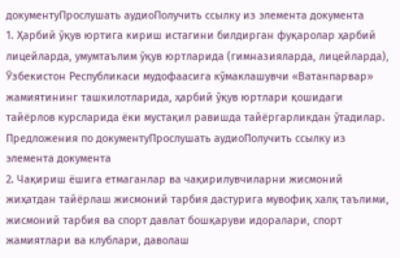документуПрослушать аудиоПолучить ссылку из элемента документа
1. Ҳарбий ўқув юртига кириш истагини билдирган фуқаролар ҳарбий лицейларда, умумтаълим ўқув юртларида (гимназияларда, лицейларда), Ўзбекистон Республикаси мудофаасига кўмаклашувчи «Ватанпарвар» жамиятининг ташкилотларида, ҳарбий ўқув юртлари қошидаги тайёрлов курсларида ёки мустақил равишда тайёргарликдан ўтадилар.
Предложения по документуПрослушать аудиоПолучить ссылку из элемента документа
2. Чақириш ёшига етмаганлар ва чақирилувчиларни жисмоний жиҳатдан тайёрлаш жисмоний тарбия дастурига мувофиқ халқ таълими, жисмоний тарбия ва спорт давлат бошқаруви идоралари, спорт жамиятлари ва клублари, даволаш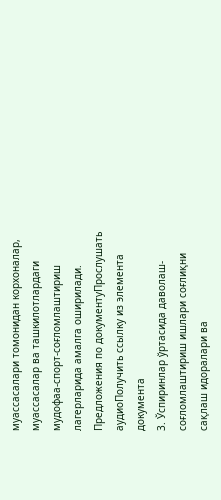муассасалари томонидан корхоналар, муассасалар ва ташкилотлардаги мудофаа-спорт-соғломлаштириш лагерларида амалга оширилади.
Предложения по документуПрослушать аудиоПолучить ссылку из элемента документа
3. Ўспиринлар ўртасида даволаш-соғломлаштириш ишлари соғлиқни сақлаш идоралари ва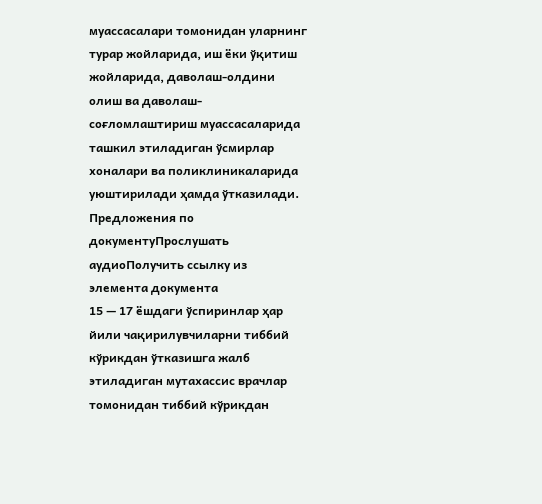муассасалари томонидан уларнинг турар жойларида, иш ёки ўқитиш жойларида, даволаш-олдини олиш ва даволаш-соғломлаштириш муассасаларида ташкил этиладиган ўсмирлар хоналари ва поликлиникаларида уюштирилади ҳамда ўтказилади.
Предложения по документуПрослушать аудиоПолучить ссылку из элемента документа
15 — 17 ёшдаги ўспиринлар ҳар йили чақирилувчиларни тиббий кўрикдан ўтказишга жалб этиладиган мутахассис врачлар томонидан тиббий кўрикдан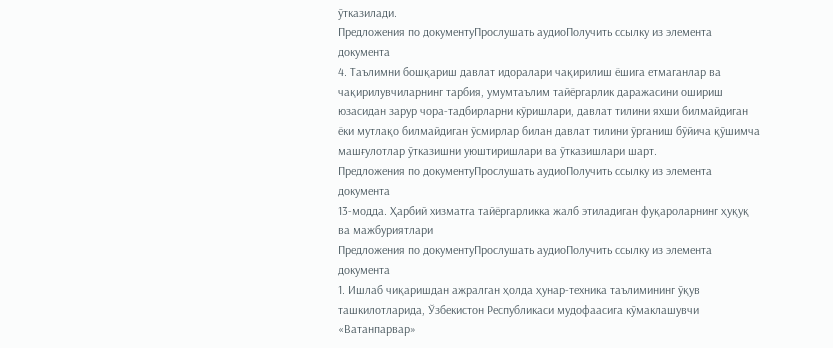ўтказилади.
Предложения по документуПрослушать аудиоПолучить ссылку из элемента документа
4. Таълимни бошқариш давлат идоралари чақирилиш ёшига етмаганлар ва чақирилувчиларнинг тарбия, умумтаълим тайёргарлик даражасини ошириш юзасидан зарур чора-тадбирларни кўришлари, давлат тилини яхши билмайдиган ёки мутлақо билмайдиган ўсмирлар билан давлат тилини ўрганиш бўйича қўшимча машғулотлар ўтказишни уюштиришлари ва ўтказишлари шарт.
Предложения по документуПрослушать аудиоПолучить ссылку из элемента документа
13-модда. Ҳарбий хизматга тайёргарликка жалб этиладиган фуқароларнинг ҳуқуқ ва мажбуриятлари
Предложения по документуПрослушать аудиоПолучить ссылку из элемента документа
1. Ишлаб чиқаришдан ажралган ҳолда ҳунар-техника таълимининг ўқув ташкилотларида, Ўзбекистон Республикаси мудофаасига кўмаклашувчи «Ватанпарвар»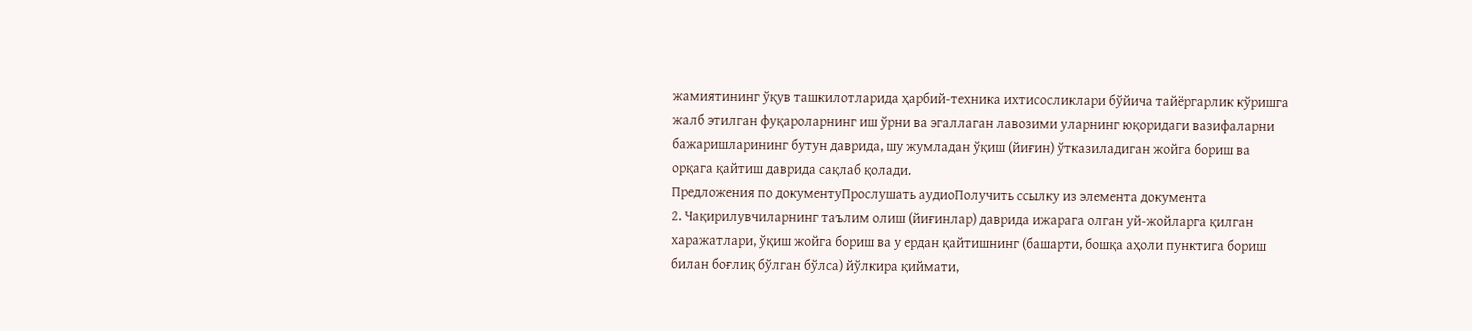жамиятининг ўқув ташкилотларида ҳарбий-техника ихтисосликлари бўйича тайёргарлик кўришга жалб этилган фуқароларнинг иш ўрни ва эгаллаган лавозими уларнинг юқоридаги вазифаларни бажаришларининг бутун даврида, шу жумладан ўқиш (йиғин) ўтказиладиган жойга бориш ва орқага қайтиш даврида сақлаб қолади.
Предложения по документуПрослушать аудиоПолучить ссылку из элемента документа
2. Чақирилувчиларнинг таълим олиш (йиғинлар) даврида ижарага олган уй-жойларга қилган харажатлари, ўқиш жойга бориш ва у ердан қайтишнинг (башарти, бошқа аҳоли пунктига бориш билан боғлиқ бўлган бўлса) йўлкира қиймати,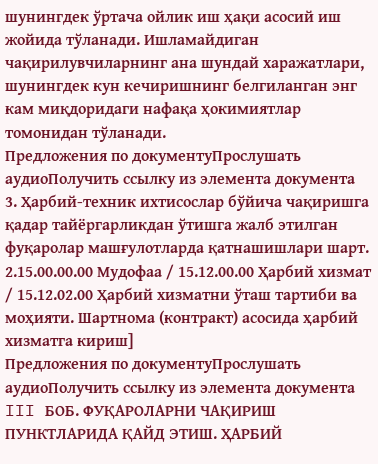шунингдек ўртача ойлик иш ҳақи асосий иш жойида тўланади. Ишламайдиган чақирилувчиларнинг ана шундай харажатлари, шунингдек кун кечиришнинг белгиланган энг кам миқдоридаги нафақа ҳокимиятлар томонидан тўланади.
Предложения по документуПрослушать аудиоПолучить ссылку из элемента документа
3. Ҳарбий-техник ихтисослар бўйича чақиришга қадар тайёргарликдан ўтишга жалб этилган фуқаролар машғулотларда қатнашишлари шарт.
2.15.00.00.00 Мудофаа / 15.12.00.00 Ҳарбий хизмат / 15.12.02.00 Ҳарбий хизматни ўташ тартиби ва моҳияти. Шартнома (контракт) асосида ҳарбий хизматга кириш]
Предложения по документуПрослушать аудиоПолучить ссылку из элемента документа
III БОБ. ФУҚАРОЛАРНИ ЧАҚИРИШ ПУНКТЛАРИДА ҚАЙД ЭТИШ. ҲАРБИЙ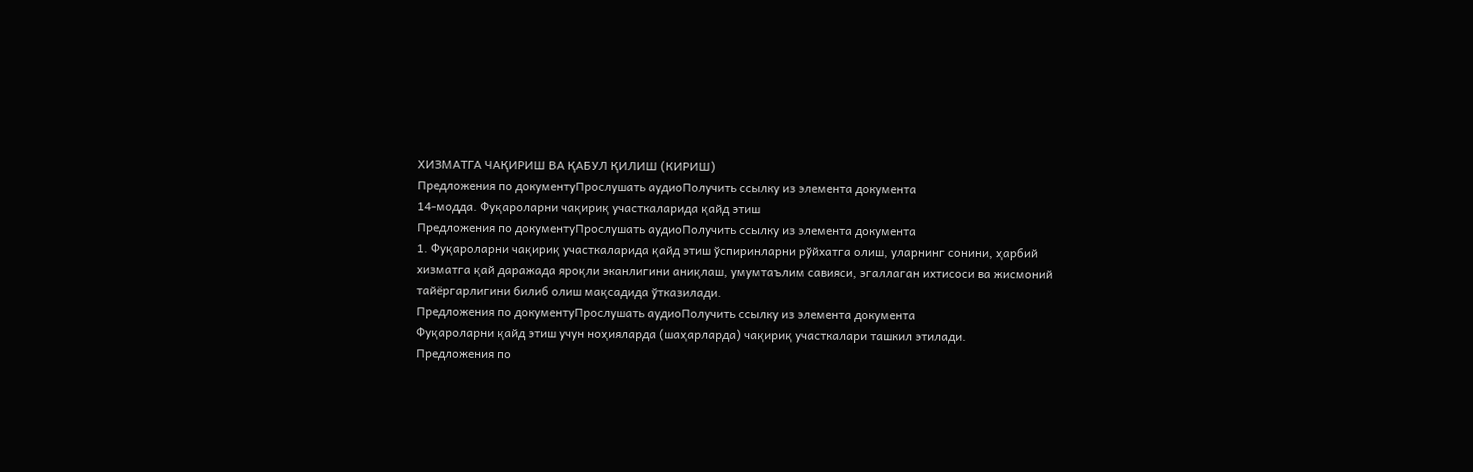ХИЗМАТГА ЧАҚИРИШ ВА ҚАБУЛ ҚИЛИШ (КИРИШ)
Предложения по документуПрослушать аудиоПолучить ссылку из элемента документа
14-модда. Фуқароларни чақириқ участкаларида қайд этиш
Предложения по документуПрослушать аудиоПолучить ссылку из элемента документа
1. Фуқароларни чақириқ участкаларида қайд этиш ўспиринларни рўйхатга олиш, уларнинг сонини, ҳарбий хизматга қай даражада яроқли эканлигини аниқлаш, умумтаълим савияси, эгаллаган ихтисоси ва жисмоний тайёргарлигини билиб олиш мақсадида ўтказилади.
Предложения по документуПрослушать аудиоПолучить ссылку из элемента документа
Фуқароларни қайд этиш учун ноҳияларда (шаҳарларда) чақириқ участкалари ташкил этилади.
Предложения по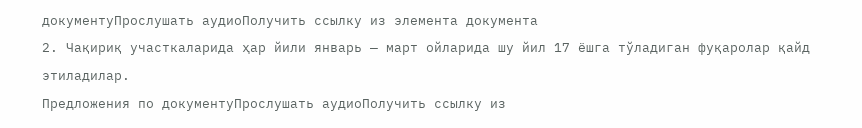документуПрослушать аудиоПолучить ссылку из элемента документа
2. Чақириқ участкаларида ҳар йили январь — март ойларида шу йил 17 ёшга тўладиган фуқаролар қайд этиладилар.
Предложения по документуПрослушать аудиоПолучить ссылку из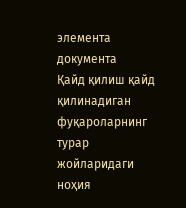элемента документа
Қайд қилиш қайд қилинадиган фуқароларнинг турар жойларидаги ноҳия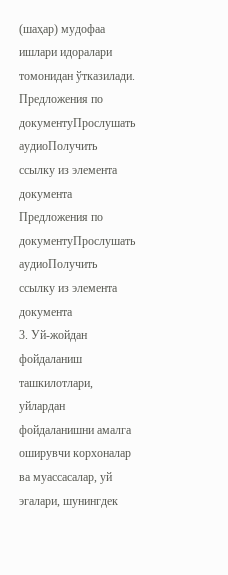(шаҳар) мудофаа ишлари идоралари томонидан ўтказилади.
Предложения по документуПрослушать аудиоПолучить ссылку из элемента документа
Предложения по документуПрослушать аудиоПолучить ссылку из элемента документа
3. Уй-жойдан фойдаланиш ташкилотлари, уйлардан фойдаланишни амалга оширувчи корхоналар ва муассасалар, уй эгалари, шунингдек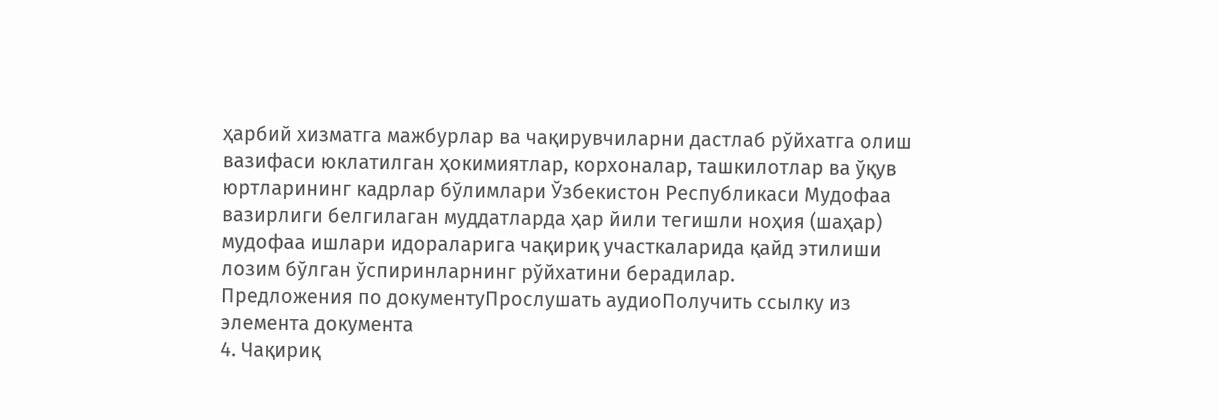ҳарбий хизматга мажбурлар ва чақирувчиларни дастлаб рўйхатга олиш вазифаси юклатилган ҳокимиятлар, корхоналар, ташкилотлар ва ўқув юртларининг кадрлар бўлимлари Ўзбекистон Республикаси Мудофаа вазирлиги белгилаган муддатларда ҳар йили тегишли ноҳия (шаҳар) мудофаа ишлари идораларига чақириқ участкаларида қайд этилиши лозим бўлган ўспиринларнинг рўйхатини берадилар.
Предложения по документуПрослушать аудиоПолучить ссылку из элемента документа
4. Чақириқ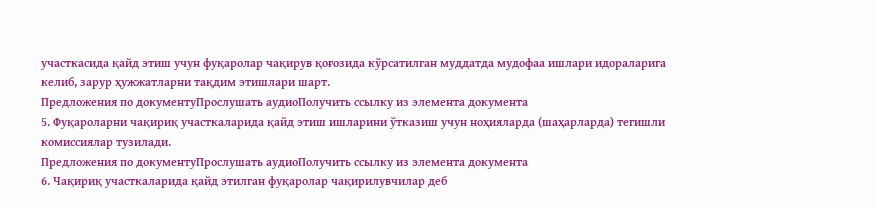участкасида қайд этиш учун фуқаролар чақирув қоғозида кўрсатилган муддатда мудофаа ишлари идораларига келиб, зарур ҳужжатларни тақдим этишлари шарт.
Предложения по документуПрослушать аудиоПолучить ссылку из элемента документа
5. Фуқароларни чақириқ участкаларида қайд этиш ишларини ўтказиш учун ноҳияларда (шаҳарларда) тегишли комиссиялар тузилади.
Предложения по документуПрослушать аудиоПолучить ссылку из элемента документа
6. Чақириқ участкаларида қайд этилган фуқаролар чақирилувчилар деб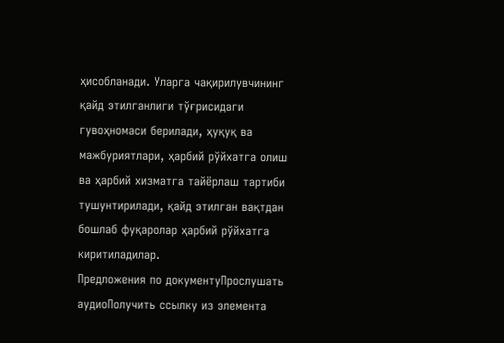ҳисобланади. Уларга чақирилувчининг қайд этилганлиги тўғрисидаги гувоҳномаси берилади, ҳуқуқ ва мажбуриятлари, ҳарбий рўйхатга олиш ва ҳарбий хизматга тайёрлаш тартиби тушунтирилади, қайд этилган вақтдан бошлаб фуқаролар ҳарбий рўйхатга киритиладилар.
Предложения по документуПрослушать аудиоПолучить ссылку из элемента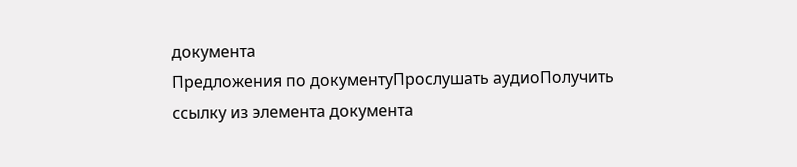документа
Предложения по документуПрослушать аудиоПолучить ссылку из элемента документа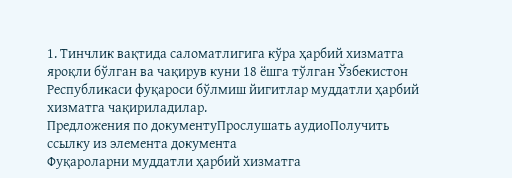1. Тинчлик вақтида саломатлигига кўра ҳарбий хизматга яроқли бўлган ва чақирув куни 18 ёшга тўлган Ўзбекистон Республикаси фуқароси бўлмиш йигитлар муддатли ҳарбий хизматга чақириладилар.
Предложения по документуПрослушать аудиоПолучить ссылку из элемента документа
Фуқароларни муддатли ҳарбий хизматга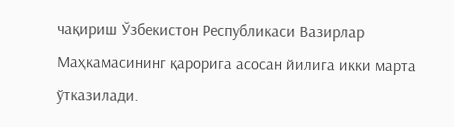чақириш Ўзбекистон Республикаси Вазирлар Маҳкамасининг қарорига асосан йилига икки марта ўтказилади.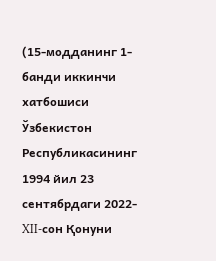(15-модданинг 1-банди иккинчи хатбошиси Ўзбекистон Республикасининг 1994 йил 23 сентябрдаги 2022-XII-сон Қонуни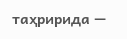таҳририда —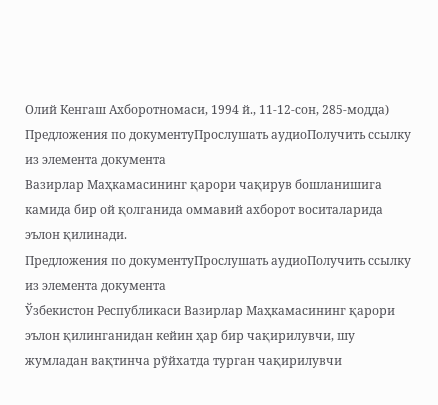Олий Кенгаш Ахборотномаси, 1994 й., 11-12-сон, 285-модда)
Предложения по документуПрослушать аудиоПолучить ссылку из элемента документа
Вазирлар Маҳкамасининг қарори чақирув бошланишига камида бир ой қолганида оммавий ахборот воситаларида эълон қилинади.
Предложения по документуПрослушать аудиоПолучить ссылку из элемента документа
Ўзбекистон Республикаси Вазирлар Маҳкамасининг қарори эълон қилинганидан кейин ҳар бир чақирилувчи, шу жумладан вақтинча рўйхатда турган чақирилувчи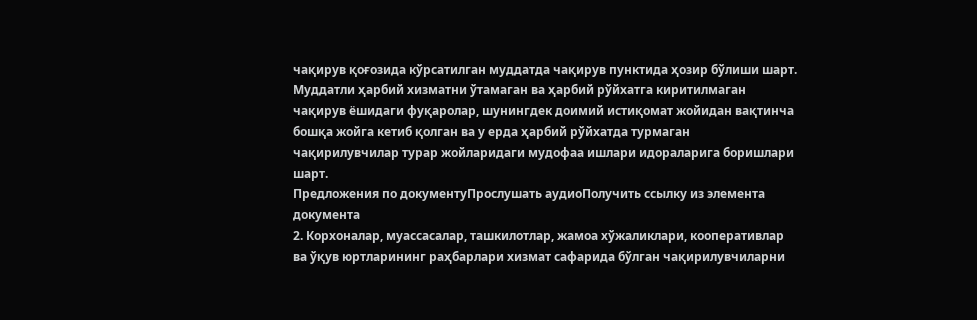чақирув қоғозида кўрсатилган муддатда чақирув пунктида ҳозир бўлиши шарт. Муддатли ҳарбий хизматни ўтамаган ва ҳарбий рўйхатга киритилмаган чақирув ёшидаги фуқаролар, шунингдек доимий истиқомат жойидан вақтинча бошқа жойга кетиб қолган ва у ерда ҳарбий рўйхатда турмаган чақирилувчилар турар жойларидаги мудофаа ишлари идораларига боришлари шарт.
Предложения по документуПрослушать аудиоПолучить ссылку из элемента документа
2. Корхоналар, муассасалар, ташкилотлар, жамоа хўжаликлари, кооперативлар ва ўқув юртларининг раҳбарлари хизмат сафарида бўлган чақирилувчиларни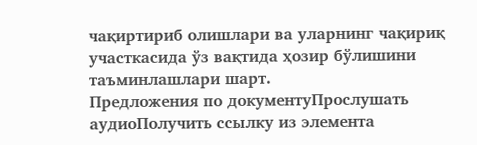чақиртириб олишлари ва уларнинг чақириқ участкасида ўз вақтида ҳозир бўлишини таъминлашлари шарт.
Предложения по документуПрослушать аудиоПолучить ссылку из элемента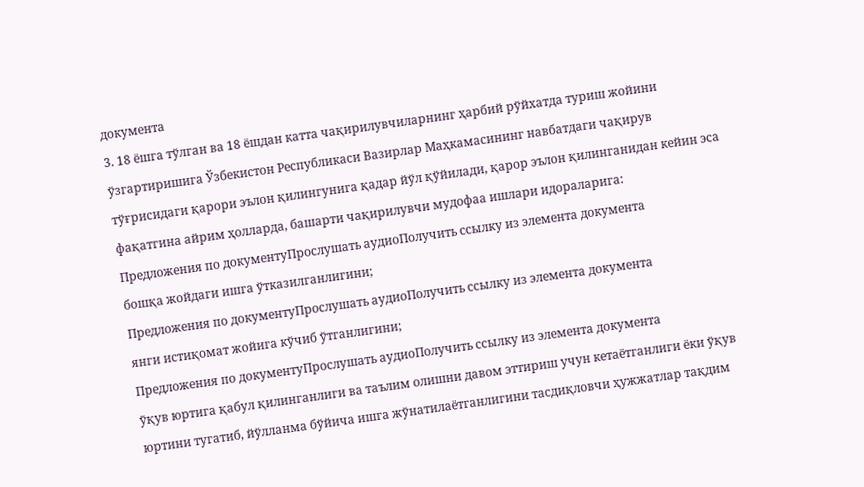документа
3. 18 ёшга тўлган ва 18 ёшдан катта чақирилувчиларнинг ҳарбий рўйхатда туриш жойини ўзгартиришига Ўзбекистон Республикаси Вазирлар Маҳкамасининг навбатдаги чақирув тўғрисидаги қарори эълон қилингунига қадар йўл қўйилади, қарор эълон қилинганидан кейин эса фақатгина айрим ҳолларда, башарти чақирилувчи мудофаа ишлари идораларига:
Предложения по документуПрослушать аудиоПолучить ссылку из элемента документа
бошқа жойдаги ишга ўтказилганлигини;
Предложения по документуПрослушать аудиоПолучить ссылку из элемента документа
янги истиқомат жойига кўчиб ўтганлигини;
Предложения по документуПрослушать аудиоПолучить ссылку из элемента документа
ўқув юртига қабул қилинганлиги ва таълим олишни давом эттириш учун кетаётганлиги ёки ўқув юртини тугатиб, йўлланма бўйича ишга жўнатилаётганлигини тасдиқловчи ҳужжатлар тақдим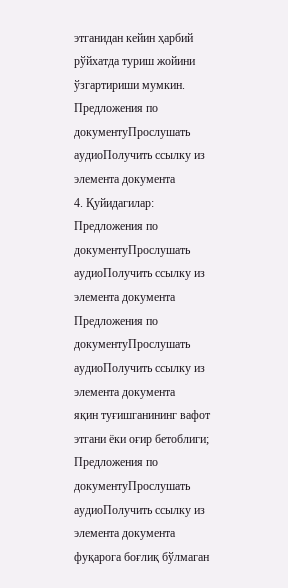этганидан кейин ҳарбий рўйхатда туриш жойини ўзгартириши мумкин.
Предложения по документуПрослушать аудиоПолучить ссылку из элемента документа
4. Қуйидагилар:
Предложения по документуПрослушать аудиоПолучить ссылку из элемента документа
Предложения по документуПрослушать аудиоПолучить ссылку из элемента документа
яқин туғишганининг вафот этгани ёки оғир бетоблиги;
Предложения по документуПрослушать аудиоПолучить ссылку из элемента документа
фуқарога боғлиқ бўлмаган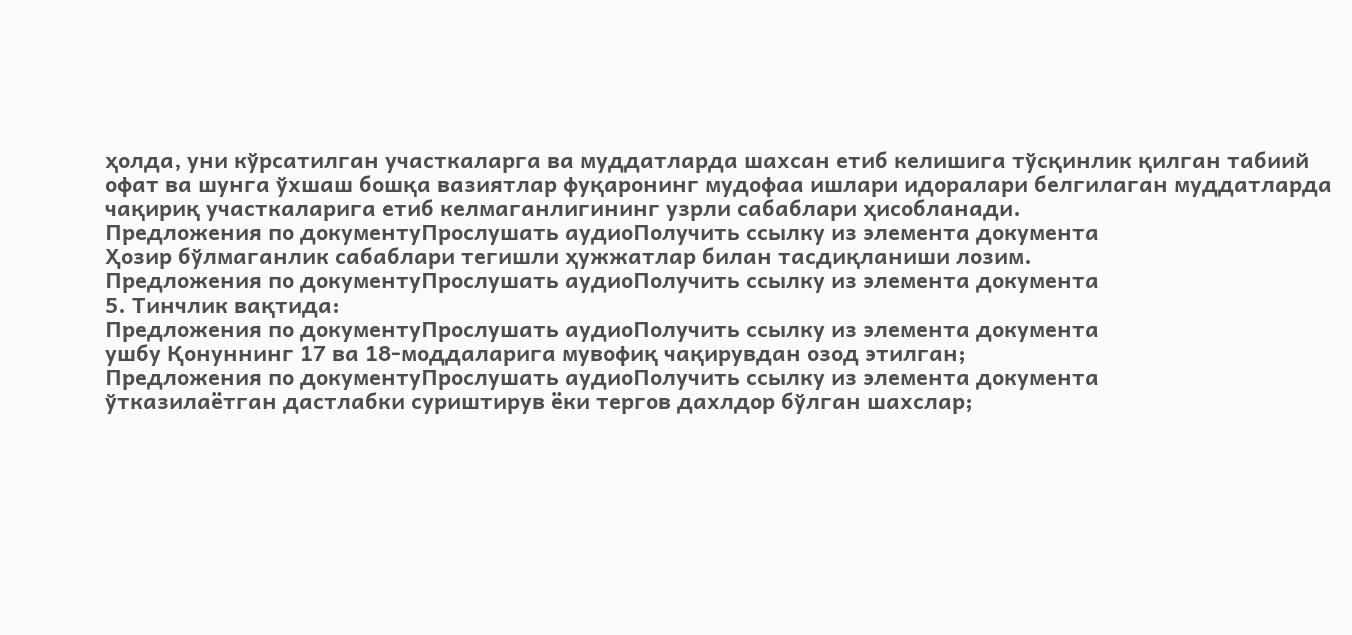ҳолда, уни кўрсатилган участкаларга ва муддатларда шахсан етиб келишига тўсқинлик қилган табиий офат ва шунга ўхшаш бошқа вазиятлар фуқаронинг мудофаа ишлари идоралари белгилаган муддатларда чақириқ участкаларига етиб келмаганлигининг узрли сабаблари ҳисобланади.
Предложения по документуПрослушать аудиоПолучить ссылку из элемента документа
Ҳозир бўлмаганлик сабаблари тегишли ҳужжатлар билан тасдиқланиши лозим.
Предложения по документуПрослушать аудиоПолучить ссылку из элемента документа
5. Тинчлик вақтида:
Предложения по документуПрослушать аудиоПолучить ссылку из элемента документа
ушбу Қонуннинг 17 ва 18-моддаларига мувофиқ чақирувдан озод этилган;
Предложения по документуПрослушать аудиоПолучить ссылку из элемента документа
ўтказилаётган дастлабки суриштирув ёки тергов дахлдор бўлган шахслар;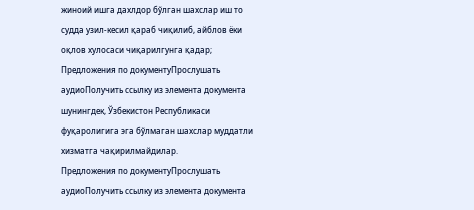жиноий ишга дахлдор бўлган шахслар иш то судда узил-кесил қараб чиқилиб, айблов ёки оқлов хулосаси чиқарилгунга қадар;
Предложения по документуПрослушать аудиоПолучить ссылку из элемента документа
шунингдек, Ўзбекистон Республикаси фуқаролигига эга бўлмаган шахслар муддатли хизматга чақирилмайдилар.
Предложения по документуПрослушать аудиоПолучить ссылку из элемента документа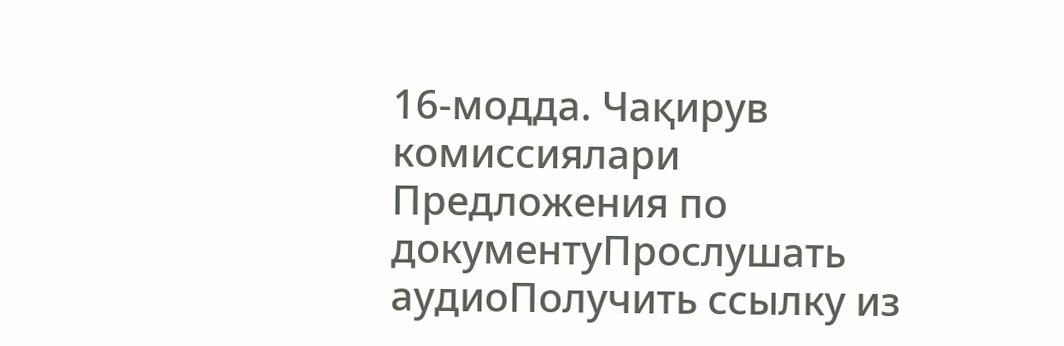16-модда. Чақирув комиссиялари
Предложения по документуПрослушать аудиоПолучить ссылку из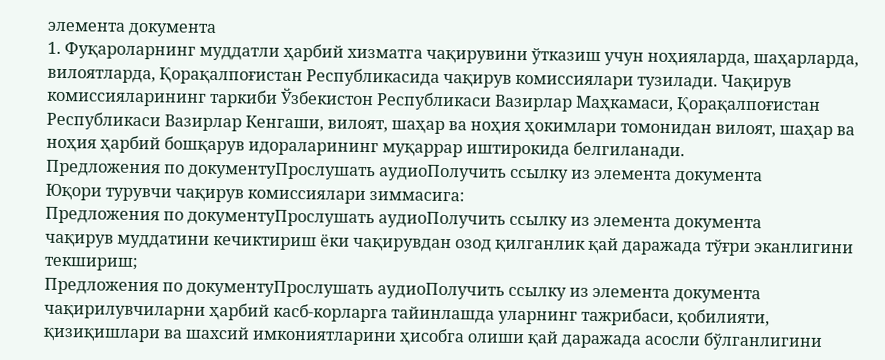элемента документа
1. Фуқароларнинг муддатли ҳарбий хизматга чақирувини ўтказиш учун ноҳияларда, шаҳарларда, вилоятларда, Қорақалпоғистан Республикасида чақирув комиссиялари тузилади. Чақирув комиссияларининг таркиби Ўзбекистон Республикаси Вазирлар Маҳкамаси, Қорақалпоғистан Республикаси Вазирлар Кенгаши, вилоят, шаҳар ва ноҳия ҳокимлари томонидан вилоят, шаҳар ва ноҳия ҳарбий бошқарув идораларининг муқаррар иштирокида белгиланади.
Предложения по документуПрослушать аудиоПолучить ссылку из элемента документа
Юқори турувчи чақирув комиссиялари зиммасига:
Предложения по документуПрослушать аудиоПолучить ссылку из элемента документа
чақирув муддатини кечиктириш ёки чақирувдан озод қилганлик қай даражада тўғри эканлигини текшириш;
Предложения по документуПрослушать аудиоПолучить ссылку из элемента документа
чақирилувчиларни ҳарбий касб-корларга тайинлашда уларнинг тажрибаси, қобилияти, қизиқишлари ва шахсий имкониятларини ҳисобга олиши қай даражада асосли бўлганлигини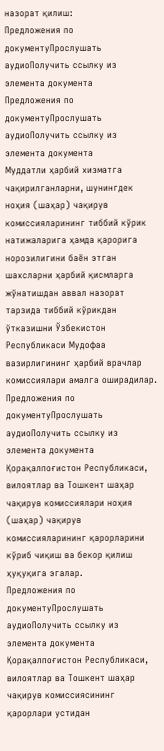назорат қилиш:
Предложения по документуПрослушать аудиоПолучить ссылку из элемента документа
Предложения по документуПрослушать аудиоПолучить ссылку из элемента документа
Муддатли ҳарбий хизматга чақирилганларни, шунингдек ноҳия (шаҳар) чақирув комиссияларининг тиббий кўрик натижаларига ҳамда қарорига норозилигини баён этган шахсларни ҳарбий қисмларга жўнатишдан аввал назорат тарзида тиббий кўрикдан ўтказишни Ўзбекистон Республикаси Мудофаа вазирлигининг ҳарбий врачлар комиссиялари амалга оширадилар.
Предложения по документуПрослушать аудиоПолучить ссылку из элемента документа
Қорақалпоғистон Республикаси, вилоятлар ва Тошкент шаҳар чақирув комиссиялари ноҳия (шаҳар) чақирув комиссияларининг қарорларини кўриб чиқиш ва бекор қилиш ҳуқуқига эгалар.
Предложения по документуПрослушать аудиоПолучить ссылку из элемента документа
Қорақалпоғистон Республикаси, вилоятлар ва Тошкент шаҳар чақирув комиссиясининг қарорлари устидан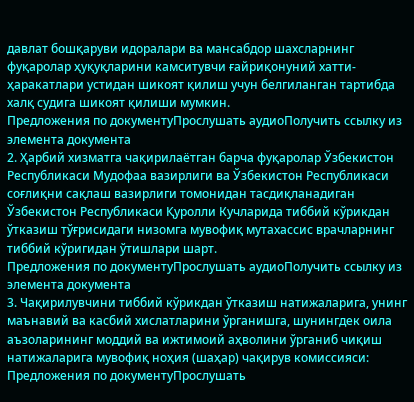давлат бошқаруви идоралари ва мансабдор шахсларнинг фуқаролар ҳуқуқларини камситувчи ғайриқонуний хатти-ҳаракатлари устидан шикоят қилиш учун белгиланган тартибда халқ судига шикоят қилиши мумкин.
Предложения по документуПрослушать аудиоПолучить ссылку из элемента документа
2. Ҳарбий хизматга чақирилаётган барча фуқаролар Ўзбекистон Республикаси Мудофаа вазирлиги ва Ўзбекистон Республикаси соғлиқни сақлаш вазирлиги томонидан тасдиқланадиган Ўзбекистон Республикаси Қуролли Кучларида тиббий кўрикдан ўтказиш тўғрисидаги низомга мувофиқ мутахассис врачларнинг тиббий кўригидан ўтишлари шарт.
Предложения по документуПрослушать аудиоПолучить ссылку из элемента документа
3. Чақирилувчини тиббий кўрикдан ўтказиш натижаларига, унинг маънавий ва касбий хислатларини ўрганишга, шунингдек оила аъзоларининг моддий ва ижтимоий аҳволини ўрганиб чиқиш натижаларига мувофиқ ноҳия (шаҳар) чақирув комиссияси:
Предложения по документуПрослушать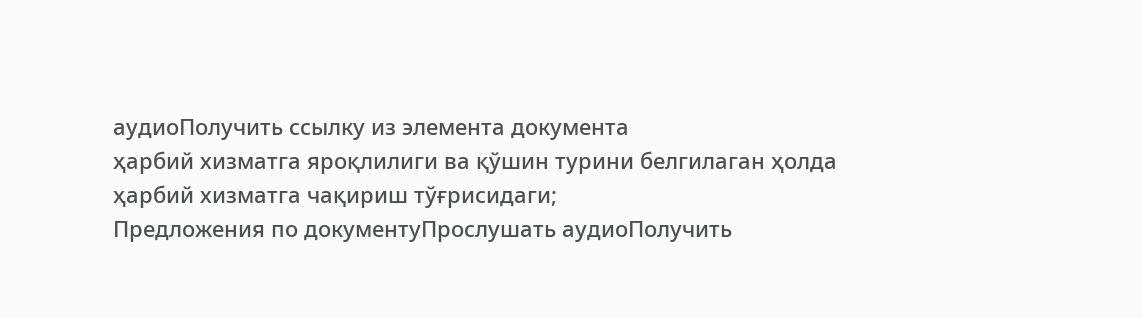аудиоПолучить ссылку из элемента документа
ҳарбий хизматга яроқлилиги ва қўшин турини белгилаган ҳолда ҳарбий хизматга чақириш тўғрисидаги;
Предложения по документуПрослушать аудиоПолучить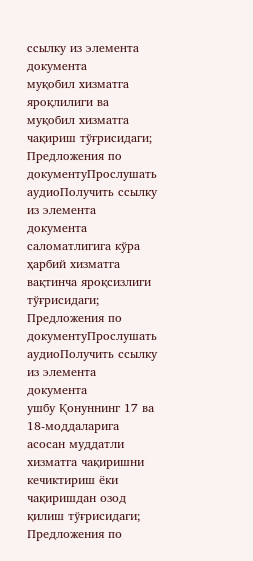ссылку из элемента документа
муқобил хизматга яроқлилиги ва муқобил хизматга чақириш тўғрисидаги;
Предложения по документуПрослушать аудиоПолучить ссылку из элемента документа
саломатлигига кўра ҳарбий хизматга вақтинча яроқсизлиги тўғрисидаги;
Предложения по документуПрослушать аудиоПолучить ссылку из элемента документа
ушбу Қонуннинг 17 ва 18-моддаларига асосан муддатли хизматга чақиришни кечиктириш ёки чақиришдан озод қилиш тўғрисидаги;
Предложения по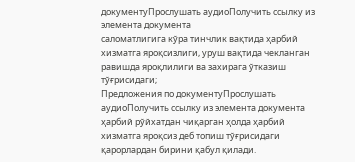документуПрослушать аудиоПолучить ссылку из элемента документа
саломатлигига кўра тинчлик вақтида ҳарбий хизматга яроқсизлиги, уруш вақтида чекланган равишда яроқлилиги ва захирага ўтказиш тўғрисидаги;
Предложения по документуПрослушать аудиоПолучить ссылку из элемента документа
ҳарбий рўйхатдан чиқарган ҳолда ҳарбий хизматга яроқсиз деб топиш тўғрисидаги қарорлардан бирини қабул қилади.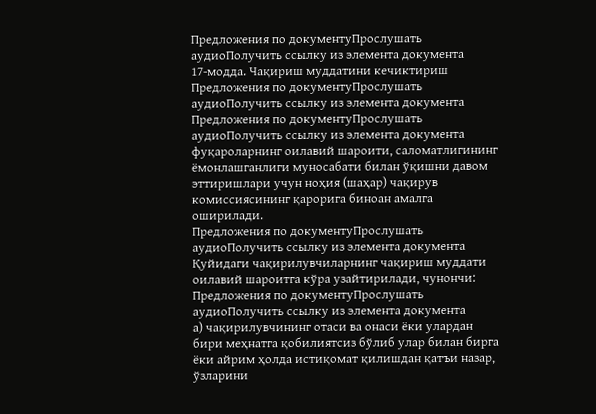Предложения по документуПрослушать аудиоПолучить ссылку из элемента документа
17-модда. Чақириш муддатини кечиктириш
Предложения по документуПрослушать аудиоПолучить ссылку из элемента документа
Предложения по документуПрослушать аудиоПолучить ссылку из элемента документа
фуқароларнинг оилавий шароити, саломатлигининг ёмонлашганлиги муносабати билан ўқишни давом эттиришлари учун ноҳия (шаҳар) чақирув комиссиясининг қарорига биноан амалга оширилади.
Предложения по документуПрослушать аудиоПолучить ссылку из элемента документа
Қуйидаги чақирилувчиларнинг чақириш муддати оилавий шароитга кўра узайтирилади, чунончи:
Предложения по документуПрослушать аудиоПолучить ссылку из элемента документа
а) чақирилувчининг отаси ва онаси ёки улардан бири меҳнатга қобилиятсиз бўлиб улар билан бирга ёки айрим ҳолда истиқомат қилишдан қатъи назар, ўзларини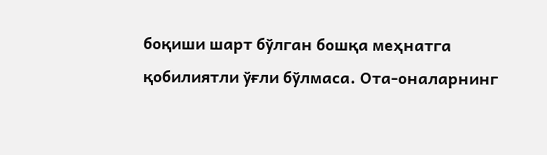боқиши шарт бўлган бошқа меҳнатга қобилиятли ўғли бўлмаса. Ота-оналарнинг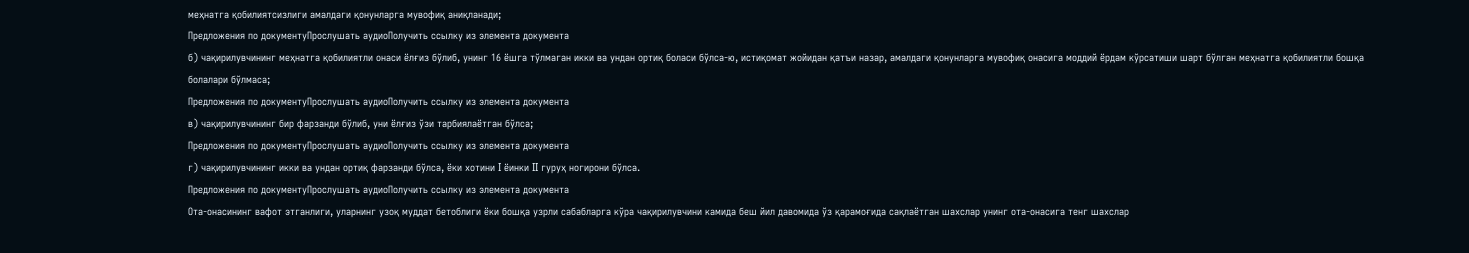меҳнатга қобилиятсизлиги амалдаги қонунларга мувофиқ аниқланади;
Предложения по документуПрослушать аудиоПолучить ссылку из элемента документа
б) чақирилувчининг меҳнатга қобилиятли онаси ёлғиз бўлиб, унинг 16 ёшга тўлмаган икки ва ундан ортиқ боласи бўлса-ю, истиқомат жойидан қатъи назар, амалдаги қонунларга мувофиқ онасига моддий ёрдам кўрсатиши шарт бўлган меҳнатга қобилиятли бошқа болалари бўлмаса;
Предложения по документуПрослушать аудиоПолучить ссылку из элемента документа
в) чақирилувчининг бир фарзанди бўлиб, уни ёлғиз ўзи тарбиялаётган бўлса;
Предложения по документуПрослушать аудиоПолучить ссылку из элемента документа
г) чақирилувчининг икки ва ундан ортиқ фарзанди бўлса, ёки хотини I ёинки II гуруҳ ногирони бўлса.
Предложения по документуПрослушать аудиоПолучить ссылку из элемента документа
Ота-онасининг вафот этганлиги, уларнинг узоқ муддат бетоблиги ёки бошқа узрли сабабларга кўра чақирилувчини камида беш йил давомида ўз қарамоғида сақлаётган шахслар унинг ота-онасига тенг шахслар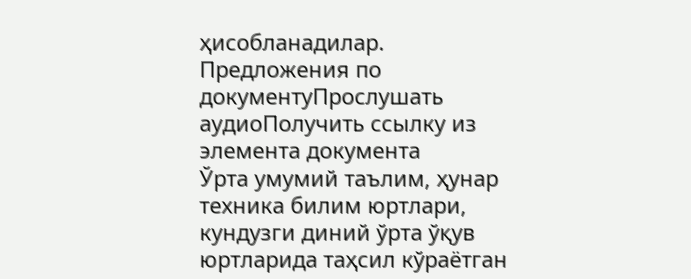ҳисобланадилар.
Предложения по документуПрослушать аудиоПолучить ссылку из элемента документа
Ўрта умумий таълим, ҳунар техника билим юртлари, кундузги диний ўрта ўқув юртларида таҳсил кўраётган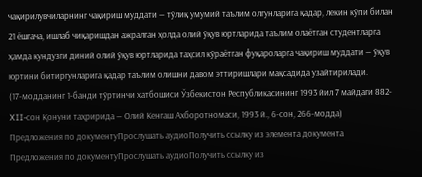чақирилувчиларнинг чақириш муддати — тўлиқ умумий таълим олгунларига қадар, лекин кўпи билан 21 ёшгача, ишлаб чиқаришдан ажралган ҳолда олий ўқув юртларида таълим олаётган студентларга ҳамда кундузги диний олий ўқув юртларида таҳсил кўраётган фуқароларга чақириш муддати — ўқув юртини битиргунларига қадар таълим олишни давом эттиришлари мақсадида узайтирилади.
(17-модданинг 1-банди тўртинчи хатбошиси Ўзбекистон Республикасининг 1993 йил 7 майдаги 882-XII-сон Қонуни таҳририда — Олий Кенгаш Ахборотномаси, 1993 й., 6-сон, 266-модда)
Предложения по документуПрослушать аудиоПолучить ссылку из элемента документа
Предложения по документуПрослушать аудиоПолучить ссылку из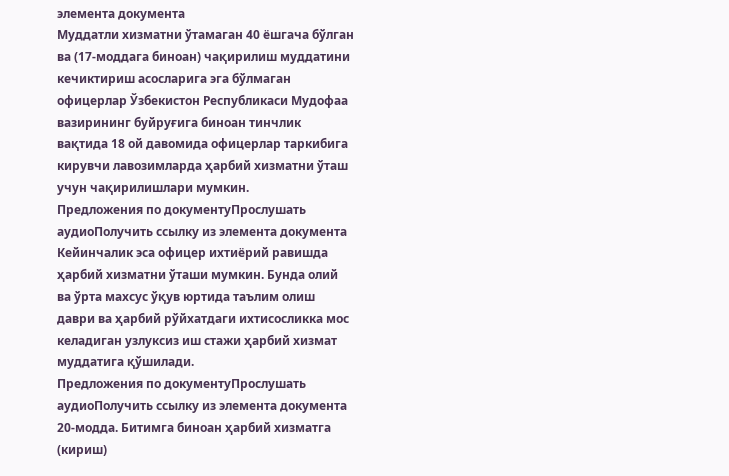элемента документа
Муддатли хизматни ўтамаган 40 ёшгача бўлган ва (17-моддага биноан) чақирилиш муддатини кечиктириш асосларига эга бўлмаган офицерлар Ўзбекистон Республикаси Мудофаа вазирининг буйруғига биноан тинчлик вақтида 18 ой давомида офицерлар таркибига кирувчи лавозимларда ҳарбий хизматни ўташ учун чақирилишлари мумкин.
Предложения по документуПрослушать аудиоПолучить ссылку из элемента документа
Кейинчалик эса офицер ихтиёрий равишда ҳарбий хизматни ўташи мумкин. Бунда олий ва ўрта махсус ўқув юртида таълим олиш даври ва ҳарбий рўйхатдаги ихтисосликка мос келадиган узлуксиз иш стажи ҳарбий хизмат муддатига қўшилади.
Предложения по документуПрослушать аудиоПолучить ссылку из элемента документа
20-модда. Битимга биноан ҳарбий хизматга (кириш)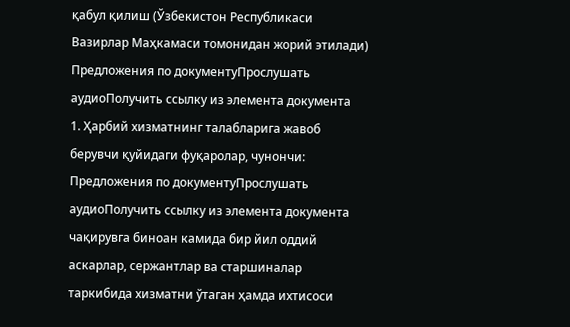қабул қилиш (Ўзбекистон Республикаси Вазирлар Маҳкамаси томонидан жорий этилади)
Предложения по документуПрослушать аудиоПолучить ссылку из элемента документа
1. Ҳарбий хизматнинг талабларига жавоб берувчи қуйидаги фуқаролар, чунончи:
Предложения по документуПрослушать аудиоПолучить ссылку из элемента документа
чақирувга биноан камида бир йил оддий аскарлар, сержантлар ва старшиналар таркибида хизматни ўтаган ҳамда ихтисоси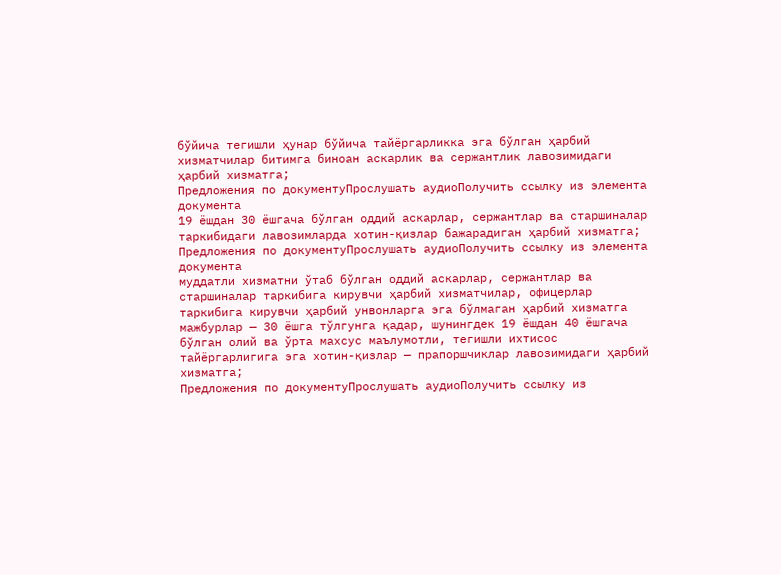бўйича тегишли ҳунар бўйича тайёргарликка эга бўлган ҳарбий хизматчилар битимга биноан аскарлик ва сержантлик лавозимидаги ҳарбий хизматга;
Предложения по документуПрослушать аудиоПолучить ссылку из элемента документа
19 ёшдан 30 ёшгача бўлган оддий аскарлар, сержантлар ва старшиналар таркибидаги лавозимларда хотин-қизлар бажарадиган ҳарбий хизматга;
Предложения по документуПрослушать аудиоПолучить ссылку из элемента документа
муддатли хизматни ўтаб бўлган оддий аскарлар, сержантлар ва старшиналар таркибига кирувчи ҳарбий хизматчилар, офицерлар таркибига кирувчи ҳарбий унвонларга эга бўлмаган ҳарбий хизматга мажбурлар — 30 ёшга тўлгунга қадар, шунингдек 19 ёшдан 40 ёшгача бўлган олий ва ўрта махсус маълумотли, тегишли ихтисос тайёргарлигига эга хотин-қизлар — прапоршчиклар лавозимидаги ҳарбий хизматга;
Предложения по документуПрослушать аудиоПолучить ссылку из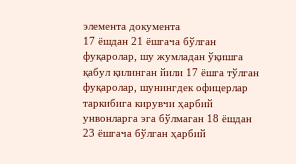элемента документа
17 ёшдан 21 ёшгача бўлган фуқаролар, шу жумладан ўқишга қабул қилинган йили 17 ёшга тўлган фуқаролар, шунингдек офицерлар таркибига кирувчи ҳарбий унвонларга эга бўлмаган 18 ёшдан 23 ёшгача бўлган ҳарбий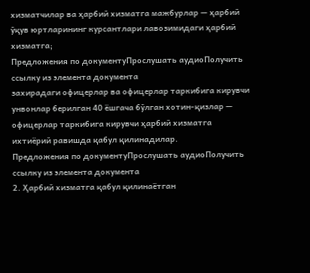хизматчилар ва ҳарбий хизматга мажбурлар — ҳарбий ўқув юртларининг курсантлари лавозимидаги ҳарбий хизматга;
Предложения по документуПрослушать аудиоПолучить ссылку из элемента документа
захирадаги офицерлар ва офицерлар таркибига кирувчи унвонлар берилган 40 ёшгача бўлган хотин-қизлар — офицерлар таркибига кирувчи ҳарбий хизматга ихтиёрий равишда қабул қилинадилар.
Предложения по документуПрослушать аудиоПолучить ссылку из элемента документа
2. Ҳарбий хизматга қабул қилинаётган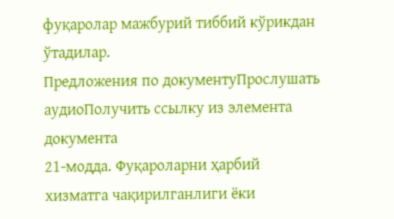фуқаролар мажбурий тиббий кўрикдан ўтадилар.
Предложения по документуПрослушать аудиоПолучить ссылку из элемента документа
21-модда. Фуқароларни ҳарбий хизматга чақирилганлиги ёки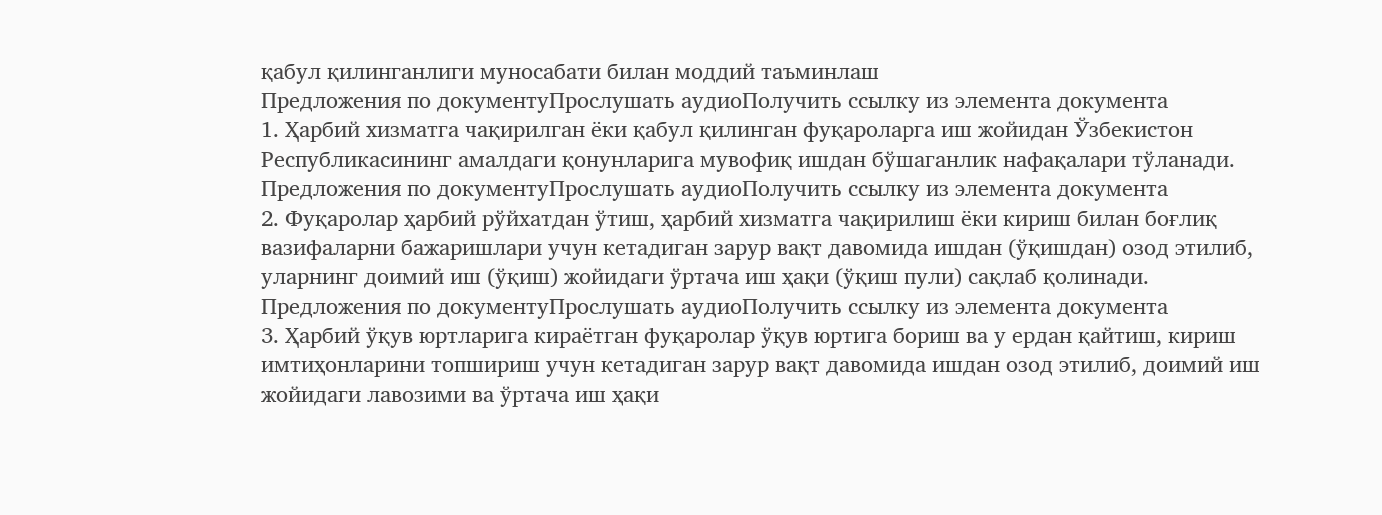қабул қилинганлиги муносабати билан моддий таъминлаш
Предложения по документуПрослушать аудиоПолучить ссылку из элемента документа
1. Ҳарбий хизматга чақирилган ёки қабул қилинган фуқароларга иш жойидан Ўзбекистон Республикасининг амалдаги қонунларига мувофиқ ишдан бўшаганлик нафақалари тўланади.
Предложения по документуПрослушать аудиоПолучить ссылку из элемента документа
2. Фуқаролар ҳарбий рўйхатдан ўтиш, ҳарбий хизматга чақирилиш ёки кириш билан боғлиқ вазифаларни бажаришлари учун кетадиган зарур вақт давомида ишдан (ўқишдан) озод этилиб, уларнинг доимий иш (ўқиш) жойидаги ўртача иш ҳақи (ўқиш пули) сақлаб қолинади.
Предложения по документуПрослушать аудиоПолучить ссылку из элемента документа
3. Ҳарбий ўқув юртларига кираётган фуқаролар ўқув юртига бориш ва у ердан қайтиш, кириш имтиҳонларини топшириш учун кетадиган зарур вақт давомида ишдан озод этилиб, доимий иш жойидаги лавозими ва ўртача иш ҳақи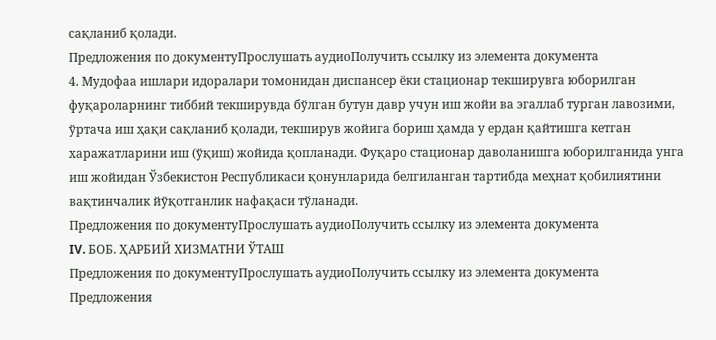сақланиб қолади.
Предложения по документуПрослушать аудиоПолучить ссылку из элемента документа
4. Мудофаа ишлари идоралари томонидан диспансер ёки стационар текширувга юборилган фуқароларнинг тиббий текширувда бўлган бутун давр учун иш жойи ва эгаллаб турган лавозими, ўртача иш ҳақи сақланиб қолади, текширув жойига бориш ҳамда у ердан қайтишга кетган харажатларини иш (ўқиш) жойида қопланади. Фуқаро стационар даволанишга юборилганида унга иш жойидан Ўзбекистон Республикаси қонунларида белгиланган тартибда меҳнат қобилиятини вақтинчалик йўқотганлик нафақаси тўланади.
Предложения по документуПрослушать аудиоПолучить ссылку из элемента документа
IV. БОБ. ҲАРБИЙ ХИЗМАТНИ ЎТАШ
Предложения по документуПрослушать аудиоПолучить ссылку из элемента документа
Предложения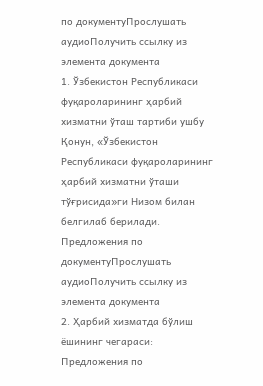по документуПрослушать аудиоПолучить ссылку из элемента документа
1. Ўзбекистон Республикаси фуқароларининг ҳарбий хизматни ўташ тартиби ушбу Қонун, «Ўзбекистон Республикаси фуқароларининг ҳарбий хизматни ўташи тўғрисида»ги Низом билан белгилаб берилади.
Предложения по документуПрослушать аудиоПолучить ссылку из элемента документа
2. Ҳарбий хизматда бўлиш ёшининг чегараси:
Предложения по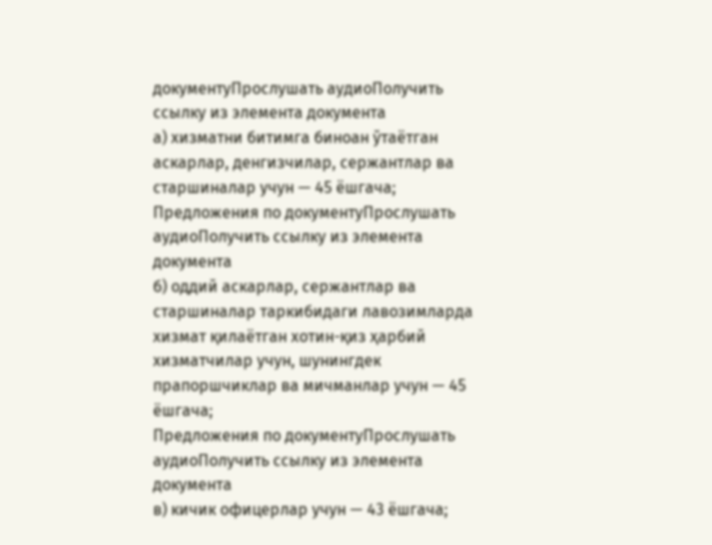документуПрослушать аудиоПолучить ссылку из элемента документа
а) хизматни битимга биноан ўтаётган аскарлар, денгизчилар, сержантлар ва старшиналар учун — 45 ёшгача;
Предложения по документуПрослушать аудиоПолучить ссылку из элемента документа
б) оддий аскарлар, сержантлар ва старшиналар таркибидаги лавозимларда хизмат қилаётган хотин-қиз ҳарбий хизматчилар учун, шунингдек прапоршчиклар ва мичманлар учун — 45 ёшгача;
Предложения по документуПрослушать аудиоПолучить ссылку из элемента документа
в) кичик офицерлар учун — 43 ёшгача;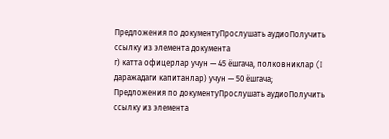Предложения по документуПрослушать аудиоПолучить ссылку из элемента документа
г) катта офицерлар учун — 45 ёшгача, полковниклар (I даражадаги капитанлар) учун — 50 ёшгача;
Предложения по документуПрослушать аудиоПолучить ссылку из элемента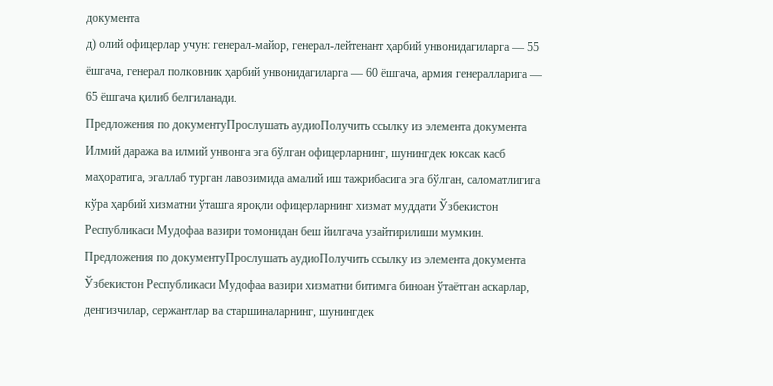документа
д) олий офицерлар учун: генерал-майор, генерал-лейтенант ҳарбий унвонидагиларга — 55 ёшгача, генерал полковник ҳарбий унвонидагиларга — 60 ёшгача, армия генералларига — 65 ёшгача қилиб белгиланади.
Предложения по документуПрослушать аудиоПолучить ссылку из элемента документа
Илмий даража ва илмий унвонга эга бўлган офицерларнинг, шунингдек юксак касб маҳоратига, эгаллаб турган лавозимида амалий иш тажрибасига эга бўлган, саломатлигига кўра ҳарбий хизматни ўташга яроқли офицерларнинг хизмат муддати Ўзбекистон Республикаси Мудофаа вазири томонидан беш йилгача узайтирилиши мумкин.
Предложения по документуПрослушать аудиоПолучить ссылку из элемента документа
Ўзбекистон Республикаси Мудофаа вазири хизматни битимга биноан ўтаётган аскарлар, денгизчилар, сержантлар ва старшиналарнинг, шунингдек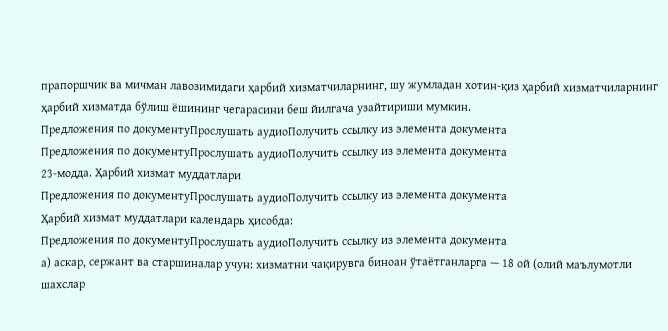прапоршчик ва мичман лавозимидаги ҳарбий хизматчиларнинг, шу жумладан хотин-қиз ҳарбий хизматчиларнинг ҳарбий хизматда бўлиш ёшининг чегарасини беш йилгача узайтириши мумкин.
Предложения по документуПрослушать аудиоПолучить ссылку из элемента документа
Предложения по документуПрослушать аудиоПолучить ссылку из элемента документа
23-модда. Ҳарбий хизмат муддатлари
Предложения по документуПрослушать аудиоПолучить ссылку из элемента документа
Ҳарбий хизмат муддатлари календарь ҳисобда:
Предложения по документуПрослушать аудиоПолучить ссылку из элемента документа
а) аскар, сержант ва старшиналар учун: хизматни чақирувга биноан ўтаётганларга — 18 ой (олий маълумотли шахслар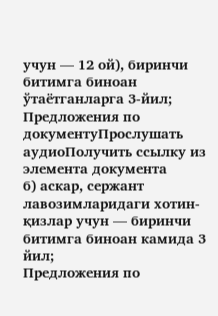учун — 12 ой), биринчи битимга биноан ўтаётганларга 3-йил;
Предложения по документуПрослушать аудиоПолучить ссылку из элемента документа
б) аскар, сержант лавозимларидаги хотин-қизлар учун — биринчи битимга биноан камида 3 йил;
Предложения по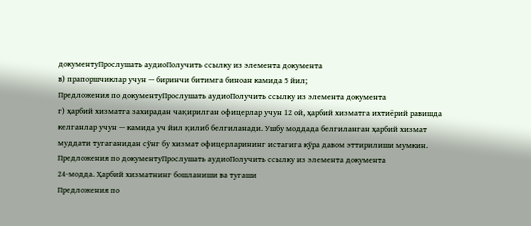документуПрослушать аудиоПолучить ссылку из элемента документа
в) прапоршчиклар учун — биринчи битимга биноан камида 5 йил;
Предложения по документуПрослушать аудиоПолучить ссылку из элемента документа
г) ҳарбий хизматга захирадан чақирилган офицерлар учун 12 ой, ҳарбий хизматга ихтиёрий равишда келганлар учун — камида уч йил қилиб белгиланади. Ушбу моддада белгиланган ҳарбий хизмат муддати тугаганидан сўнг бу хизмат офицерларининг истагига кўра давом эттирилиши мумкин.
Предложения по документуПрослушать аудиоПолучить ссылку из элемента документа
24-модда. Ҳарбий хизматнинг бошланиши ва тугаши
Предложения по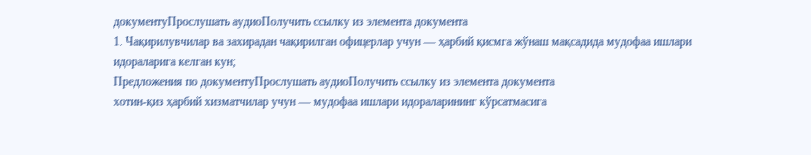документуПрослушать аудиоПолучить ссылку из элемента документа
1. Чақирилувчилар ва захирадан чақирилган офицерлар учун — ҳарбий қисмга жўнаш мақсадида мудофаа ишлари идораларига келган кун;
Предложения по документуПрослушать аудиоПолучить ссылку из элемента документа
хотин-қиз ҳарбий хизматчилар учун — мудофаа ишлари идораларининг кўрсатмасига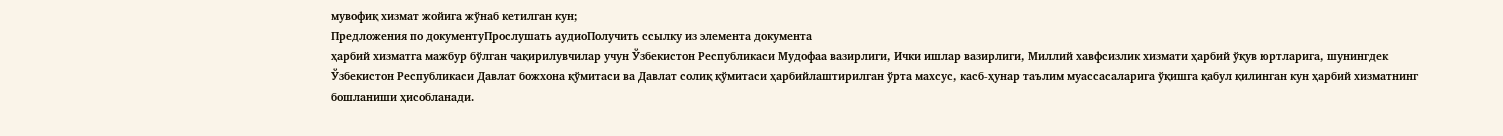мувофиқ хизмат жойига жўнаб кетилган кун;
Предложения по документуПрослушать аудиоПолучить ссылку из элемента документа
ҳарбий хизматга мажбур бўлган чақирилувчилар учун Ўзбекистон Республикаси Мудофаа вазирлиги, Ички ишлар вазирлиги, Миллий хавфсизлик хизмати ҳарбий ўқув юртларига, шунингдек Ўзбекистон Республикаси Давлат божхона қўмитаси ва Давлат солиқ қўмитаси ҳарбийлаштирилган ўрта махсус, касб-ҳунар таълим муассасаларига ўқишга қабул қилинган кун ҳарбий хизматнинг бошланиши ҳисобланади.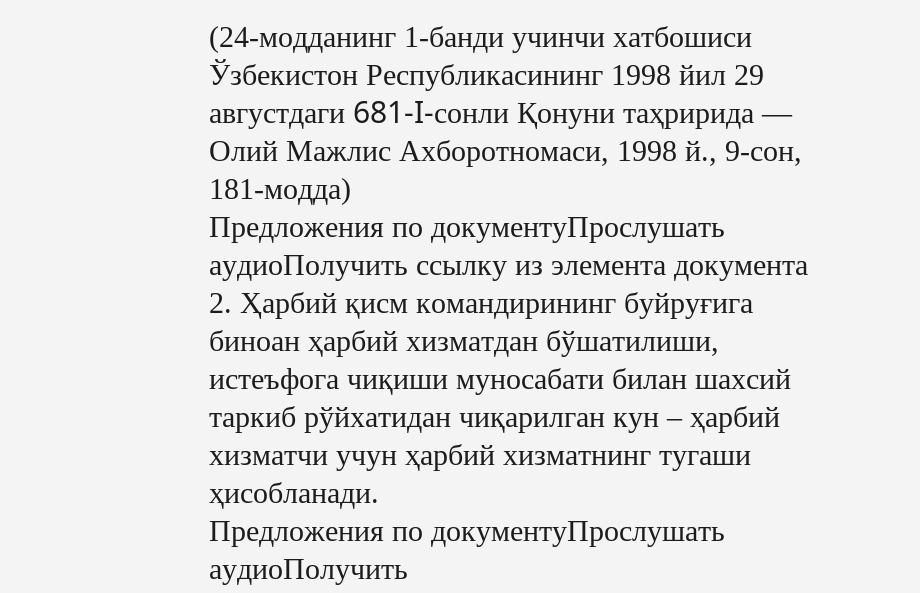(24-модданинг 1-банди учинчи хатбошиси Ўзбекистон Республикасининг 1998 йил 29 августдаги 681-I-сонли Қонуни таҳририда — Олий Мажлис Ахборотномаси, 1998 й., 9-сон, 181-модда)
Предложения по документуПрослушать аудиоПолучить ссылку из элемента документа
2. Ҳарбий қисм командирининг буйруғига биноан ҳарбий хизматдан бўшатилиши, истеъфога чиқиши муносабати билан шахсий таркиб рўйхатидан чиқарилган кун – ҳарбий хизматчи учун ҳарбий хизматнинг тугаши ҳисобланади.
Предложения по документуПрослушать аудиоПолучить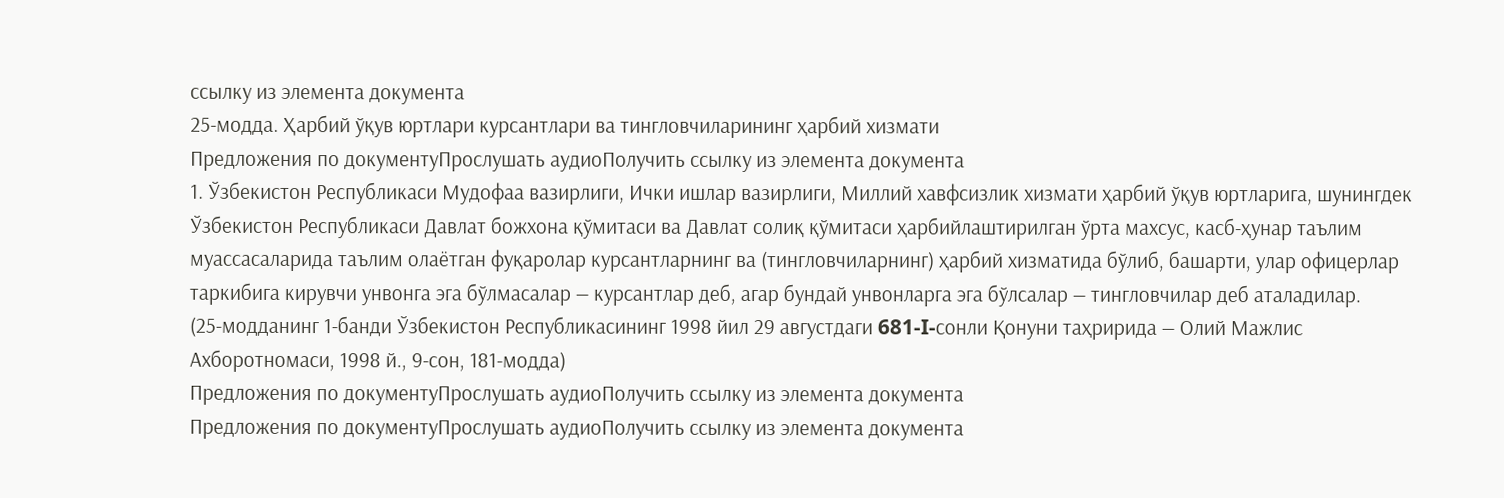ссылку из элемента документа
25-модда. Ҳарбий ўқув юртлари курсантлари ва тингловчиларининг ҳарбий хизмати
Предложения по документуПрослушать аудиоПолучить ссылку из элемента документа
1. Ўзбекистон Республикаси Мудофаа вазирлиги, Ички ишлар вазирлиги, Миллий хавфсизлик хизмати ҳарбий ўқув юртларига, шунингдек Ўзбекистон Республикаси Давлат божхона қўмитаси ва Давлат солиқ қўмитаси ҳарбийлаштирилган ўрта махсус, касб-ҳунар таълим муассасаларида таълим олаётган фуқаролар курсантларнинг ва (тингловчиларнинг) ҳарбий хизматида бўлиб, башарти, улар офицерлар таркибига кирувчи унвонга эга бўлмасалар — курсантлар деб, агар бундай унвонларга эга бўлсалар — тингловчилар деб аталадилар.
(25-модданинг 1-банди Ўзбекистон Республикасининг 1998 йил 29 августдаги 681-I-сонли Қонуни таҳририда — Олий Мажлис Ахборотномаси, 1998 й., 9-сон, 181-модда)
Предложения по документуПрослушать аудиоПолучить ссылку из элемента документа
Предложения по документуПрослушать аудиоПолучить ссылку из элемента документа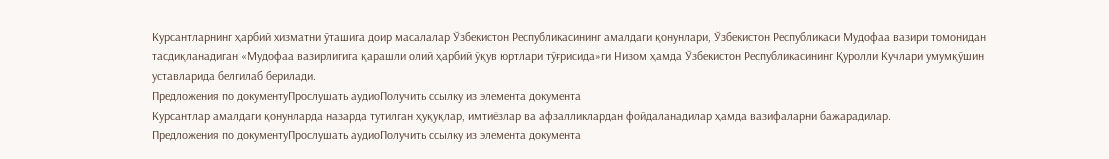Курсантларнинг ҳарбий хизматни ўташига доир масалалар Ўзбекистон Республикасининг амалдаги қонунлари, Ўзбекистон Республикаси Мудофаа вазири томонидан тасдиқланадиган «Мудофаа вазирлигига қарашли олий ҳарбий ўқув юртлари тўғрисида»ги Низом ҳамда Ўзбекистон Республикасининг Қуролли Кучлари умумқўшин уставларида белгилаб берилади.
Предложения по документуПрослушать аудиоПолучить ссылку из элемента документа
Курсантлар амалдаги қонунларда назарда тутилган ҳуқуқлар, имтиёзлар ва афзалликлардан фойдаланадилар ҳамда вазифаларни бажарадилар.
Предложения по документуПрослушать аудиоПолучить ссылку из элемента документа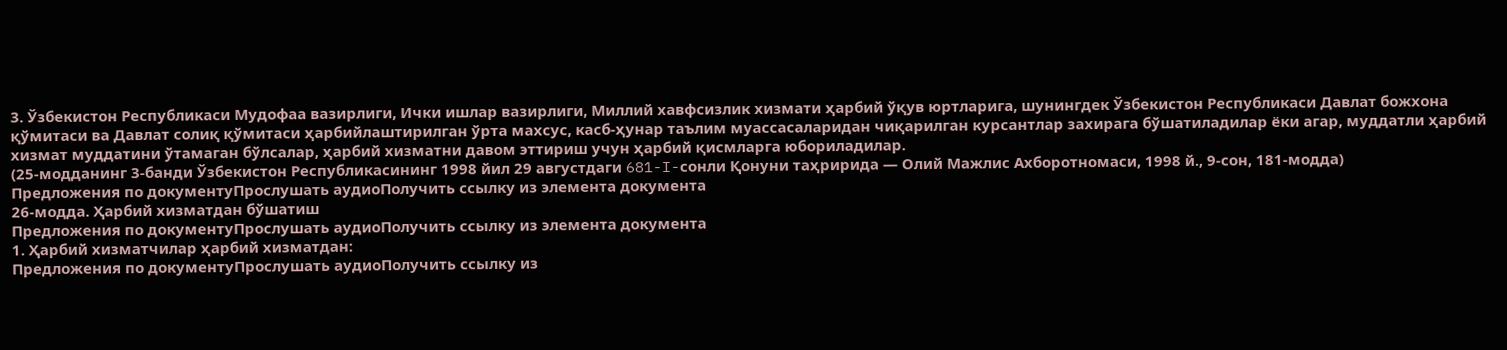3. Ўзбекистон Республикаси Мудофаа вазирлиги, Ички ишлар вазирлиги, Миллий хавфсизлик хизмати ҳарбий ўқув юртларига, шунингдек Ўзбекистон Республикаси Давлат божхона қўмитаси ва Давлат солиқ қўмитаси ҳарбийлаштирилган ўрта махсус, касб-ҳунар таълим муассасаларидан чиқарилган курсантлар захирага бўшатиладилар ёки агар, муддатли ҳарбий хизмат муддатини ўтамаган бўлсалар, ҳарбий хизматни давом эттириш учун ҳарбий қисмларга юбориладилар.
(25-модданинг 3-банди Ўзбекистон Республикасининг 1998 йил 29 августдаги 681-I-сонли Қонуни таҳририда — Олий Мажлис Ахборотномаси, 1998 й., 9-сон, 181-модда)
Предложения по документуПрослушать аудиоПолучить ссылку из элемента документа
26-модда. Ҳарбий хизматдан бўшатиш
Предложения по документуПрослушать аудиоПолучить ссылку из элемента документа
1. Ҳарбий хизматчилар ҳарбий хизматдан:
Предложения по документуПрослушать аудиоПолучить ссылку из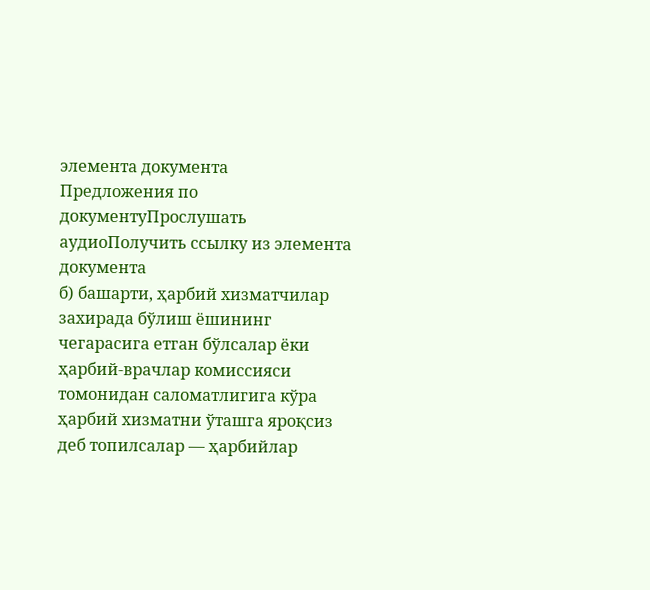элемента документа
Предложения по документуПрослушать аудиоПолучить ссылку из элемента документа
б) башарти, ҳарбий хизматчилар захирада бўлиш ёшининг чегарасига етган бўлсалар ёки ҳарбий-врачлар комиссияси томонидан саломатлигига кўра ҳарбий хизматни ўташга яроқсиз деб топилсалар — ҳарбийлар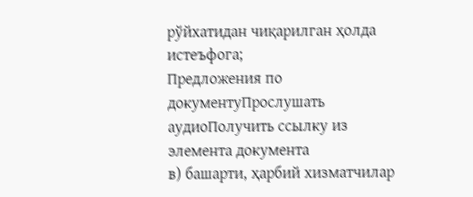рўйхатидан чиқарилган ҳолда истеъфога;
Предложения по документуПрослушать аудиоПолучить ссылку из элемента документа
в) башарти, ҳарбий хизматчилар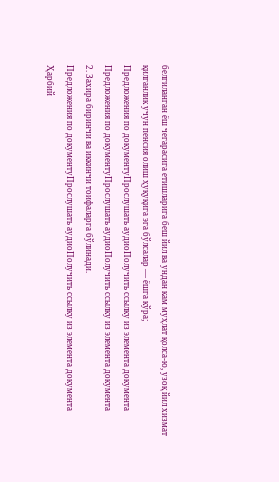белгиланган ёш чегарасига етишларига беш йил ва ундан кам муҳлат қолса-ю, узоқ йил хизмат қилганлик учун пенсия олиш ҳуқуқига эга бўлсалар — ёшга кўра;
Предложения по документуПрослушать аудиоПолучить ссылку из элемента документа
Предложения по документуПрослушать аудиоПолучить ссылку из элемента документа
2. Захира биринчи ва иккинчи тоифаларга бўлинади.
Предложения по документуПрослушать аудиоПолучить ссылку из элемента документа
Ҳарбий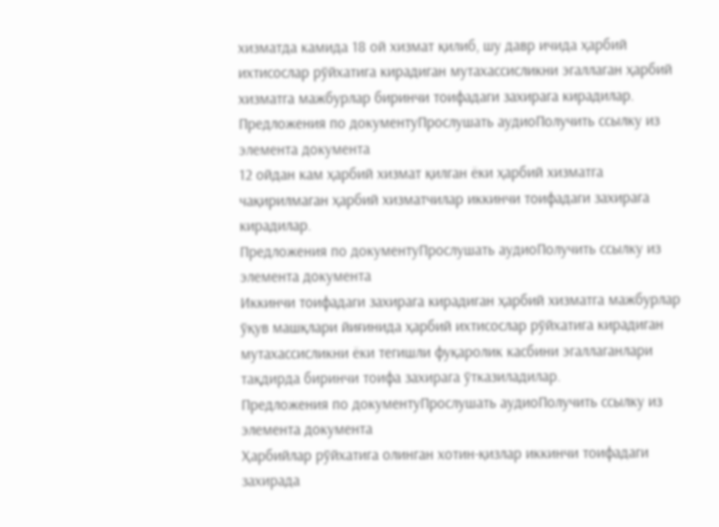хизматда камида 18 ой хизмат қилиб, шу давр ичида ҳарбий ихтисослар рўйхатига кирадиган мутахассисликни эгаллаган ҳарбий хизматга мажбурлар биринчи тоифадаги захирага кирадилар.
Предложения по документуПрослушать аудиоПолучить ссылку из элемента документа
12 ойдан кам ҳарбий хизмат қилган ёки ҳарбий хизматга чақирилмаган ҳарбий хизматчилар иккинчи тоифадаги захирага кирадилар.
Предложения по документуПрослушать аудиоПолучить ссылку из элемента документа
Иккинчи тоифадаги захирага кирадиган ҳарбий хизматга мажбурлар ўқув машқлари йиғинида ҳарбий ихтисослар рўйхатига кирадиган мутахассисликни ёки тегишли фуқаролик касбини эгаллаганлари тақдирда биринчи тоифа захирага ўтказиладилар.
Предложения по документуПрослушать аудиоПолучить ссылку из элемента документа
Ҳарбийлар рўйхатига олинган хотин-қизлар иккинчи тоифадаги захирада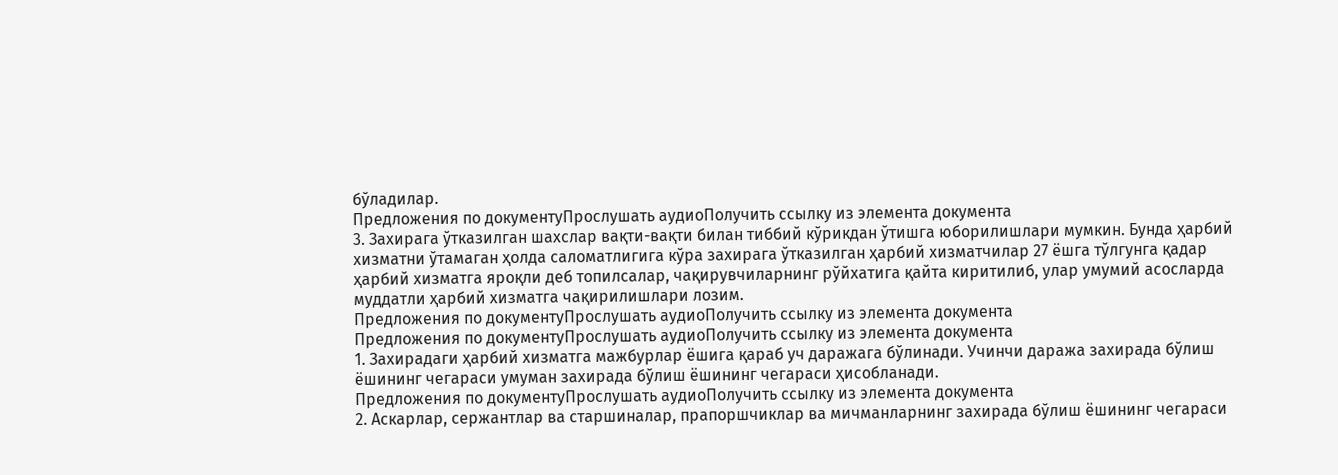бўладилар.
Предложения по документуПрослушать аудиоПолучить ссылку из элемента документа
3. Захирага ўтказилган шахслар вақти-вақти билан тиббий кўрикдан ўтишга юборилишлари мумкин. Бунда ҳарбий хизматни ўтамаган ҳолда саломатлигига кўра захирага ўтказилган ҳарбий хизматчилар 27 ёшга тўлгунга қадар ҳарбий хизматга яроқли деб топилсалар, чақирувчиларнинг рўйхатига қайта киритилиб, улар умумий асосларда муддатли ҳарбий хизматга чақирилишлари лозим.
Предложения по документуПрослушать аудиоПолучить ссылку из элемента документа
Предложения по документуПрослушать аудиоПолучить ссылку из элемента документа
1. Захирадаги ҳарбий хизматга мажбурлар ёшига қараб уч даражага бўлинади. Учинчи даража захирада бўлиш ёшининг чегараси умуман захирада бўлиш ёшининг чегараси ҳисобланади.
Предложения по документуПрослушать аудиоПолучить ссылку из элемента документа
2. Аскарлар, сержантлар ва старшиналар, прапоршчиклар ва мичманларнинг захирада бўлиш ёшининг чегараси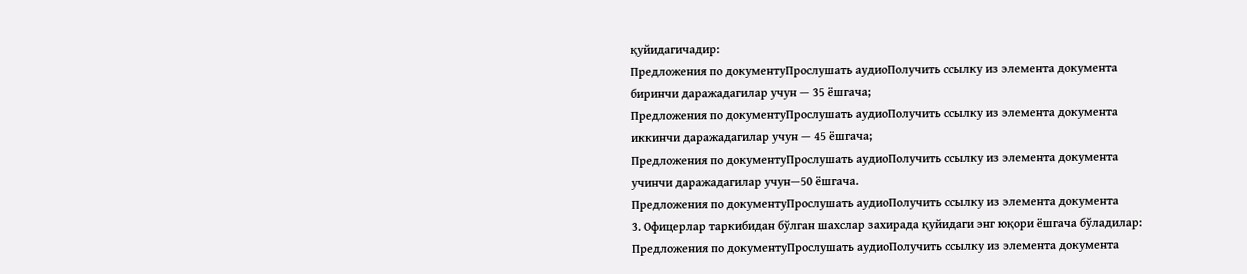қуйидагичадир:
Предложения по документуПрослушать аудиоПолучить ссылку из элемента документа
биринчи даражадагилар учун — 35 ёшгача;
Предложения по документуПрослушать аудиоПолучить ссылку из элемента документа
иккинчи даражадагилар учун — 45 ёшгача;
Предложения по документуПрослушать аудиоПолучить ссылку из элемента документа
учинчи даражадагилар учун—50 ёшгача.
Предложения по документуПрослушать аудиоПолучить ссылку из элемента документа
3. Офицерлар таркибидан бўлган шахслар захирада қуйидаги энг юқори ёшгача бўладилар:
Предложения по документуПрослушать аудиоПолучить ссылку из элемента документа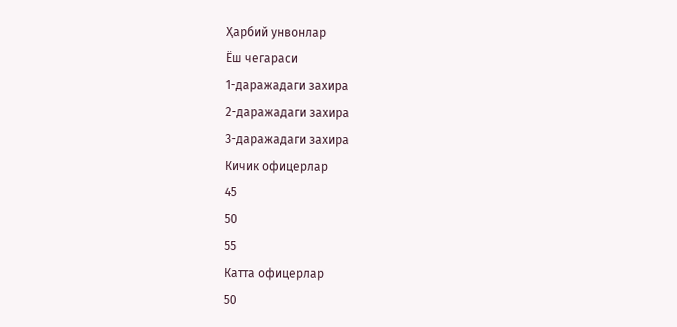Ҳарбий унвонлар
Ёш чегараси
1-даражадаги захира
2-даражадаги захира
3-даражадаги захира
Кичик офицерлар
45
50
55
Катта офицерлар
50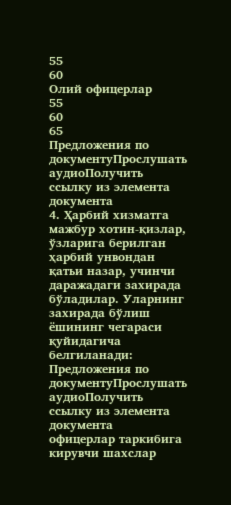55
60
Олий офицерлар
55
60
65
Предложения по документуПрослушать аудиоПолучить ссылку из элемента документа
4. Ҳарбий хизматга мажбур хотин-қизлар, ўзларига берилган ҳарбий унвондан қатьи назар, учинчи даражадаги захирада бўладилар. Уларнинг захирада бўлиш ёшининг чегараси қуйидагича белгиланади:
Предложения по документуПрослушать аудиоПолучить ссылку из элемента документа
офицерлар таркибига кирувчи шахслар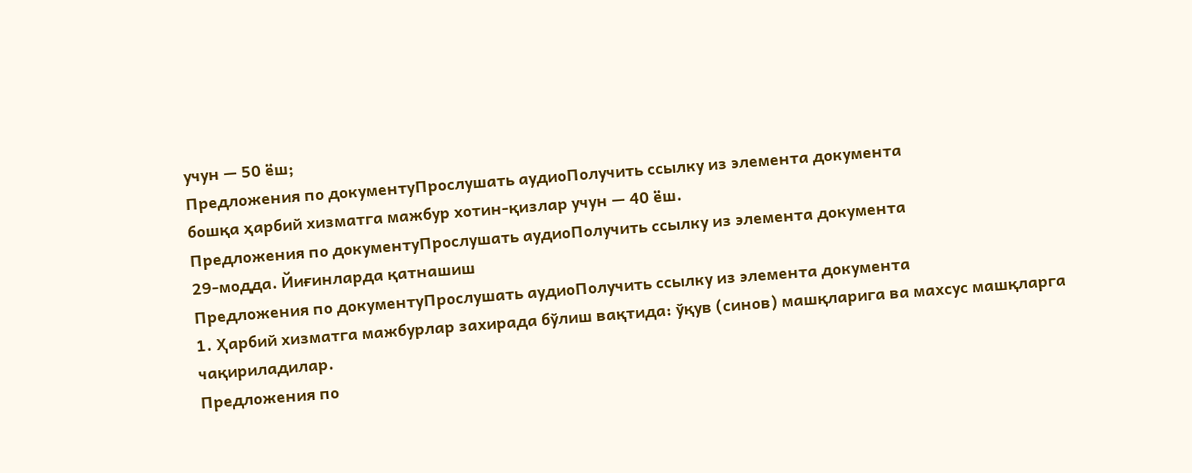учун — 50 ёш;
Предложения по документуПрослушать аудиоПолучить ссылку из элемента документа
бошқа ҳарбий хизматга мажбур хотин-қизлар учун — 40 ёш.
Предложения по документуПрослушать аудиоПолучить ссылку из элемента документа
29-модда. Йиғинларда қатнашиш
Предложения по документуПрослушать аудиоПолучить ссылку из элемента документа
1. Ҳарбий хизматга мажбурлар захирада бўлиш вақтида: ўқув (синов) машқларига ва махсус машқларга чақириладилар.
Предложения по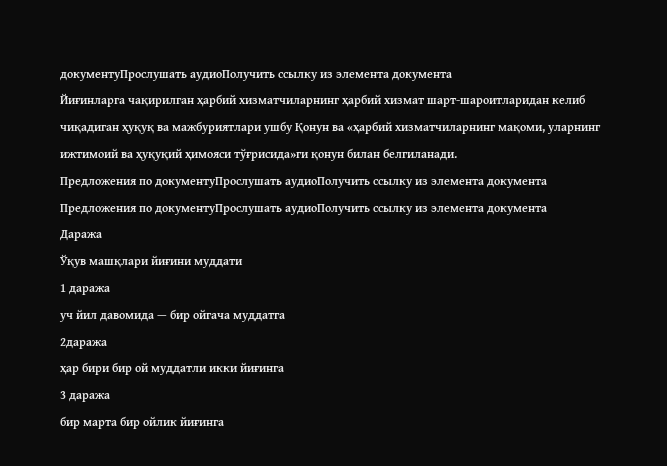документуПрослушать аудиоПолучить ссылку из элемента документа
Йиғинларга чақирилган ҳарбий хизматчиларнинг ҳарбий хизмат шарт-шароитларидан келиб чиқадиган ҳуқуқ ва мажбуриятлари ушбу Қонун ва «ҳарбий хизматчиларнинг мақоми, уларнинг ижтимоий ва ҳуқуқий ҳимояси тўғрисида»ги қонун билан белгиланади.
Предложения по документуПрослушать аудиоПолучить ссылку из элемента документа
Предложения по документуПрослушать аудиоПолучить ссылку из элемента документа
Даража
Ўқув машқлари йиғини муддати
1 даража
уч йил давомида — бир ойгача муддатга
2даража
ҳар бири бир ой муддатли икки йиғинга
3 даража
бир марта бир ойлик йиғинга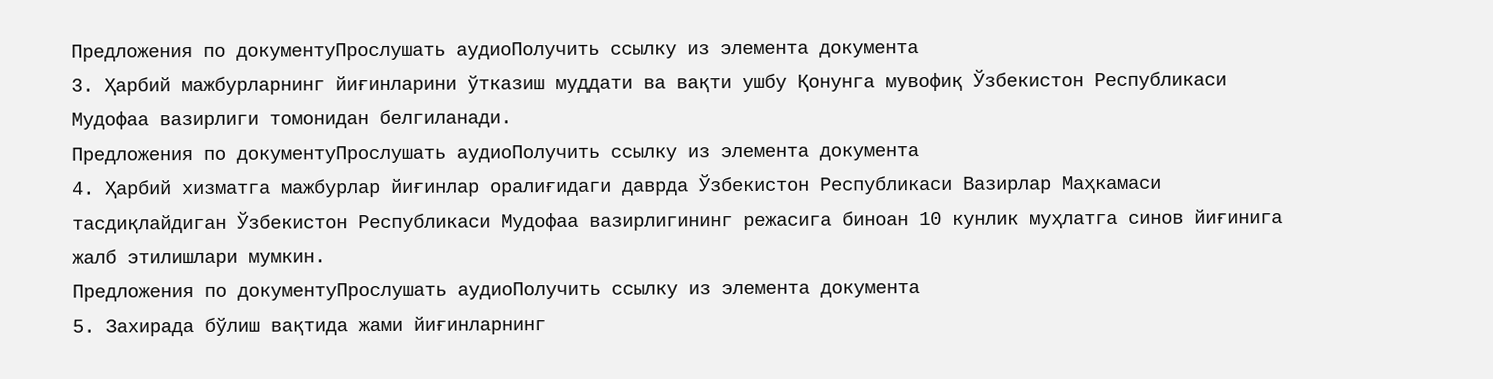Предложения по документуПрослушать аудиоПолучить ссылку из элемента документа
3. Ҳарбий мажбурларнинг йиғинларини ўтказиш муддати ва вақти ушбу Қонунга мувофиқ Ўзбекистон Республикаси Мудофаа вазирлиги томонидан белгиланади.
Предложения по документуПрослушать аудиоПолучить ссылку из элемента документа
4. Ҳарбий хизматга мажбурлар йиғинлар оралиғидаги даврда Ўзбекистон Республикаси Вазирлар Маҳкамаси тасдиқлайдиган Ўзбекистон Республикаси Мудофаа вазирлигининг режасига биноан 10 кунлик муҳлатга синов йиғинига жалб этилишлари мумкин.
Предложения по документуПрослушать аудиоПолучить ссылку из элемента документа
5. Захирада бўлиш вақтида жами йиғинларнинг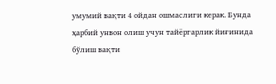умумий вақти 4 ойдан ошмаслиги керак. Бунда ҳарбий унвон олиш учун тайёргарлик йиғинида бўлиш вақти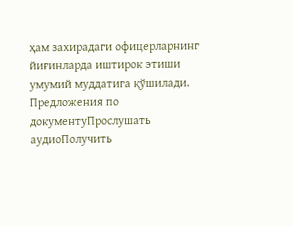ҳам захирадаги офицерларнинг йиғинларда иштирок этиши умумий муддатига қўшилади.
Предложения по документуПрослушать аудиоПолучить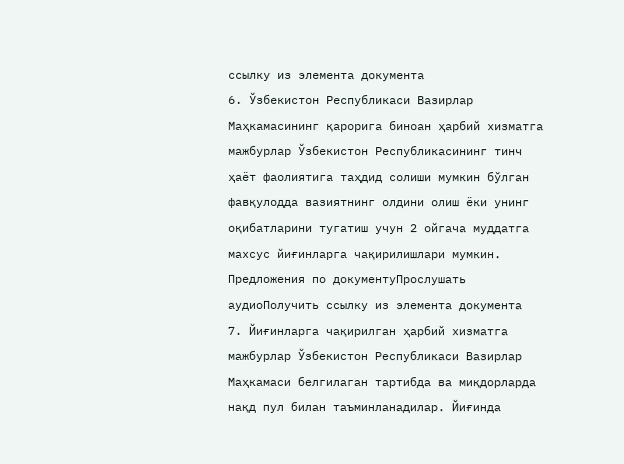ссылку из элемента документа
6. Ўзбекистон Республикаси Вазирлар Маҳкамасининг қарорига биноан ҳарбий хизматга мажбурлар Ўзбекистон Республикасининг тинч ҳаёт фаолиятига таҳдид солиши мумкин бўлган фавқулодда вазиятнинг олдини олиш ёки унинг оқибатларини тугатиш учун 2 ойгача муддатга махсус йиғинларга чақирилишлари мумкин.
Предложения по документуПрослушать аудиоПолучить ссылку из элемента документа
7. Йиғинларга чақирилган ҳарбий хизматга мажбурлар Ўзбекистон Республикаси Вазирлар Маҳкамаси белгилаган тартибда ва миқдорларда нақд пул билан таъминланадилар. Йиғинда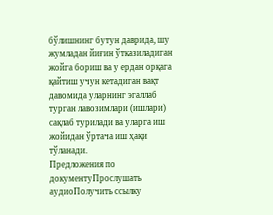бўлишнинг бутун даврида, шу жумладан йиғин ўтказиладиган жойга бориш ва у ердан орқага қайтиш учун кетадиган вақт давомида уларнинг эгаллаб турган лавозимлари (ишлари) сақлаб турилади ва уларга иш жойидан ўртача иш ҳақи тўланади.
Предложения по документуПрослушать аудиоПолучить ссылку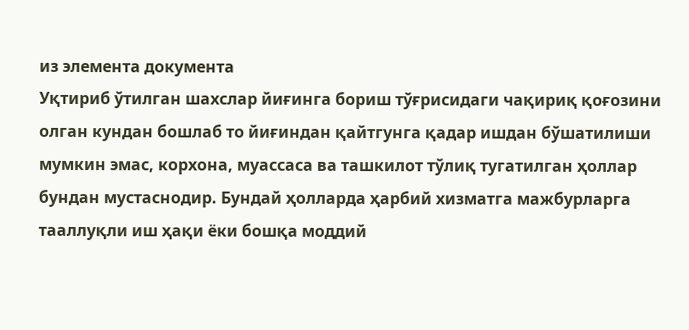из элемента документа
Уқтириб ўтилган шахслар йиғинга бориш тўғрисидаги чақириқ қоғозини олган кундан бошлаб то йиғиндан қайтгунга қадар ишдан бўшатилиши мумкин эмас, корхона, муассаса ва ташкилот тўлиқ тугатилган ҳоллар бундан мустаснодир. Бундай ҳолларда ҳарбий хизматга мажбурларга тааллуқли иш ҳақи ёки бошқа моддий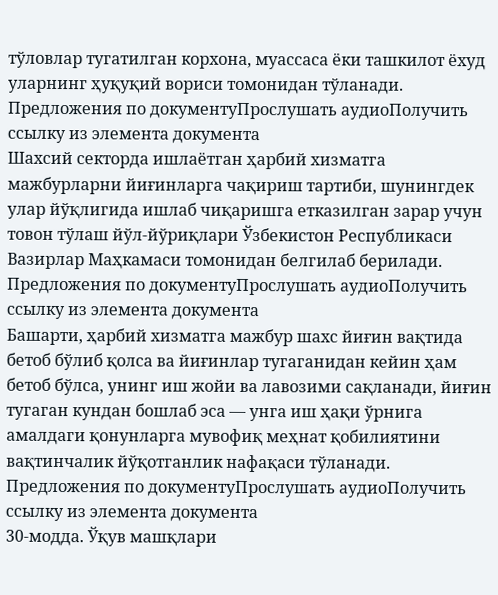тўловлар тугатилган корхона, муассаса ёки ташкилот ёхуд уларнинг ҳуқуқий вориси томонидан тўланади.
Предложения по документуПрослушать аудиоПолучить ссылку из элемента документа
Шахсий секторда ишлаётган ҳарбий хизматга мажбурларни йиғинларга чақириш тартиби, шунингдек улар йўқлигида ишлаб чиқаришга етказилган зарар учун товон тўлаш йўл-йўриқлари Ўзбекистон Республикаси Вазирлар Маҳкамаси томонидан белгилаб берилади.
Предложения по документуПрослушать аудиоПолучить ссылку из элемента документа
Башарти, ҳарбий хизматга мажбур шахс йиғин вақтида бетоб бўлиб қолса ва йиғинлар тугаганидан кейин ҳам бетоб бўлса, унинг иш жойи ва лавозими сақланади, йиғин тугаган кундан бошлаб эса — унга иш ҳақи ўрнига амалдаги қонунларга мувофиқ меҳнат қобилиятини вақтинчалик йўқотганлик нафақаси тўланади.
Предложения по документуПрослушать аудиоПолучить ссылку из элемента документа
30-модда. Ўқув машқлари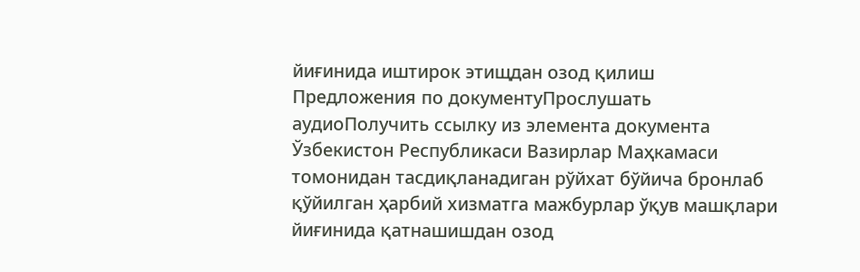йиғинида иштирок этищдан озод қилиш
Предложения по документуПрослушать аудиоПолучить ссылку из элемента документа
Ўзбекистон Республикаси Вазирлар Маҳкамаси томонидан тасдиқланадиган рўйхат бўйича бронлаб қўйилган ҳарбий хизматга мажбурлар ўқув машқлари йиғинида қатнашишдан озод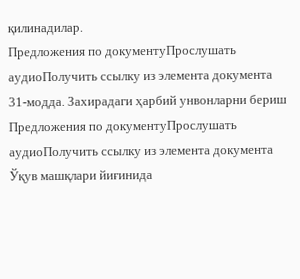қилинадилар.
Предложения по документуПрослушать аудиоПолучить ссылку из элемента документа
31-модда. Захирадаги ҳарбий унвонларни бериш
Предложения по документуПрослушать аудиоПолучить ссылку из элемента документа
Ўқув машқлари йиғинида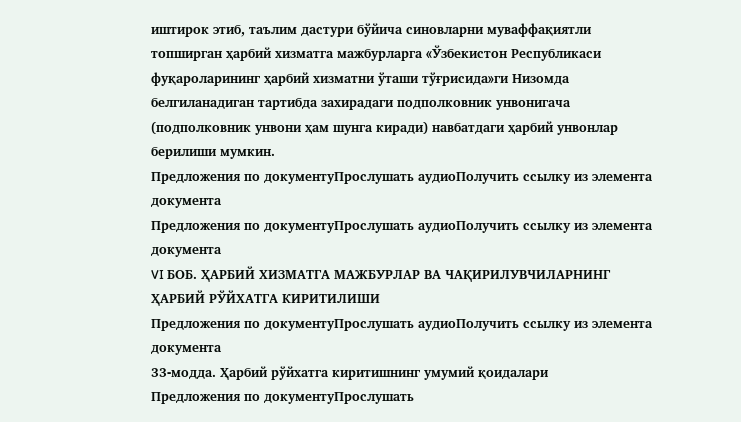иштирок этиб, таълим дастури бўйича синовларни муваффақиятли топширган ҳарбий хизматга мажбурларга «Ўзбекистон Республикаси фуқароларининг ҳарбий хизматни ўташи тўғрисида»ги Низомда белгиланадиган тартибда захирадаги подполковник унвонигача (подполковник унвони ҳам шунга киради) навбатдаги ҳарбий унвонлар берилиши мумкин.
Предложения по документуПрослушать аудиоПолучить ссылку из элемента документа
Предложения по документуПрослушать аудиоПолучить ссылку из элемента документа
VI БОБ. ҲАРБИЙ ХИЗМАТГА МАЖБУРЛАР ВА ЧАҚИРИЛУВЧИЛАРНИНГ ҲАРБИЙ РЎЙХАТГА КИРИТИЛИШИ
Предложения по документуПрослушать аудиоПолучить ссылку из элемента документа
33-модда. Ҳарбий рўйхатга киритишнинг умумий қоидалари
Предложения по документуПрослушать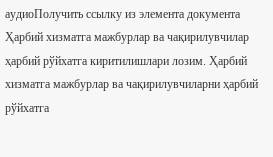аудиоПолучить ссылку из элемента документа
Ҳарбий хизматга мажбурлар ва чақирилувчилар ҳарбий рўйхатга киритилишлари лозим. Ҳарбий хизматга мажбурлар ва чақирилувчиларни ҳарбий рўйхатга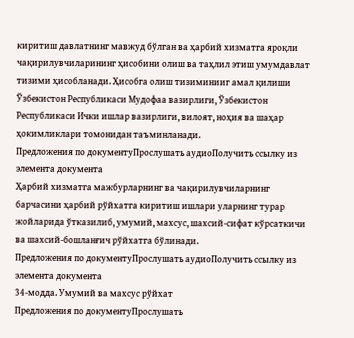киритиш давлатнинг мавжуд бўлган ва ҳарбий хизматга яроқли чақирилувчиларининг ҳисобини олиш ва таҳлил этиш умумдавлат тизими ҳисобланади. Ҳисобга олиш тизиминииг амал қилиши Ўзбекистон Республикаси Мудофаа вазирлиги, Ўзбекистон Республикаси Ички ишлар вазирлиги, вилоят, ноҳия ва шаҳар ҳокимликлари томонидан таъминланади.
Предложения по документуПрослушать аудиоПолучить ссылку из элемента документа
Ҳарбий хизматга мажбурларнинг ва чақирилувчиларнинг барчасини ҳарбий рўйхатга киритиш ишлари уларнинг турар жойларида ўтказилиб, умумий, махсус, шахсий-сифат кўрсаткичи ва шахсий-бошланғич рўйхатга бўлинади.
Предложения по документуПрослушать аудиоПолучить ссылку из элемента документа
34-модда. Умумий ва махсус рўйхат
Предложения по документуПрослушать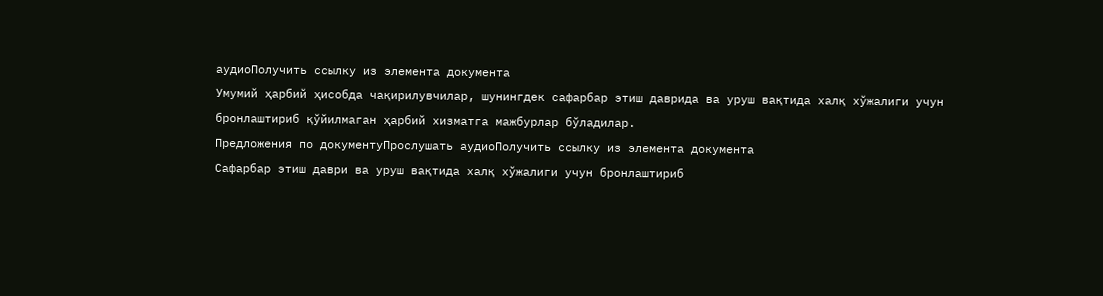аудиоПолучить ссылку из элемента документа
Умумий ҳарбий ҳисобда чақирилувчилар, шунингдек сафарбар этиш даврида ва уруш вақтида халқ хўжалиги учун бронлаштириб қўйилмаган ҳарбий хизматга мажбурлар бўладилар.
Предложения по документуПрослушать аудиоПолучить ссылку из элемента документа
Сафарбар этиш даври ва уруш вақтида халқ хўжалиги учун бронлаштириб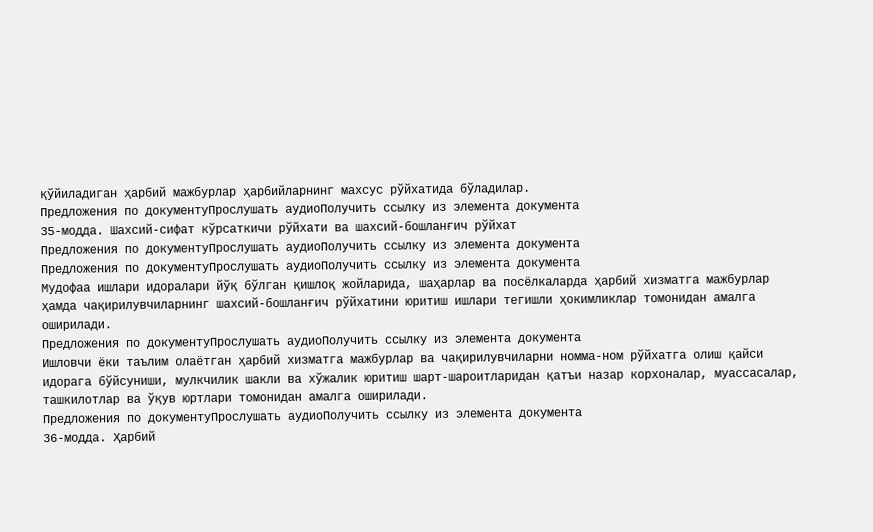қўйиладиган ҳарбий мажбурлар ҳарбийларнинг махсус рўйхатида бўладилар.
Предложения по документуПрослушать аудиоПолучить ссылку из элемента документа
35-модда. Шахсий-сифат кўрсаткичи рўйхати ва шахсий-бошланғич рўйхат
Предложения по документуПрослушать аудиоПолучить ссылку из элемента документа
Предложения по документуПрослушать аудиоПолучить ссылку из элемента документа
Мудофаа ишлари идоралари йўқ бўлган қишлоқ жойларида, шаҳарлар ва посёлкаларда ҳарбий хизматга мажбурлар ҳамда чақирилувчиларнинг шахсий-бошланғич рўйхатини юритиш ишлари тегишли ҳокимликлар томонидан амалга оширилади.
Предложения по документуПрослушать аудиоПолучить ссылку из элемента документа
Ишловчи ёки таълим олаётган ҳарбий хизматга мажбурлар ва чақирилувчиларни номма-ном рўйхатга олиш қайси идорага бўйсуниши, мулкчилик шакли ва хўжалик юритиш шарт-шароитларидан қатъи назар корхоналар, муассасалар, ташкилотлар ва ўқув юртлари томонидан амалга оширилади.
Предложения по документуПрослушать аудиоПолучить ссылку из элемента документа
36-модда. Ҳарбий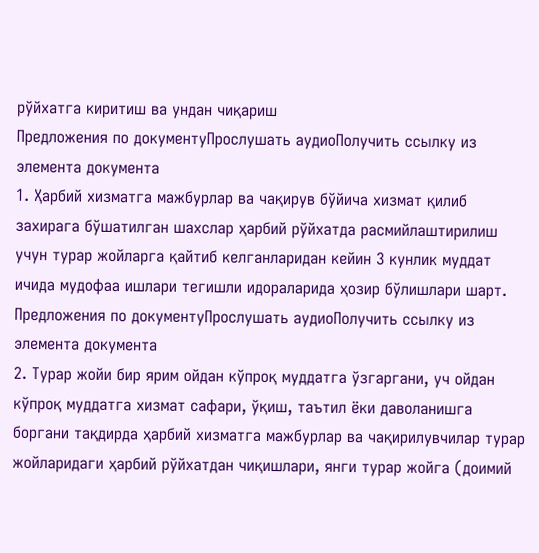рўйхатга киритиш ва ундан чиқариш
Предложения по документуПрослушать аудиоПолучить ссылку из элемента документа
1. Ҳарбий хизматга мажбурлар ва чақирув бўйича хизмат қилиб захирага бўшатилган шахслар ҳарбий рўйхатда расмийлаштирилиш учун турар жойларга қайтиб келганларидан кейин 3 кунлик муддат ичида мудофаа ишлари тегишли идораларида ҳозир бўлишлари шарт.
Предложения по документуПрослушать аудиоПолучить ссылку из элемента документа
2. Турар жойи бир ярим ойдан кўпроқ муддатга ўзгаргани, уч ойдан кўпроқ муддатга хизмат сафари, ўқиш, таътил ёки даволанишга боргани тақдирда ҳарбий хизматга мажбурлар ва чақирилувчилар турар жойларидаги ҳарбий рўйхатдан чиқишлари, янги турар жойга (доимий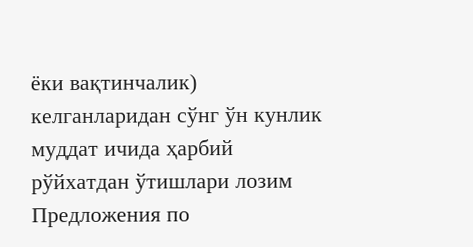ёки вақтинчалик) келганларидан сўнг ўн кунлик муддат ичида ҳарбий рўйхатдан ўтишлари лозим
Предложения по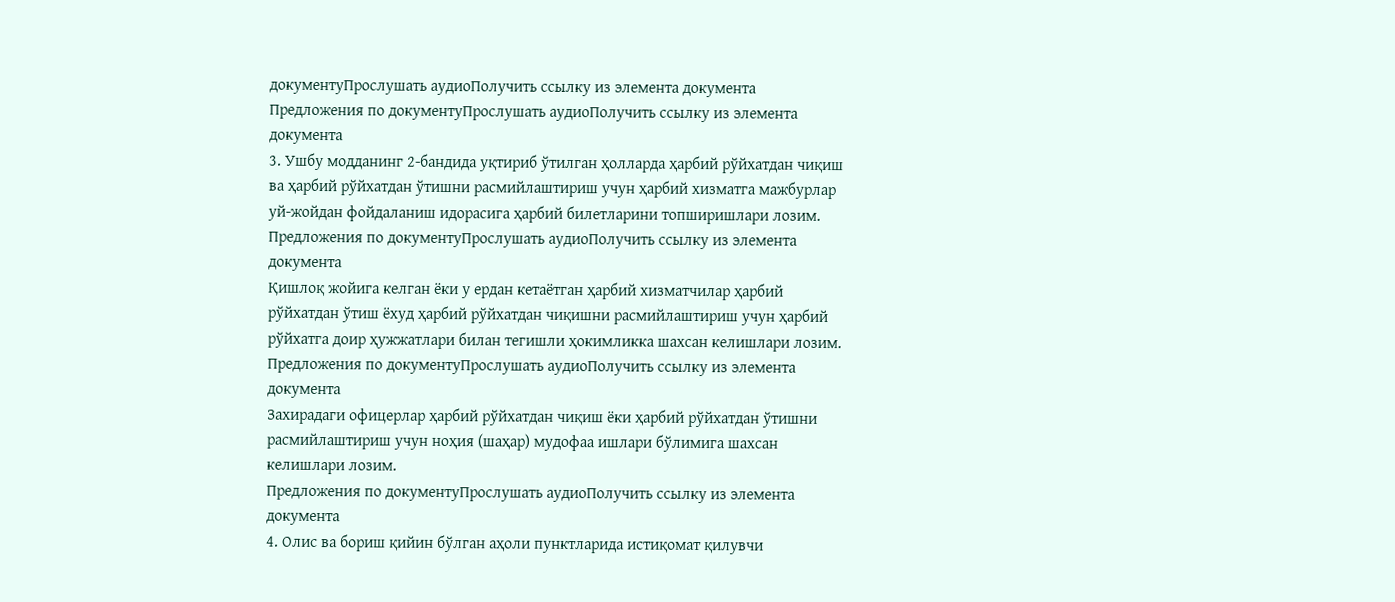документуПрослушать аудиоПолучить ссылку из элемента документа
Предложения по документуПрослушать аудиоПолучить ссылку из элемента документа
3. Ушбу модданинг 2-бандида уқтириб ўтилган ҳолларда ҳарбий рўйхатдан чиқиш ва ҳарбий рўйхатдан ўтишни расмийлаштириш учун ҳарбий хизматга мажбурлар уй-жойдан фойдаланиш идорасига ҳарбий билетларини топширишлари лозим.
Предложения по документуПрослушать аудиоПолучить ссылку из элемента документа
Қишлоқ жойига келган ёки у ердан кетаётган ҳарбий хизматчилар ҳарбий рўйхатдан ўтиш ёхуд ҳарбий рўйхатдан чиқишни расмийлаштириш учун ҳарбий рўйхатга доир ҳужжатлари билан тегишли ҳокимликка шахсан келишлари лозим.
Предложения по документуПрослушать аудиоПолучить ссылку из элемента документа
Захирадаги офицерлар ҳарбий рўйхатдан чиқиш ёки ҳарбий рўйхатдан ўтишни расмийлаштириш учун ноҳия (шаҳар) мудофаа ишлари бўлимига шахсан келишлари лозим.
Предложения по документуПрослушать аудиоПолучить ссылку из элемента документа
4. Олис ва бориш қийин бўлган аҳоли пунктларида истиқомат қилувчи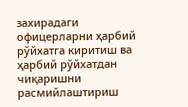захирадаги офицерларни ҳарбий рўйхатга киритиш ва ҳарбий рўйхатдан чиқаришни расмийлаштириш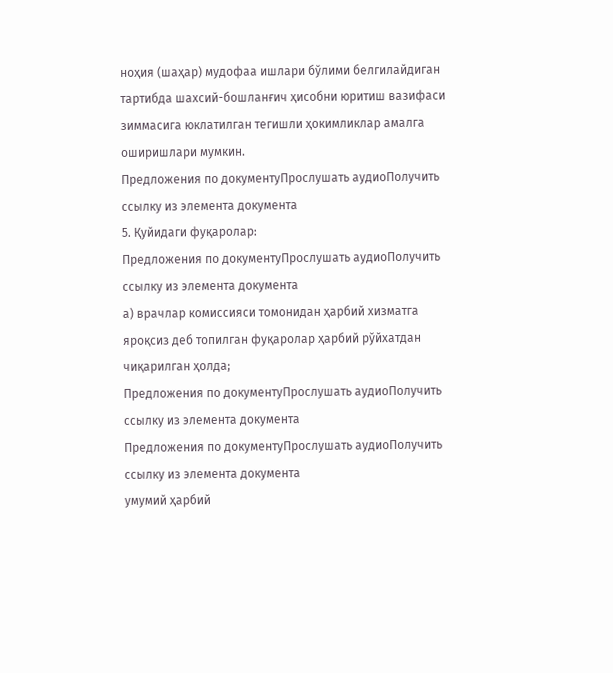ноҳия (шаҳар) мудофаа ишлари бўлими белгилайдиган тартибда шахсий-бошланғич ҳисобни юритиш вазифаси зиммасига юклатилган тегишли ҳокимликлар амалга оширишлари мумкин.
Предложения по документуПрослушать аудиоПолучить ссылку из элемента документа
5. Қуйидаги фуқаролар:
Предложения по документуПрослушать аудиоПолучить ссылку из элемента документа
а) врачлар комиссияси томонидан ҳарбий хизматга яроқсиз деб топилган фуқаролар ҳарбий рўйхатдан чиқарилган ҳолда;
Предложения по документуПрослушать аудиоПолучить ссылку из элемента документа
Предложения по документуПрослушать аудиоПолучить ссылку из элемента документа
умумий ҳарбий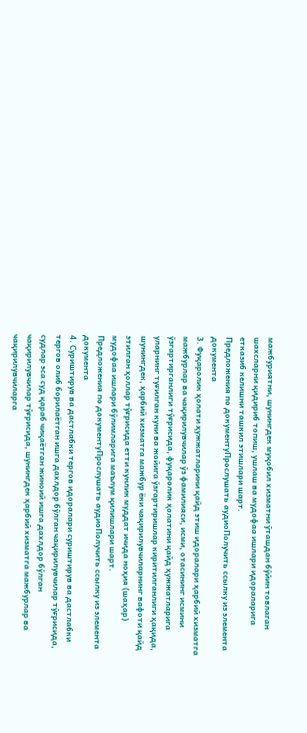мажбуриятни, шунингдек муқобил хизматни ўташдан бўйин товлаган шахсларни қидириб топиш, ушлаш ва мудофаа ишлари идораларига етказиб келишни ташкил этишлари шарт.
Предложения по документуПрослушать аудиоПолучить ссылку из элемента документа
3. Фуқаролик ҳолати ҳужжатларини қайд этиш идоралари ҳарбий хизматга мажбурлар ва чақирилувчилар ўз фамилияси, исми, отасининг исмини ўзгартирганлиги тўғрисида, фуқаролик ҳолатини қайд ҳужжатларига уларнинг туғилган куни ва жойига ўзгартиришлар киритилганлиги ҳақида, шунингдек, ҳарбий хизматга мажбур ёки чақирилувчиларнинг вафоти қайд этилган ҳоллар тўғрисида етти кунлик муддат ичида ноҳия (шаҳар) мудофаа ишлари бўлимларига маълум қилишлари шарт.
Предложения по документуПрослушать аудиоПолучить ссылку из элемента документа
4. Суриштирув ва дастлабки тергов идоралари суриштирув ва дастлабки тергов олиб борилаётган ишга дахлдор бўлган чақирилувчилар тўғрисида, судлар эса суд қараб чиқаётган жиноий ишга дахлдор бўлган чақирилувчилар тўғрисида, шунингдек ҳарбий хизматга мажбурлар ва чақирилувчиларга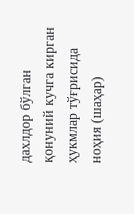дахлдор бўлган қонуний кучга кирган ҳукмлар тўғрисида ноҳия (шаҳар)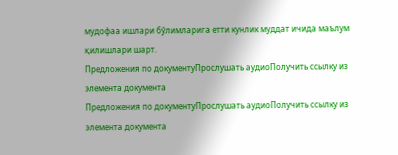мудофаа ишлари бўлимларига етти кунлик муддат ичида маълум қилишлари шарт.
Предложения по документуПрослушать аудиоПолучить ссылку из элемента документа
Предложения по документуПрослушать аудиоПолучить ссылку из элемента документа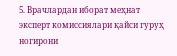5. Врачлардан иборат меҳнат эксперт комиссиялари қайси гуруҳ ногирони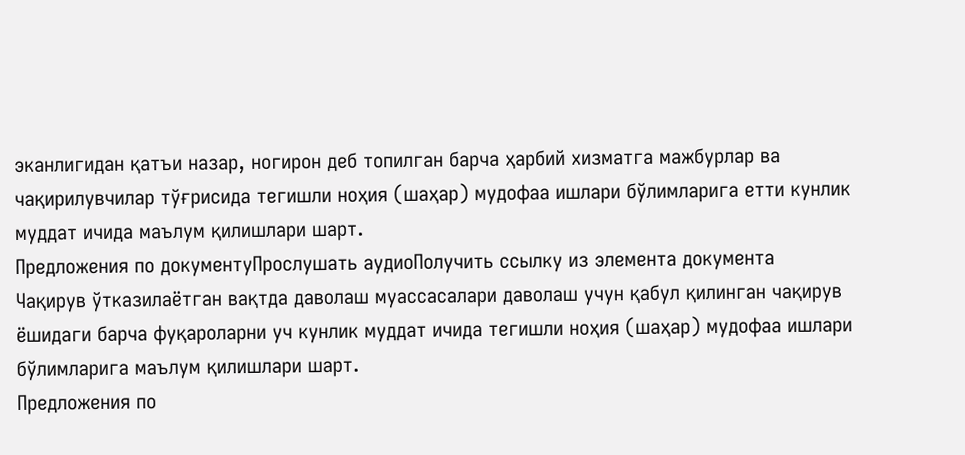эканлигидан қатъи назар, ногирон деб топилган барча ҳарбий хизматга мажбурлар ва чақирилувчилар тўғрисида тегишли ноҳия (шаҳар) мудофаа ишлари бўлимларига етти кунлик муддат ичида маълум қилишлари шарт.
Предложения по документуПрослушать аудиоПолучить ссылку из элемента документа
Чақирув ўтказилаётган вақтда даволаш муассасалари даволаш учун қабул қилинган чақирув ёшидаги барча фуқароларни уч кунлик муддат ичида тегишли ноҳия (шаҳар) мудофаа ишлари бўлимларига маълум қилишлари шарт.
Предложения по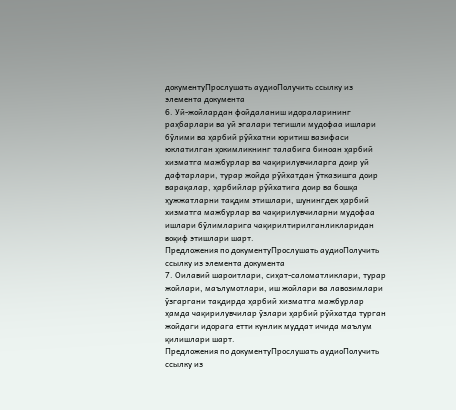документуПрослушать аудиоПолучить ссылку из элемента документа
6. Уй-жойлардан фойдаланиш идораларининг раҳбарлари ва уй эгалари тегишли мудофаа ишлари бўлими ва ҳарбий рўйхатни юритиш вазифаси юклатилган ҳокимликнинг талабига биноан ҳарбий хизматга мажбурлар ва чақирилувчиларга доир уй дафтарлари, турар жойда рўйхатдан ўтказишга доир варақалар, ҳарбийлар рўйхатига доир ва бошқа ҳужжатларни тақдим этишлари, шунингдек ҳарбий хизматга мажбурлар ва чақирилувчиларни мудофаа ишлари бўлимларига чақирилтирилганликларидан воқиф этишлари шарт.
Предложения по документуПрослушать аудиоПолучить ссылку из элемента документа
7. Оилавий шароитлари, сиҳат-саломатликлари, турар жойлари, маълумотлари, иш жойлари ва лавозимлари ўзгаргани тақдирда ҳарбий хизматга мажбурлар ҳамда чақирилувчилар ўзлари ҳарбий рўйхатда турган жойдаги идорага етти кунлик муддат ичида маълум қилишлари шарт.
Предложения по документуПрослушать аудиоПолучить ссылку из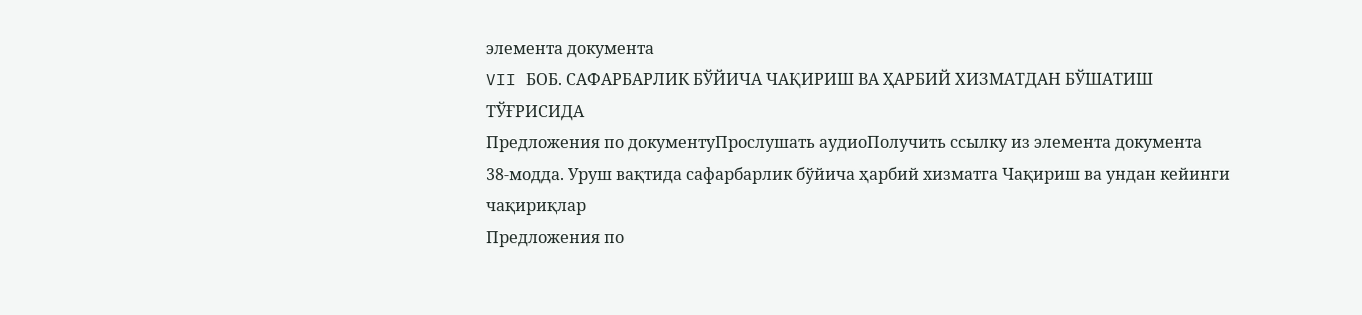элемента документа
VII БОБ. САФАРБАРЛИК БЎЙИЧА ЧАҚИРИШ ВА ҲАРБИЙ ХИЗМАТДАН БЎШАТИШ ТЎҒРИСИДА
Предложения по документуПрослушать аудиоПолучить ссылку из элемента документа
38-модда. Уруш вақтида сафарбарлик бўйича ҳарбий хизматга Чақириш ва ундан кейинги чақириқлар
Предложения по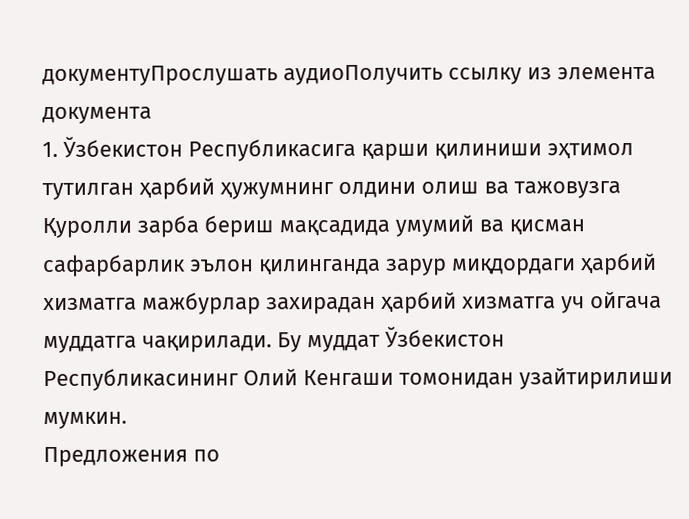документуПрослушать аудиоПолучить ссылку из элемента документа
1. Ўзбекистон Республикасига қарши қилиниши эҳтимол тутилган ҳарбий ҳужумнинг олдини олиш ва тажовузга Қуролли зарба бериш мақсадида умумий ва қисман сафарбарлик эълон қилинганда зарур миқдордаги ҳарбий хизматга мажбурлар захирадан ҳарбий хизматга уч ойгача муддатга чақирилади. Бу муддат Ўзбекистон Республикасининг Олий Кенгаши томонидан узайтирилиши мумкин.
Предложения по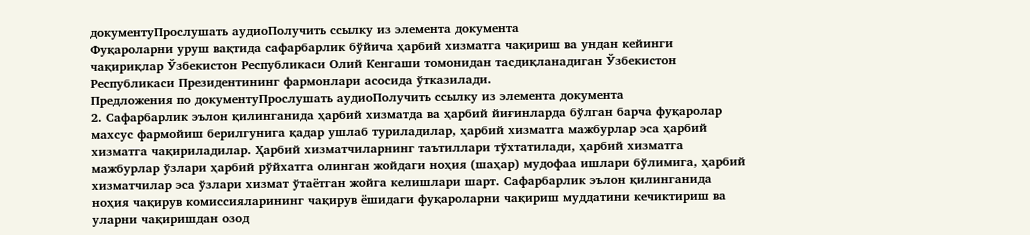документуПрослушать аудиоПолучить ссылку из элемента документа
Фуқароларни уруш вақтида сафарбарлик бўйича ҳарбий хизматга чақириш ва ундан кейинги чақириқлар Ўзбекистон Республикаси Олий Кенгаши томонидан тасдиқланадиган Ўзбекистон Республикаси Президентининг фармонлари асосида ўтказилади.
Предложения по документуПрослушать аудиоПолучить ссылку из элемента документа
2. Сафарбарлик эълон қилинганида ҳарбий хизматда ва ҳарбий йиғинларда бўлган барча фуқаролар махсус фармойиш берилгунига қадар ушлаб туриладилар, ҳарбий хизматга мажбурлар эса ҳарбий хизматга чақириладилар. Ҳарбий хизматчиларнинг таътиллари тўхтатилади, ҳарбий хизматга мажбурлар ўзлари ҳарбий рўйхатга олинган жойдаги ноҳия (шаҳар) мудофаа ишлари бўлимига, ҳарбий хизматчилар эса ўзлари хизмат ўтаётган жойга келишлари шарт. Сафарбарлик эълон қилинганида ноҳия чақирув комиссияларининг чақирув ёшидаги фуқароларни чақириш муддатини кечиктириш ва уларни чақиришдан озод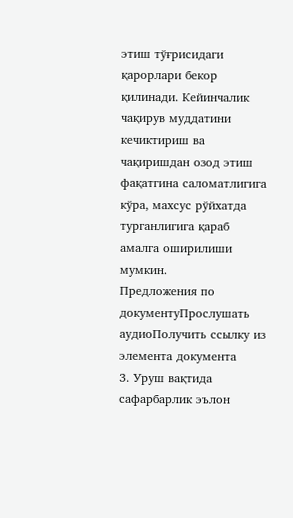этиш тўғрисидаги қарорлари бекор қилинади. Кейинчалик чақирув муддатини кечиктириш ва чақиришдан озод этиш фақатгина саломатлигига кўра, махсус рўйхатда турганлигига қараб амалга оширилиши мумкин.
Предложения по документуПрослушать аудиоПолучить ссылку из элемента документа
3. Уруш вақтида сафарбарлик эълон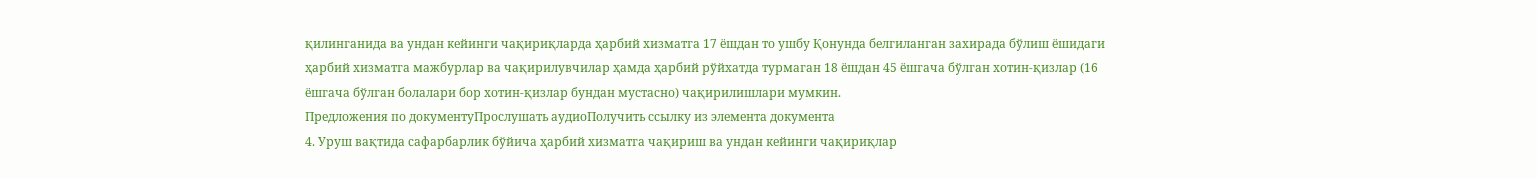қилинганида ва ундан кейинги чақириқларда ҳарбий хизматга 17 ёшдан то ушбу Қонунда белгиланган захирада бўлиш ёшидаги ҳарбий хизматга мажбурлар ва чақирилувчилар ҳамда ҳарбий рўйхатда турмаган 18 ёшдан 45 ёшгача бўлган хотин-қизлар (16 ёшгача бўлган болалари бор хотин-қизлар бундан мустасно) чақирилишлари мумкин.
Предложения по документуПрослушать аудиоПолучить ссылку из элемента документа
4. Уруш вақтида сафарбарлик бўйича ҳарбий хизматга чақириш ва ундан кейинги чақириқлар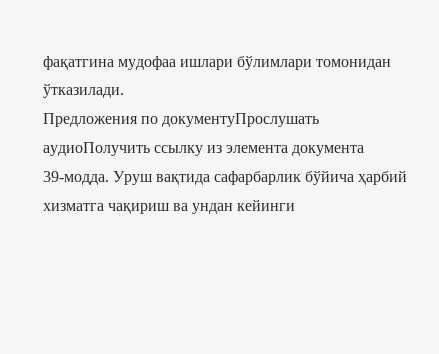фақатгина мудофаа ишлари бўлимлари томонидан ўтказилади.
Предложения по документуПрослушать аудиоПолучить ссылку из элемента документа
39-модда. Уруш вақтида сафарбарлик бўйича ҳарбий хизматга чақириш ва ундан кейинги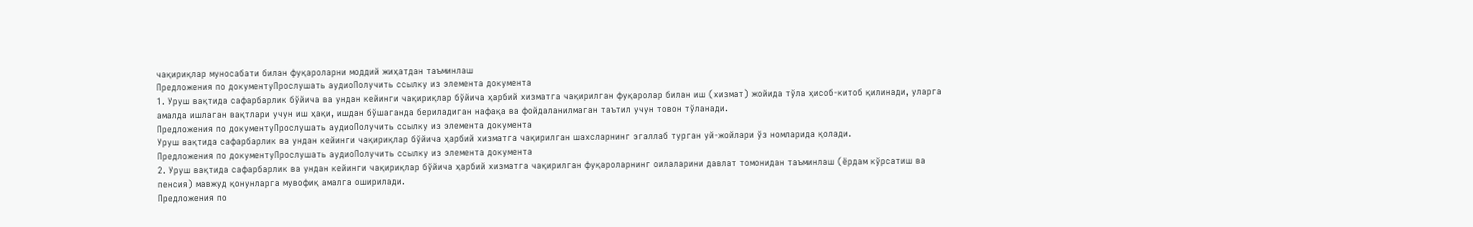чақириқлар муносабати билан фуқароларни моддий жиҳатдан таъминлаш
Предложения по документуПрослушать аудиоПолучить ссылку из элемента документа
1. Уруш вақтида сафарбарлик бўйича ва ундан кейинги чақириқлар бўйича ҳарбий хизматга чақирилган фуқаролар билан иш (хизмат) жойида тўла ҳисоб-китоб қилинади, уларга амалда ишлаган вақтлари учун иш ҳақи, ишдан бўшаганда бериладиган нафақа ва фойдаланилмаган таътил учун товон тўланади.
Предложения по документуПрослушать аудиоПолучить ссылку из элемента документа
Уруш вақтида сафарбарлик ва ундан кейинги чақириқлар бўйича ҳарбий хизматга чақирилган шахсларнинг эгаллаб турган уй-жойлари ўз номларида қолади.
Предложения по документуПрослушать аудиоПолучить ссылку из элемента документа
2. Уруш вақтида сафарбарлик ва ундан кейинги чақириқлар бўйича ҳарбий хизматга чақирилган фуқароларнинг оилаларини давлат томонидан таъминлаш (ёрдам кўрсатиш ва пенсия) мавжуд қонунларга мувофиқ амалга оширилади.
Предложения по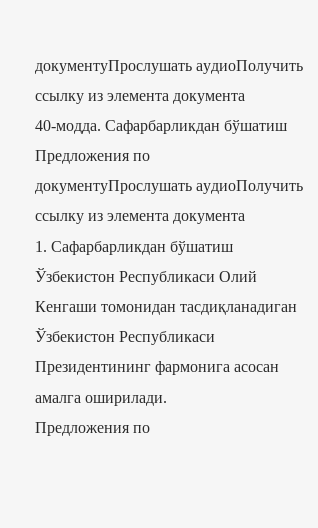документуПрослушать аудиоПолучить ссылку из элемента документа
40-модда. Сафарбарликдан бўшатиш
Предложения по документуПрослушать аудиоПолучить ссылку из элемента документа
1. Сафарбарликдан бўшатиш Ўзбекистон Республикаси Олий Кенгаши томонидан тасдиқланадиган Ўзбекистон Республикаси Президентининг фармонига асосан амалга оширилади.
Предложения по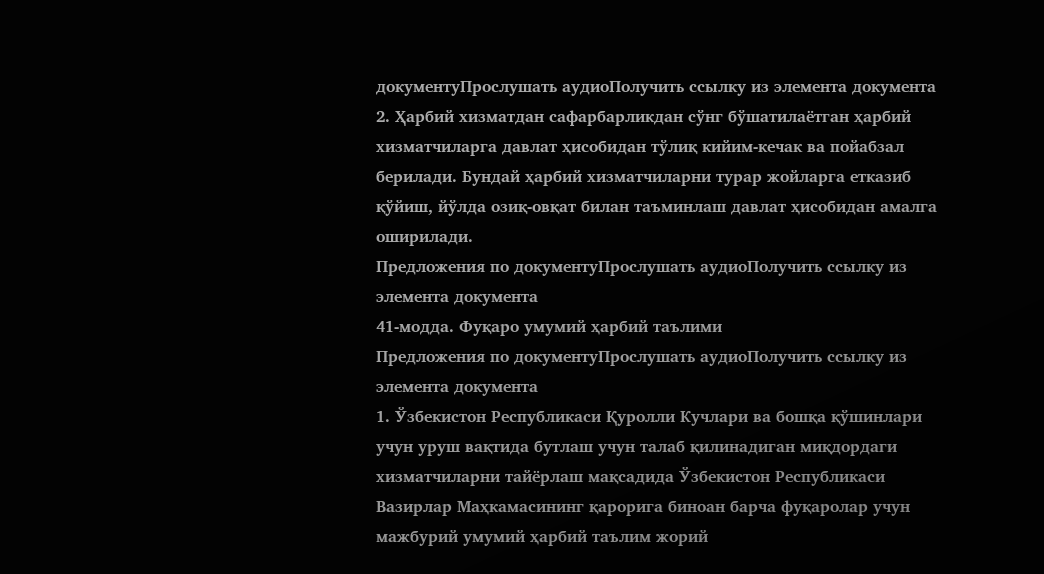документуПрослушать аудиоПолучить ссылку из элемента документа
2. Ҳарбий хизматдан сафарбарликдан сўнг бўшатилаётган ҳарбий хизматчиларга давлат ҳисобидан тўлиқ кийим-кечак ва пойабзал берилади. Бундай ҳарбий хизматчиларни турар жойларга етказиб қўйиш, йўлда озиқ-овқат билан таъминлаш давлат ҳисобидан амалга оширилади.
Предложения по документуПрослушать аудиоПолучить ссылку из элемента документа
41-модда. Фуқаро умумий ҳарбий таълими
Предложения по документуПрослушать аудиоПолучить ссылку из элемента документа
1. Ўзбекистон Республикаси Қуролли Кучлари ва бошқа қўшинлари учун уруш вақтида бутлаш учун талаб қилинадиган миқдордаги хизматчиларни тайёрлаш мақсадида Ўзбекистон Республикаси Вазирлар Маҳкамасининг қарорига биноан барча фуқаролар учун мажбурий умумий ҳарбий таълим жорий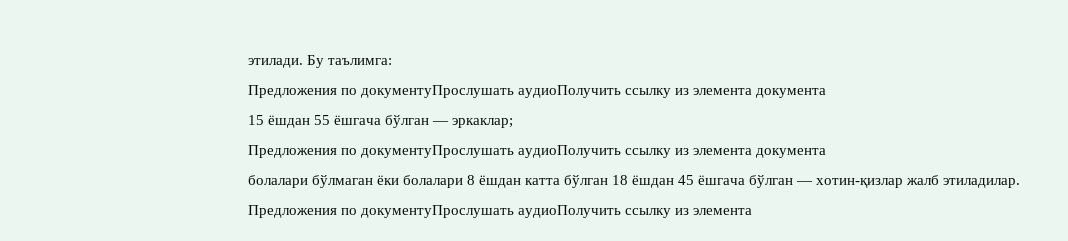этилади. Бу таълимга:
Предложения по документуПрослушать аудиоПолучить ссылку из элемента документа
15 ёшдан 55 ёшгача бўлган — эркаклар;
Предложения по документуПрослушать аудиоПолучить ссылку из элемента документа
болалари бўлмаган ёки болалари 8 ёшдан катта бўлган 18 ёшдан 45 ёшгача бўлган — хотин-қизлар жалб этиладилар.
Предложения по документуПрослушать аудиоПолучить ссылку из элемента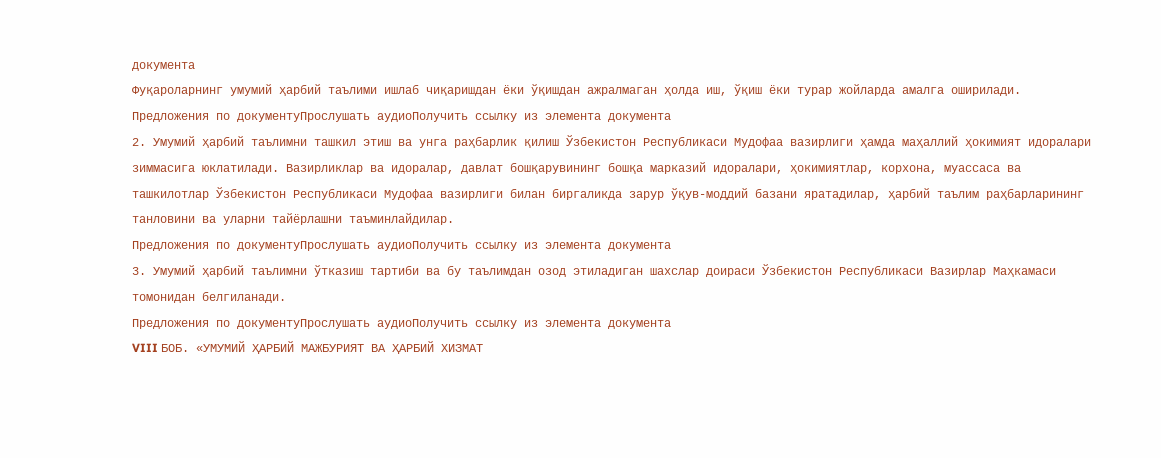документа
Фуқароларнинг умумий ҳарбий таълими ишлаб чиқаришдан ёки ўқишдан ажралмаган ҳолда иш, ўқиш ёки турар жойларда амалга оширилади.
Предложения по документуПрослушать аудиоПолучить ссылку из элемента документа
2. Умумий ҳарбий таълимни ташкил этиш ва унга раҳбарлик қилиш Ўзбекистон Республикаси Мудофаа вазирлиги ҳамда маҳаллий ҳокимият идоралари зиммасига юклатилади. Вазирликлар ва идоралар, давлат бошқарувининг бошқа марказий идоралари, ҳокимиятлар, корхона, муассаса ва ташкилотлар Ўзбекистон Республикаси Мудофаа вазирлиги билан биргаликда зарур ўқув-моддий базани яратадилар, ҳарбий таълим раҳбарларининг танловини ва уларни тайёрлашни таъминлайдилар.
Предложения по документуПрослушать аудиоПолучить ссылку из элемента документа
3. Умумий ҳарбий таълимни ўтказиш тартиби ва бу таълимдан озод этиладиган шахслар доираси Ўзбекистон Республикаси Вазирлар Маҳкамаси томонидан белгиланади.
Предложения по документуПрослушать аудиоПолучить ссылку из элемента документа
VIII БОБ. «УМУМИЙ ҲАРБИЙ МАЖБУРИЯТ ВА ҲАРБИЙ ХИЗМАТ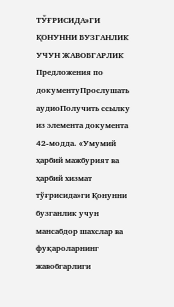ТЎҒРИСИДА»ГИ ҚОНУННИ БУЗГАНЛИК УЧУН ЖАВОБГАРЛИК
Предложения по документуПрослушать аудиоПолучить ссылку из элемента документа
42-модда. «Умумий ҳарбий мажбурият ва ҳарбий хизмат тўғрисида»ги Қонунни бузганлик учун мансабдор шахслар ва фуқароларнинг жавобгарлиги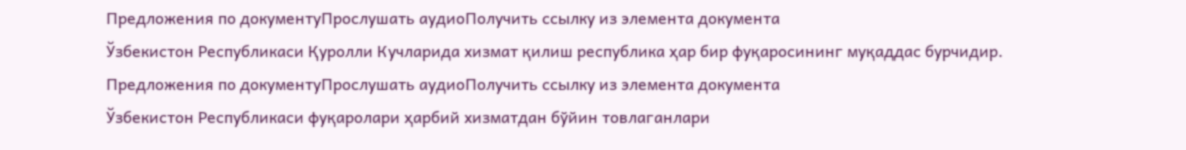Предложения по документуПрослушать аудиоПолучить ссылку из элемента документа
Ўзбекистон Республикаси Қуролли Кучларида хизмат қилиш республика ҳар бир фуқаросининг муқаддас бурчидир.
Предложения по документуПрослушать аудиоПолучить ссылку из элемента документа
Ўзбекистон Республикаси фуқаролари ҳарбий хизматдан бўйин товлаганлари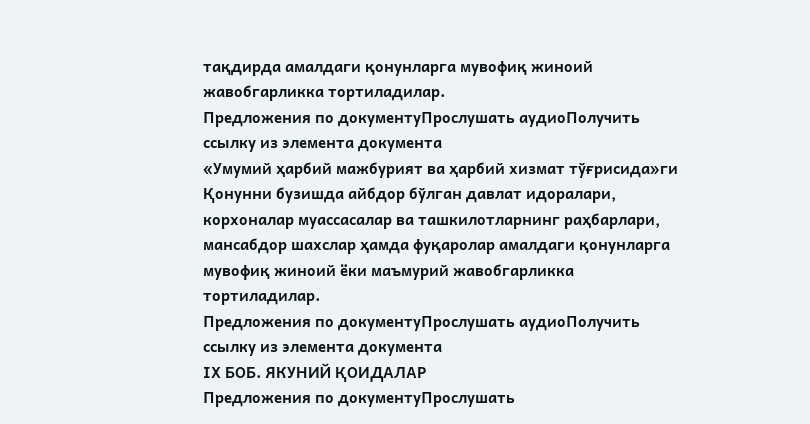тақдирда амалдаги қонунларга мувофиқ жиноий жавобгарликка тортиладилар.
Предложения по документуПрослушать аудиоПолучить ссылку из элемента документа
«Умумий ҳарбий мажбурият ва ҳарбий хизмат тўғрисида»ги Қонунни бузишда айбдор бўлган давлат идоралари, корхоналар муассасалар ва ташкилотларнинг раҳбарлари, мансабдор шахслар ҳамда фуқаролар амалдаги қонунларга мувофиқ жиноий ёки маъмурий жавобгарликка тортиладилар.
Предложения по документуПрослушать аудиоПолучить ссылку из элемента документа
IХ БОБ. ЯКУНИЙ ҚОИДАЛАР
Предложения по документуПрослушать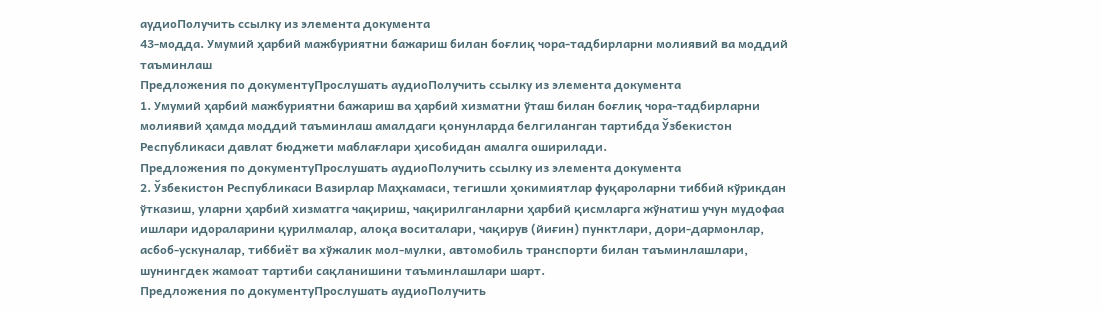аудиоПолучить ссылку из элемента документа
43-модда. Умумий ҳарбий мажбуриятни бажариш билан боғлиқ чора-тадбирларни молиявий ва моддий таъминлаш
Предложения по документуПрослушать аудиоПолучить ссылку из элемента документа
1. Умумий ҳарбий мажбуриятни бажариш ва ҳарбий хизматни ўташ билан боғлиқ чора-тадбирларни молиявий ҳамда моддий таъминлаш амалдаги қонунларда белгиланган тартибда Ўзбекистон Республикаси давлат бюджети маблағлари ҳисобидан амалга оширилади.
Предложения по документуПрослушать аудиоПолучить ссылку из элемента документа
2. Ўзбекистон Республикаси Вазирлар Маҳкамаси, тегишли ҳокимиятлар фуқароларни тиббий кўрикдан ўтказиш, уларни ҳарбий хизматга чақириш, чақирилганларни ҳарбий қисмларга жўнатиш учун мудофаа ишлари идораларини қурилмалар, алоқа воситалари, чақирув (йиғин) пунктлари, дори-дармонлар, асбоб-ускуналар, тиббиёт ва хўжалик мол-мулки, автомобиль транспорти билан таъминлашлари, шунингдек жамоат тартиби сақланишини таъминлашлари шарт.
Предложения по документуПрослушать аудиоПолучить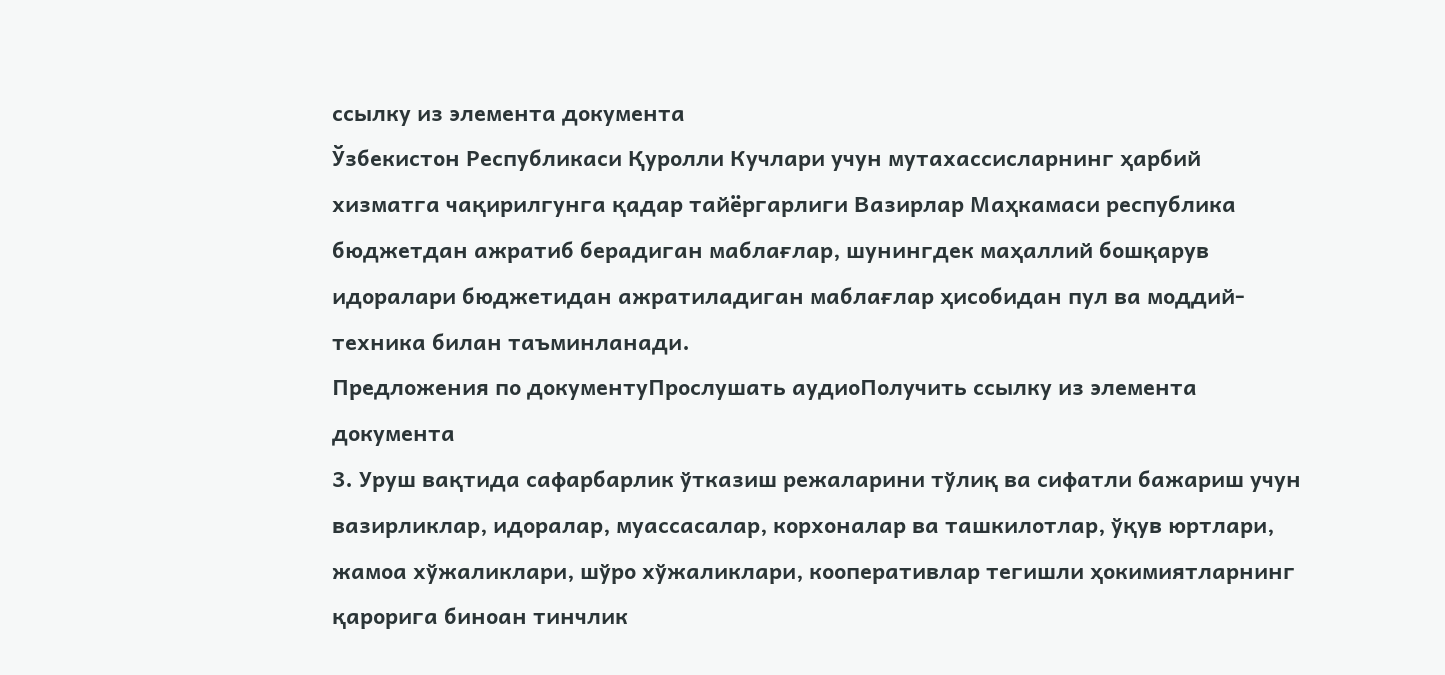ссылку из элемента документа
Ўзбекистон Республикаси Қуролли Кучлари учун мутахассисларнинг ҳарбий хизматга чақирилгунга қадар тайёргарлиги Вазирлар Маҳкамаси республика бюджетдан ажратиб берадиган маблағлар, шунингдек маҳаллий бошқарув идоралари бюджетидан ажратиладиган маблағлар ҳисобидан пул ва моддий-техника билан таъминланади.
Предложения по документуПрослушать аудиоПолучить ссылку из элемента документа
3. Уруш вақтида сафарбарлик ўтказиш режаларини тўлиқ ва сифатли бажариш учун вазирликлар, идоралар, муассасалар, корхоналар ва ташкилотлар, ўқув юртлари, жамоа хўжаликлари, шўро хўжаликлари, кооперативлар тегишли ҳокимиятларнинг қарорига биноан тинчлик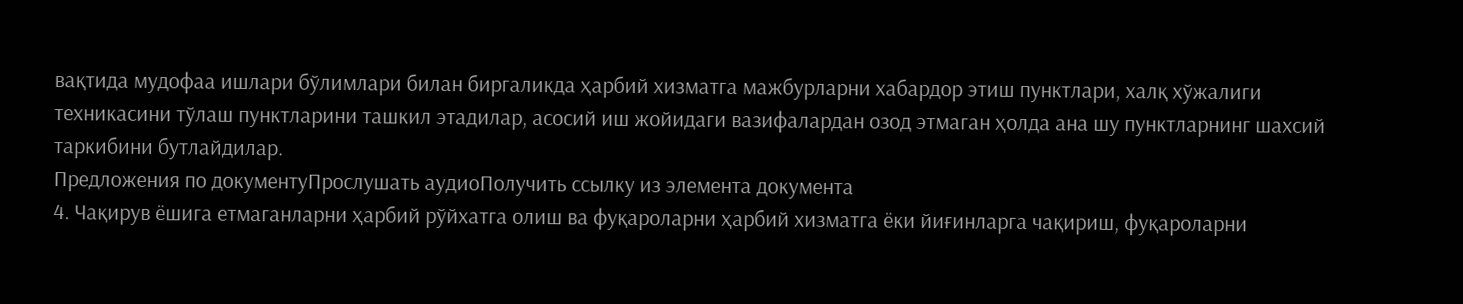вақтида мудофаа ишлари бўлимлари билан биргаликда ҳарбий хизматга мажбурларни хабардор этиш пунктлари, халқ хўжалиги техникасини тўлаш пунктларини ташкил этадилар, асосий иш жойидаги вазифалардан озод этмаган ҳолда ана шу пунктларнинг шахсий таркибини бутлайдилар.
Предложения по документуПрослушать аудиоПолучить ссылку из элемента документа
4. Чақирув ёшига етмаганларни ҳарбий рўйхатга олиш ва фуқароларни ҳарбий хизматга ёки йиғинларга чақириш, фуқароларни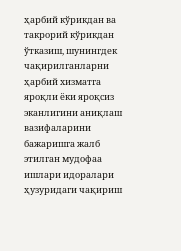ҳарбий кўрикдан ва такрорий кўрикдан ўтказиш, шунингдек чақирилганларни ҳарбий хизматга яроқли ёки яроқсиз эканлигини аниқлаш вазифаларини бажаришга жалб этилган мудофаа ишлари идоралари ҳузуридаги чақириш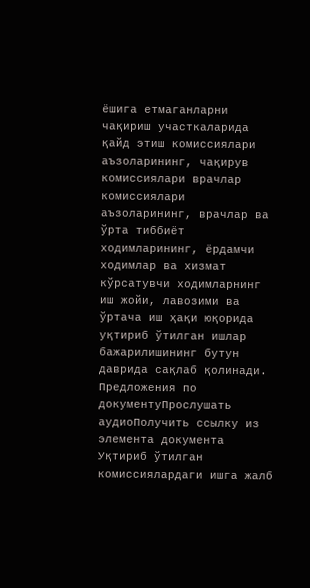ёшига етмаганларни чақириш участкаларида қайд этиш комиссиялари аъзоларининг, чақирув комиссиялари врачлар комиссиялари аъзоларининг, врачлар ва ўрта тиббиёт ходимларининг, ёрдамчи ходимлар ва хизмат кўрсатувчи ходимларнинг иш жойи, лавозими ва ўртача иш ҳақи юқорида уқтириб ўтилган ишлар бажарилишининг бутун даврида сақлаб қолинади.
Предложения по документуПрослушать аудиоПолучить ссылку из элемента документа
Уқтириб ўтилган комиссиялардаги ишга жалб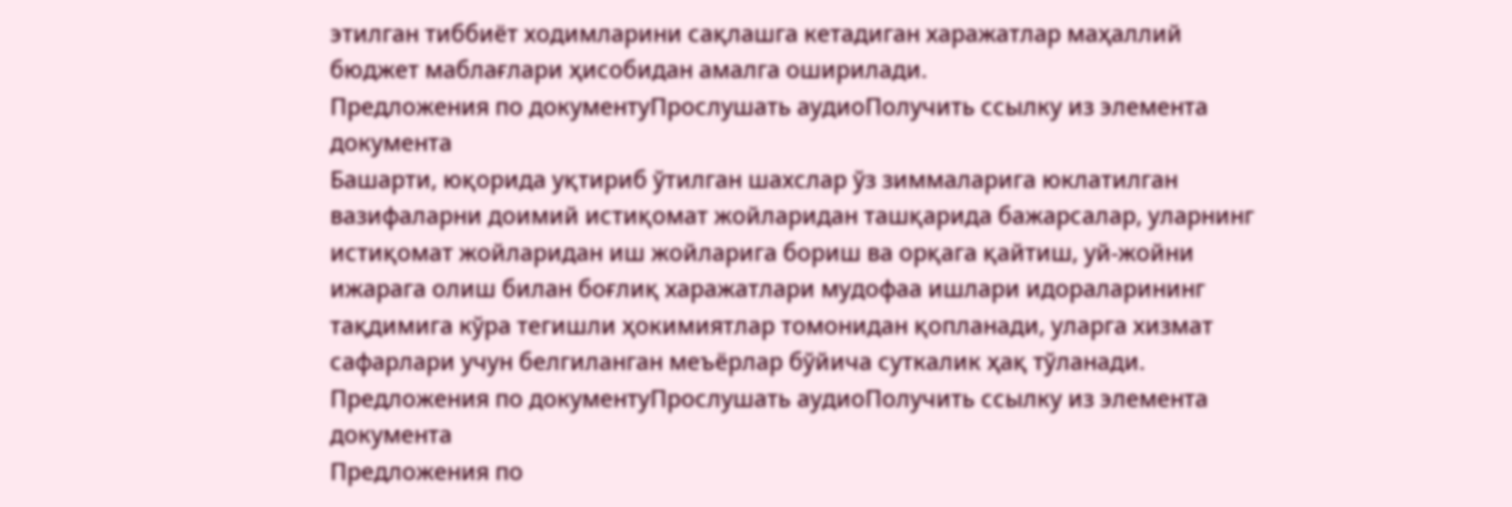этилган тиббиёт ходимларини сақлашга кетадиган харажатлар маҳаллий бюджет маблағлари ҳисобидан амалга оширилади.
Предложения по документуПрослушать аудиоПолучить ссылку из элемента документа
Башарти, юқорида уқтириб ўтилган шахслар ўз зиммаларига юклатилган вазифаларни доимий истиқомат жойларидан ташқарида бажарсалар, уларнинг истиқомат жойларидан иш жойларига бориш ва орқага қайтиш, уй-жойни ижарага олиш билан боғлиқ харажатлари мудофаа ишлари идораларининг тақдимига кўра тегишли ҳокимиятлар томонидан қопланади, уларга хизмат сафарлари учун белгиланган меъёрлар бўйича суткалик ҳақ тўланади.
Предложения по документуПрослушать аудиоПолучить ссылку из элемента документа
Предложения по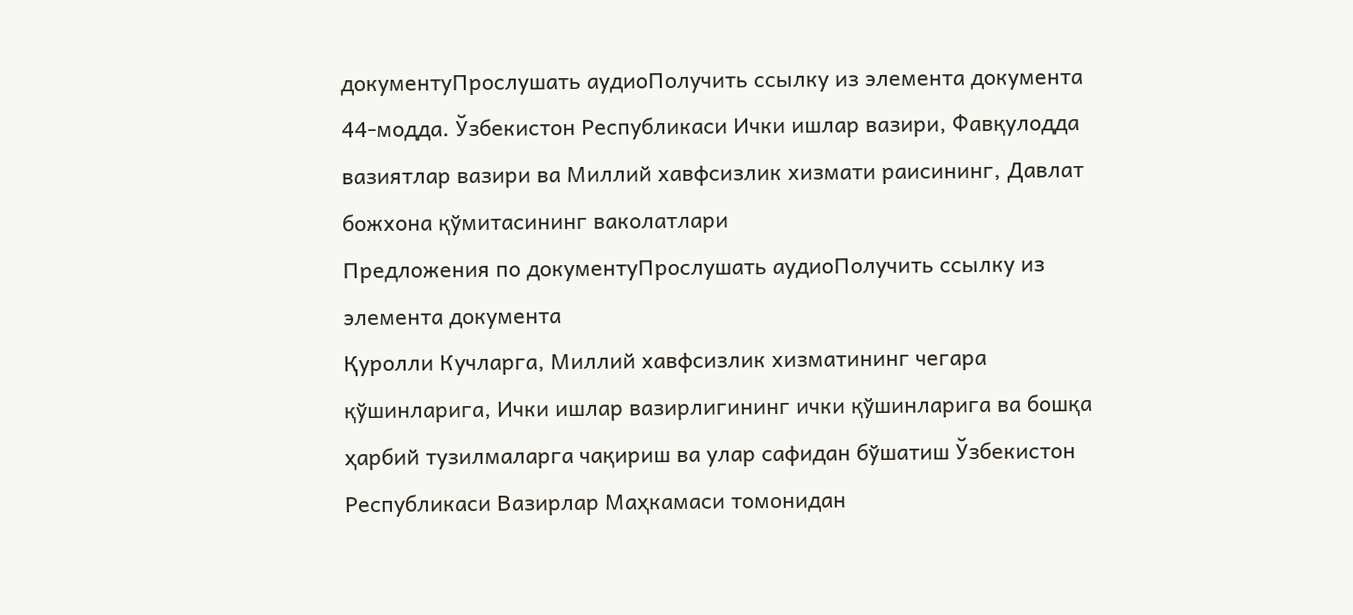документуПрослушать аудиоПолучить ссылку из элемента документа
44-модда. Ўзбекистон Республикаси Ички ишлар вазири, Фавқулодда вазиятлар вазири ва Миллий хавфсизлик хизмати раисининг, Давлат божхона қўмитасининг ваколатлари
Предложения по документуПрослушать аудиоПолучить ссылку из элемента документа
Қуролли Кучларга, Миллий хавфсизлик хизматининг чегара қўшинларига, Ички ишлар вазирлигининг ички қўшинларига ва бошқа ҳарбий тузилмаларга чақириш ва улар сафидан бўшатиш Ўзбекистон Республикаси Вазирлар Маҳкамаси томонидан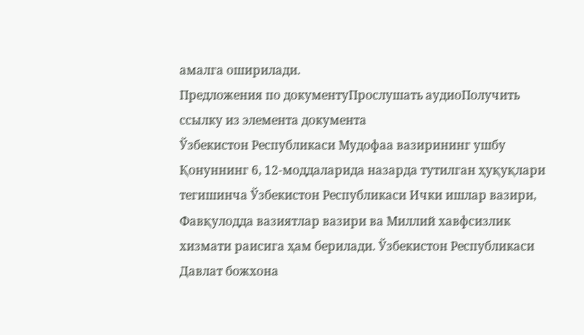амалга оширилади.
Предложения по документуПрослушать аудиоПолучить ссылку из элемента документа
Ўзбекистон Республикаси Мудофаа вазирининг ушбу Қонуннинг 6, 12-моддаларида назарда тутилган ҳуқуқлари тегишинча Ўзбекистон Республикаси Ички ишлар вазири, Фавқулодда вазиятлар вазири ва Миллий хавфсизлик хизмати раисига ҳам берилади. Ўзбекистон Республикаси Давлат божхона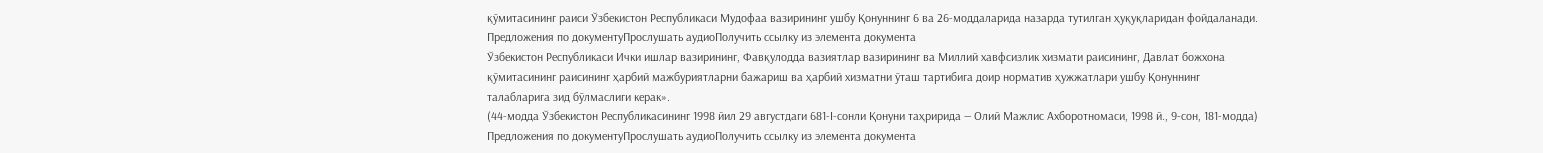қўмитасининг раиси Ўзбекистон Республикаси Мудофаа вазирининг ушбу Қонуннинг 6 ва 26-моддаларида назарда тутилган ҳуқуқларидан фойдаланади.
Предложения по документуПрослушать аудиоПолучить ссылку из элемента документа
Ўзбекистон Республикаси Ички ишлар вазирининг, Фавқулодда вазиятлар вазирининг ва Миллий хавфсизлик хизмати раисининг, Давлат божхона қўмитасининг раисининг ҳарбий мажбуриятларни бажариш ва ҳарбий хизматни ўташ тартибига доир норматив ҳужжатлари ушбу Қонуннинг талабларига зид бўлмаслиги керак».
(44-модда Ўзбекистон Республикасининг 1998 йил 29 августдаги 681-I-сонли Қонуни таҳририда — Олий Мажлис Ахборотномаси, 1998 й., 9-сон, 181-модда)
Предложения по документуПрослушать аудиоПолучить ссылку из элемента документа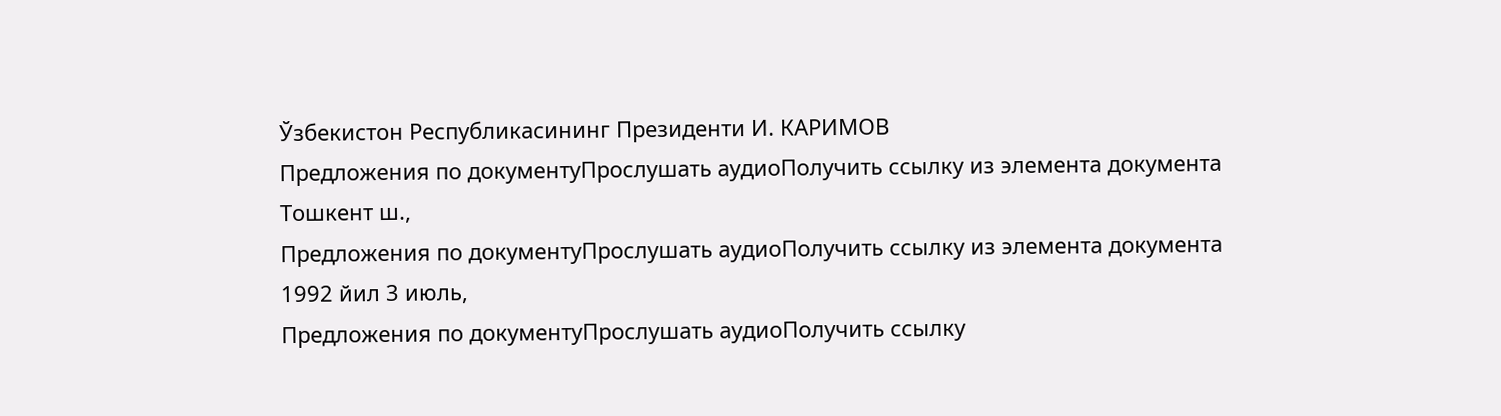Ўзбекистон Республикасининг Президенти И. КАРИМОВ
Предложения по документуПрослушать аудиоПолучить ссылку из элемента документа
Тошкент ш.,
Предложения по документуПрослушать аудиоПолучить ссылку из элемента документа
1992 йил 3 июль,
Предложения по документуПрослушать аудиоПолучить ссылку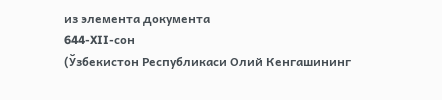из элемента документа
644-XII-сон
(Ўзбекистон Республикаси Олий Кенгашининг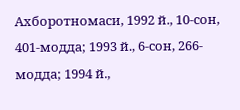Ахборотномаси, 1992 й., 10-сон, 401-модда; 1993 й., 6-сон, 266-модда; 1994 й.,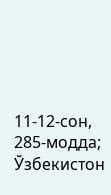11-12-сон, 285-модда; Ўзбекистон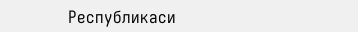Республикаси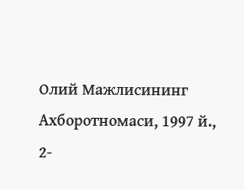Олий Мажлисининг Ахборотномаси, 1997 й., 2-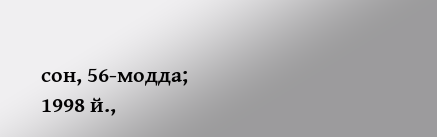сон, 56-модда; 1998 й.,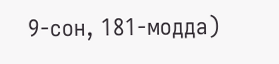9-сон, 181-модда)